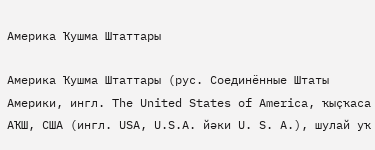Америка Ҡушма Штаттары

Америка Ҡушма Штаттары (рус. Соединённые Штаты Америки, ингл. The United States of America, ҡыҫҡаса АҠШ, США (ингл. USA, U.S.A. йәки U. S. A.), шулай уҡ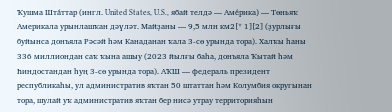Ҡушма Шта́ттар (ингл. United States, U.S., ябай телдә — Аме́рика) — Төньяҡ Америкала урынлашҡан дәүләт. Майҙаны — 9,5 млн км2[* 1][2] (ҙурлығы буйынса донъяла Рәсәй һәм Канаданан ҡала 3-сө урында тора). Халҡы һаны 336 миллиондан саҡ ҡына ашыу (2023 йылғы баһа, донъяла Ҡытай һәм Һиндостандан һуң 3-сө урында тора). АҠШ — федераль президент республикаһы, ул административ яҡтан 50 штаттан һәм Колумбия округынан тора, шулай уҡ административ яҡтан бер нисә утрау территорияһын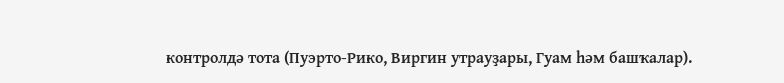контролдә тота (Пуэрто-Рико, Виргин утрауҙары, Гуам һәм башҡалар).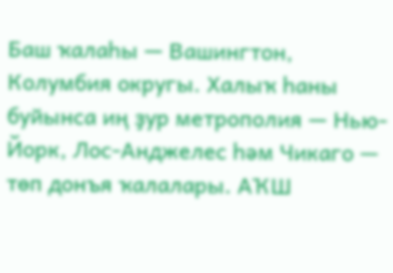Баш ҡалаһы — Вашингтон, Колумбия округы. Халыҡ һаны буйынса иң ҙур метрополия — Нью-Йорк, Лос-Анджелес һәм Чикаго — төп донъя ҡалалары. АҠШ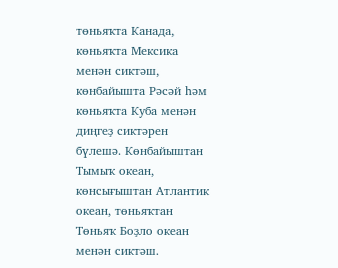төньяҡта Канада, көньяҡта Мексика менән сиктәш, көнбайышта Рәсәй һәм көньяҡта Куба менән диңгеҙ сиктәрен бүлешә. Көнбайыштан Тымыҡ океан, көнсығыштан Атлантик океан, төньяҡтан Төньяҡ Боҙло океан менән сиктәш.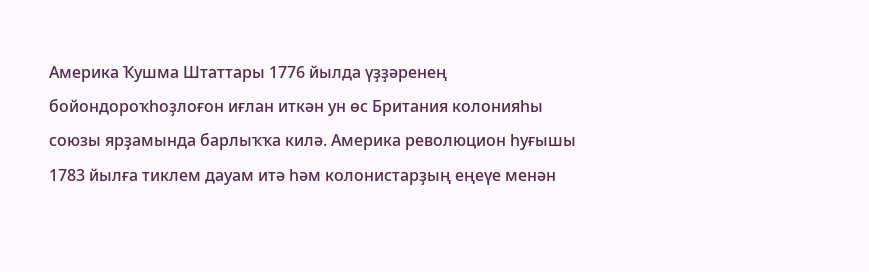Америка Ҡушма Штаттары 1776 йылда үҙҙәренең бойондороҡһоҙлоғон иғлан иткән ун өс Британия колонияһы союзы ярҙамында барлыҡҡа килә. Америка революцион һуғышы 1783 йылға тиклем дауам итә һәм колонистарҙың еңеүе менән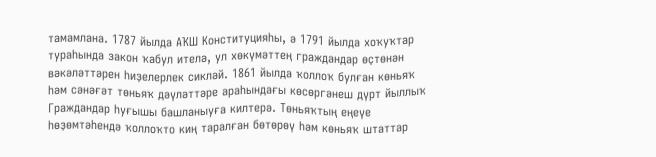тамамлана. 1787 йылда АҠШ Конституцияһы, ә 1791 йылда хоҡуҡтар тураһында закон ҡабул ителә, ул хөкүмәттең граждандар өҫтөнән вәкәләттәрен һиҙелерлек сикләй. 1861 йылда ҡоллоҡ булған көньяҡ һәм сәнәғәт төньяҡ дәүләттәре араһындағы көсөргәнеш дүрт йыллыҡ Граждандар һуғышы башланыуға килтерә. Төньяҡтың еңеүе һөҙөмтәһендә ҡоллоҡто киң таралған бөтөрөү һәм көньяҡ штаттар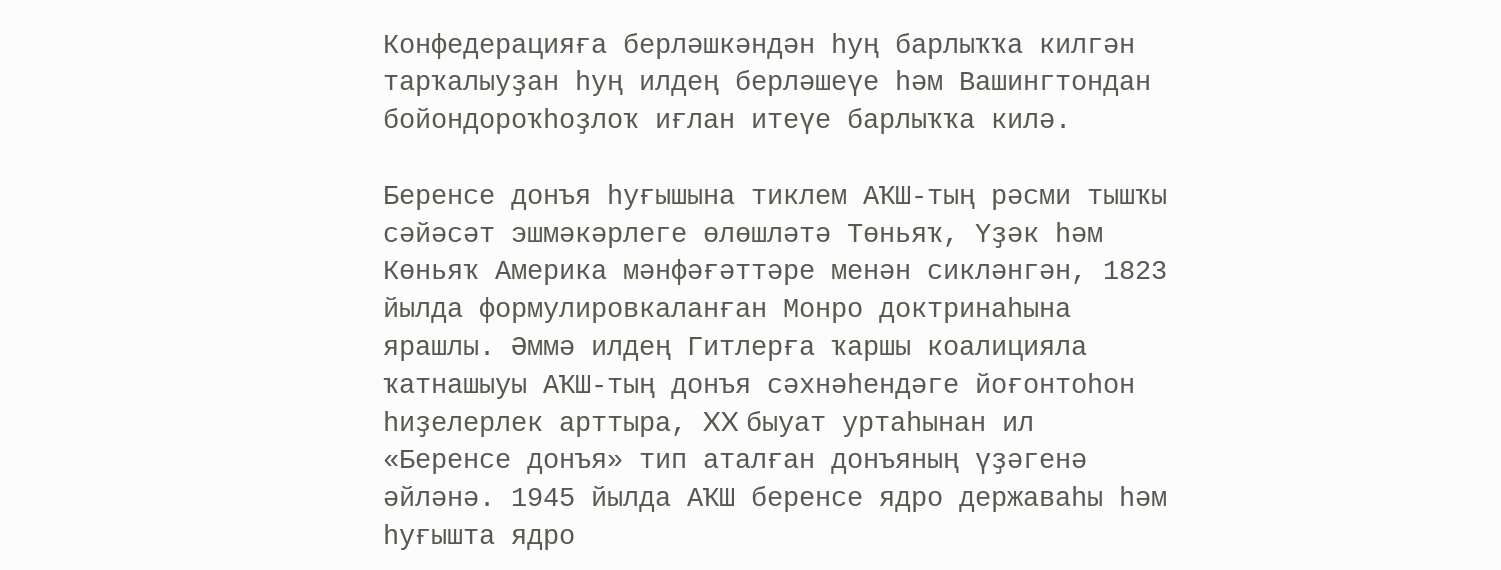Конфедерацияға берләшкәндән һуң барлыҡҡа килгән тарҡалыуҙан һуң илдең берләшеүе һәм Вашингтондан бойондороҡһоҙлоҡ иғлан итеүе барлыҡҡа килә.

Беренсе донъя һуғышына тиклем АҠШ-тың рәсми тышҡы сәйәсәт эшмәкәрлеге өлөшләтә Төньяҡ, Үҙәк һәм Көньяҡ Америка мәнфәғәттәре менән сикләнгән, 1823 йылда формулировкаланған Монро доктринаһына ярашлы. Әммә илдең Гитлерға ҡаршы коалицияла ҡатнашыуы АҠШ-тың донъя сәхнәһендәге йоғонтоһон һиҙелерлек арттыра, XX быуат уртаһынан ил «Беренсе донъя» тип аталған донъяның үҙәгенә әйләнә. 1945 йылда АҠШ беренсе ядро державаһы һәм һуғышта ядро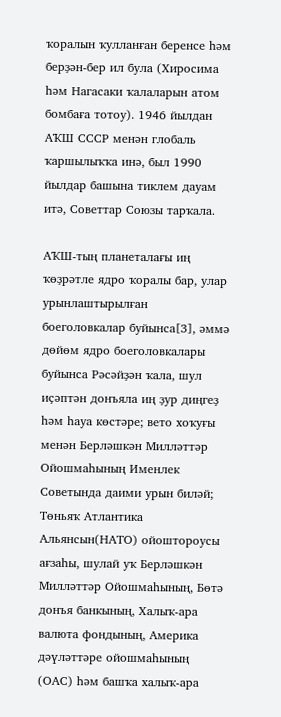ҡоралын ҡулланған беренсе һәм берҙән-бер ил була (Хиросима һәм Нагасаки ҡалаларын атом бомбаға тотоу). 1946 йылдан АҠШ СССР менән глобаль ҡаршылыҡҡа инә, был 1990 йылдар башына тиклем дауам итә, Советтар Союзы тарҡала.

АҠШ-тың планеталағы иң ҡөҙрәтле ядро ҡоралы бар, улар урынлаштырылған боеголовкалар буйынса[3], әммә дөйөм ядро боеголовкалары буйынса Рәсәйҙән ҡала, шул иҫәптән донъяла иң ҙур диңгеҙ һәм һауа көстәре; вето хоҡуғы менән Берләшкән Милләттәр Ойошмаһының Именлек Советында даими урын биләй; Төньяҡ Атлантика Альянсын(НАТО) ойоштороусы ағзаһы, шулай уҡ Берләшкән Милләттәр Ойошмаһының, Бөтә донъя банкының, Халыҡ-ара валюта фондының, Америка дәүләттәре ойошмаһының (ОАС) һәм башҡа халыҡ-ара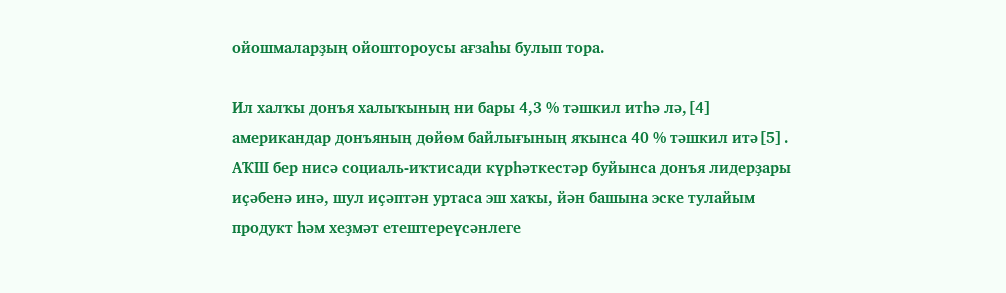ойошмаларҙың ойоштороусы ағзаһы булып тора.

Ил халҡы донъя халыҡының ни бары 4,3 % тәшкил итһә лә,[4] американдар донъяның дөйөм байлығының яҡынса 40 % тәшкил итә[5]. АҠШ бер нисә социаль-иҡтисади күрһәткестәр буйынса донъя лидерҙары иҫәбенә инә, шул иҫәптән уртаса эш хаҡы, йән башына эске тулайым продукт һәм хеҙмәт етештереүсәнлеге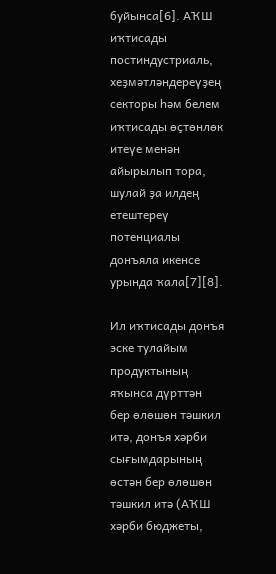буйынса[6]. АҠШ иҡтисады постиндустриаль, хеҙмәтләндереүҙең секторы һәм белем иҡтисады өҫтөнлөк итеүе менән айырылып тора, шулай ҙа илдең етештереү потенциалы донъяла икенсе урында ҡала[7][8].

Ил иҡтисады донъя эске тулайым продуктының яҡынса дүрттән бер өлөшөн тәшкил итә, донъя хәрби сығымдарының өстән бер өлөшөн тәшкил итә (АҠШ хәрби бюджеты,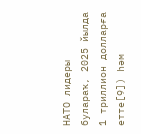НАТО лидеры булараҡ, 2025 йылда 1 триллион долларға етте[9]) һәм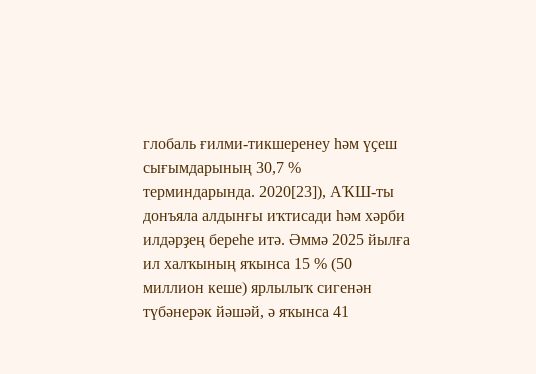глобаль ғилми-тикшеренеу һәм үҫеш сығымдарының 30,7 % терминдарында. 2020[23]), АҠШ-ты донъяла алдынғы иҡтисади һәм хәрби илдәрҙең береһе итә. Әммә 2025 йылға ил халҡының яҡынса 15 % (50 миллион кеше) ярлылыҡ сигенән түбәнерәк йәшәй, ә яҡынса 41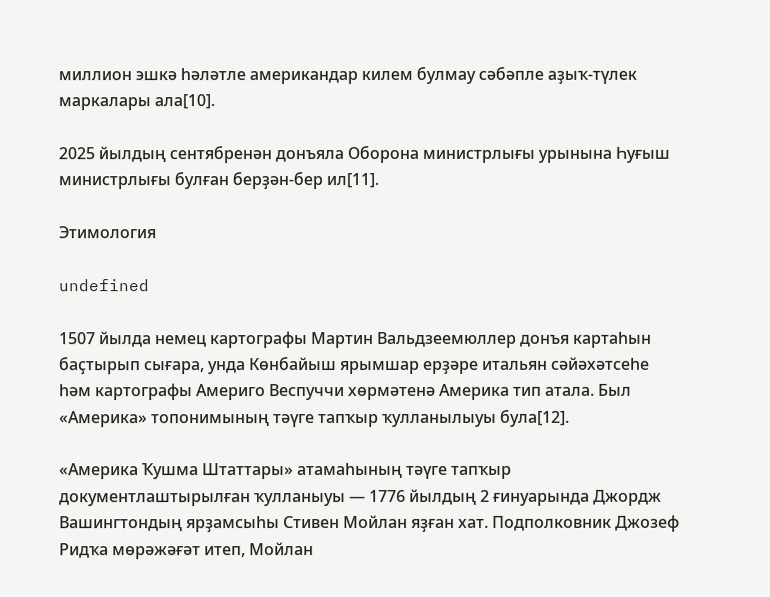миллион эшкә һәләтле американдар килем булмау сәбәпле аҙыҡ-түлек маркалары ала[10].

2025 йылдың сентябренән донъяла Оборона министрлығы урынына Һуғыш министрлығы булған берҙән-бер ил[11].

Этимология

undefined

1507 йылда немец картографы Мартин Вальдзеемюллер донъя картаһын баҫтырып сығара, унда Көнбайыш ярымшар ерҙәре итальян сәйәхәтсеһе һәм картографы Америго Веспуччи хөрмәтенә Америка тип атала. Был «Америка» топонимының тәүге тапҡыр ҡулланылыуы була[12].

«Америка Ҡушма Штаттары» атамаһының тәүге тапҡыр документлаштырылған ҡулланыуы — 1776 йылдың 2 ғинуарында Джордж Вашингтондың ярҙамсыһы Стивен Мойлан яҙған хат. Подполковник Джозеф Ридҡа мөрәжәғәт итеп, Мойлан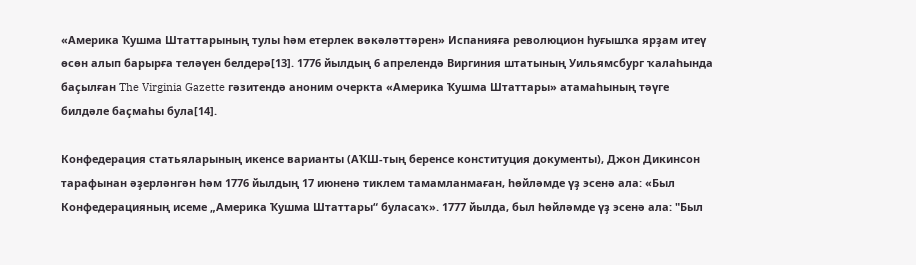«Америка Ҡушма Штаттарының тулы һәм етерлек вәкәләттәрен» Испанияға революцион һуғышҡа ярҙам итеү өсөн алып барырға теләүен белдерә[13]. 1776 йылдың 6 апрелендә Виргиния штатының Уильямсбург ҡалаһында баҫылған The Virginia Gazette гәзитендә аноним очеркта «Америка Ҡушма Штаттары» атамаһының тәүге билдәле баҫмаһы була[14].

Конфедерация статьяларының икенсе варианты (АҠШ-тың беренсе конституция документы), Джон Дикинсон тарафынан әҙерләнгән һәм 1776 йылдың 17 июненә тиклем тамамланмаған, һөйләмде үҙ эсенә ала: «Был Конфедерацияның исеме „Америка Ҡушма Штаттары“ буласаҡ». 1777 йылда, был һөйләмде үҙ эсенә ала: "Был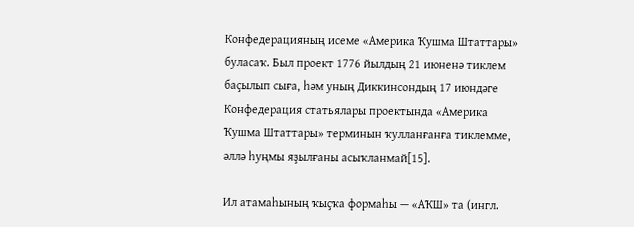Конфедерацияның исеме «Америка Ҡушма Штаттары» буласаҡ. Был проект 1776 йылдың 21 июненә тиклем баҫылып сыға, һәм уның Диккинсондың 17 июндәге Конфедерация статьялары проектында «Америка Ҡушма Штаттары» терминын ҡулланғанға тиклемме, әллә һуңмы яҙылғаны асыҡланмай[15].

Ил атамаһының ҡыҫҡа формаһы — «АҠШ» та (ингл.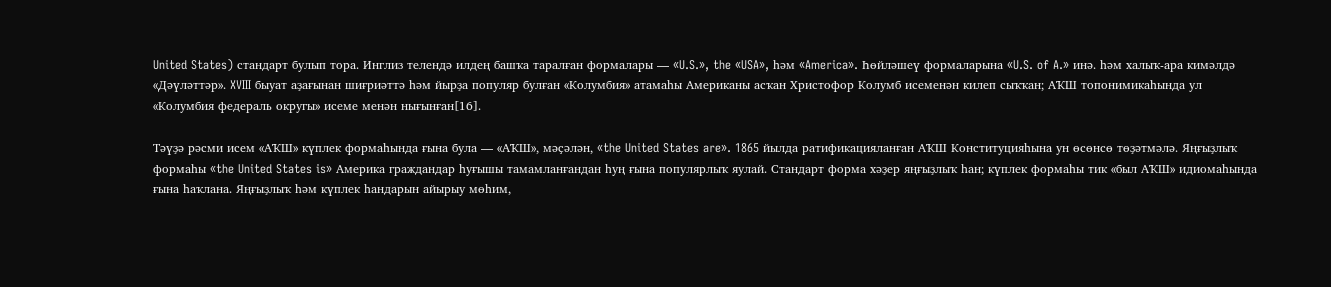United States) стандарт булып тора. Инглиз телендә илдең башҡа таралған формалары — «U.S.», the «USA», һәм «America». Һөйләшеү формаларына «U.S. of A.» инә. һәм халыҡ-ара кимәлдә «Дәүләттәр». XVIII быуат аҙағынан шиғриәттә һәм йырҙа популяр булған «Колумбия» атамаһы Американы асҡан Христофор Колумб исеменән килеп сыҡҡан; АҠШ топонимикаһында ул «Колумбия федераль округы» исеме менән нығынған[16].

Тәүҙә рәсми исем «АҠШ» күплек формаһында ғына була — «АҠШ», мәҫәлән, «the United States are». 1865 йылда ратификацияланған АҠШ Конституцияһына ун өсөнсө төҙәтмәлә. Яңғыҙлыҡ формаһы «the United States is» Америка граждандар һуғышы тамамланғандан һуң ғына популярлыҡ яулай. Стандарт форма хәҙер яңғыҙлыҡ һан; күплек формаһы тик «был АҠШ» идиомаһында ғына һаҡлана. Яңғыҙлыҡ һәм күплек һандарын айырыу мөһим,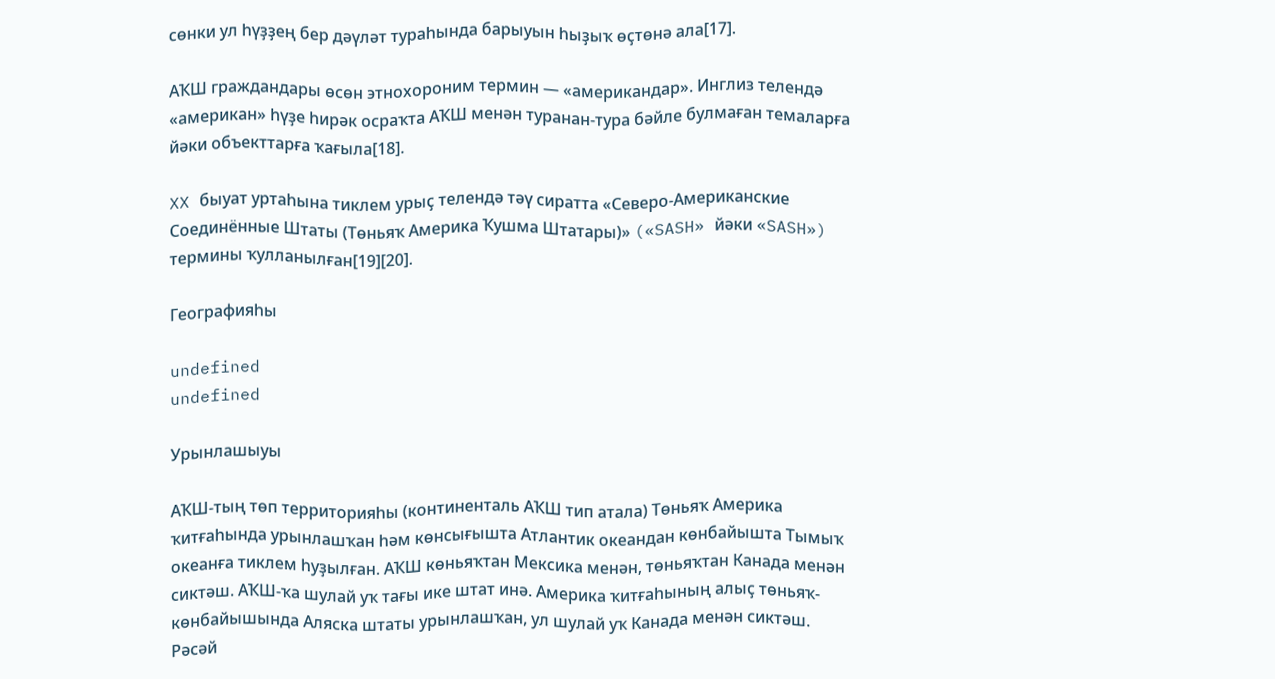сөнки ул һүҙҙең бер дәүләт тураһында барыуын һыҙыҡ өҫтөнә ала[17].

АҠШ граждандары өсөн этнохороним термин — «американдар». Инглиз телендә «американ» һүҙе һирәк осраҡта АҠШ менән туранан-тура бәйле булмаған темаларға йәки объекттарға ҡағыла[18].

XX быуат уртаһына тиклем урыҫ телендә тәү сиратта «Северо-Американские Соединённые Штаты (Төньяҡ Америка Ҡушма Штатары)» («SASH» йәки «SASH») термины ҡулланылған[19][20].

Географияһы

undefined
undefined

Урынлашыуы

АҠШ-тың төп территорияһы (континенталь АҠШ тип атала) Төньяҡ Америка ҡитғаһында урынлашҡан һәм көнсығышта Атлантик океандан көнбайышта Тымыҡ океанға тиклем һуҙылған. АҠШ көньяҡтан Мексика менән, төньяҡтан Канада менән сиктәш. АҠШ-ҡа шулай уҡ тағы ике штат инә. Америка ҡитғаһының алыҫ төньяҡ-көнбайышында Аляска штаты урынлашҡан, ул шулай уҡ Канада менән сиктәш. Рәсәй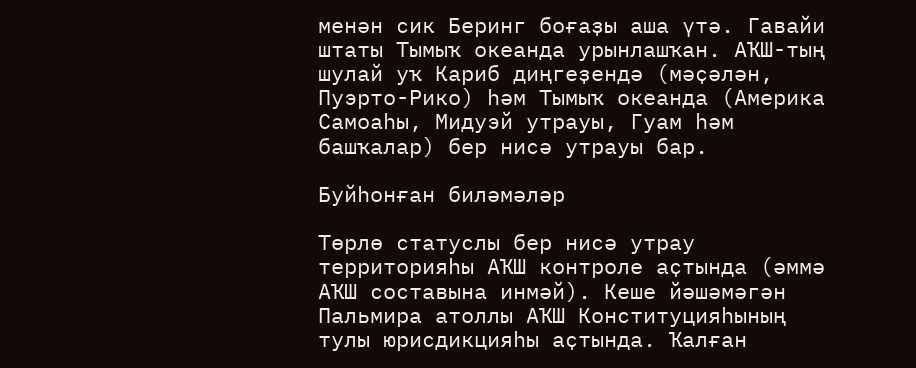менән сик Беринг боғаҙы аша үтә. Гавайи штаты Тымыҡ океанда урынлашҡан. АҠШ-тың шулай уҡ Кариб диңгеҙендә (мәҫәлән, Пуэрто-Рико) һәм Тымыҡ океанда (Америка Самоаһы, Мидуэй утрауы, Гуам һәм башҡалар) бер нисә утрауы бар.

Буйһонған биләмәләр

Төрлө статуслы бер нисә утрау территорияһы АҠШ контроле аҫтында (әммә АҠШ составына инмәй). Кеше йәшәмәгән Пальмира атоллы АҠШ Конституцияһының тулы юрисдикцияһы аҫтында. Ҡалған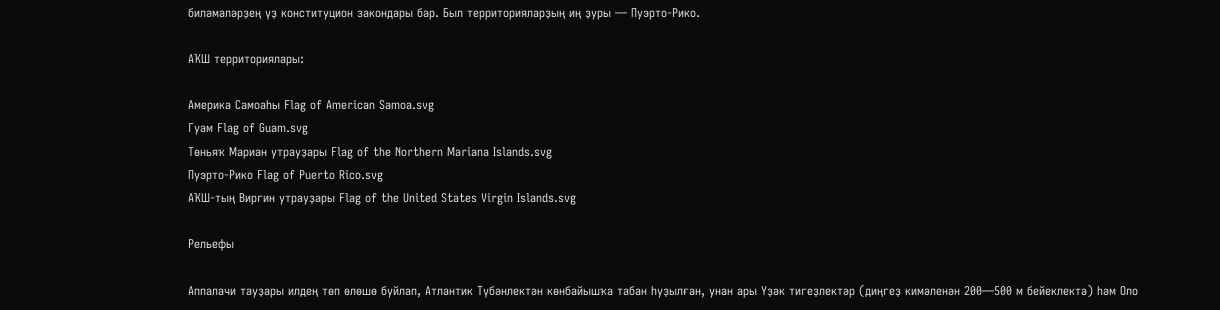биләмәләрҙең үҙ конституцион закондары бар. Был территорияларҙың иң ҙуры — Пуэрто-Рико.

АҠШ территориялары:

Америка Самоаһы Flag of American Samoa.svg
Гуам Flag of Guam.svg
Төньяҡ Мариан утрауҙары Flag of the Northern Mariana Islands.svg
Пуэрто-Рико Flag of Puerto Rico.svg
АҠШ-тың Виргин утрауҙары Flag of the United States Virgin Islands.svg

Рельефы

Аппалачи тауҙары илдең төп өлөшө буйлап, Атлантик Түбәнлектән көнбайышҡа табан һуҙылған, унан ары Үҙәк тигеҙлектәр (диңгеҙ кимәленән 200—500 м бейеклектә) һәм Оло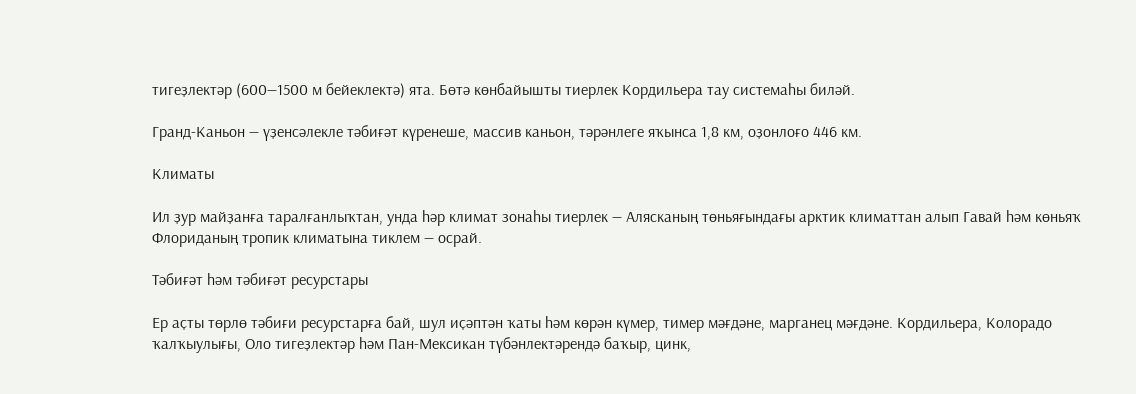тигеҙлектәр (600—1500 м бейеклектә) ята. Бөтә көнбайышты тиерлек Кордильера тау системаһы биләй.

Гранд-Каньон — үҙенсәлекле тәбиғәт күренеше, массив каньон, тәрәнлеге яҡынса 1,8 км, оҙонлоғо 446 км.

Климаты

Ил ҙур майҙанға таралғанлыҡтан, унда һәр климат зонаһы тиерлек — Алясканың төньяғындағы арктик климаттан алып Гавай һәм көньяҡ Флориданың тропик климатына тиклем — осрай.

Тәбиғәт һәм тәбиғәт ресурстары

Ер аҫты төрлө тәбиғи ресурстарға бай, шул иҫәптән ҡаты һәм көрән күмер, тимер мәғдәне, марганец мәғдәне. Кордильера, Колорадо ҡалҡыулығы, Оло тигеҙлектәр һәм Пан-Мексикан түбәнлектәрендә баҡыр, цинк,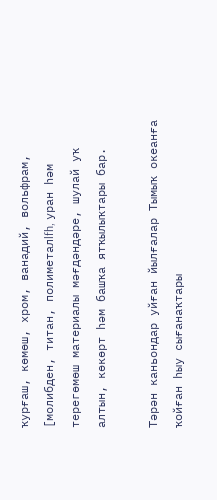ҡурғаш, көмөш, хром, ванадий, вольфрам, [молибден, титан, полиметалlfh, уран һәм терегөмөш материалы мәғдәндәре, шулай уҡ алтын, көкөрт һәм башҡа ятҡылыҡтары бар.

Тәрән каньондар уйған йылғалар Тымыҡ океанға ҡойған һыу сығанаҡтары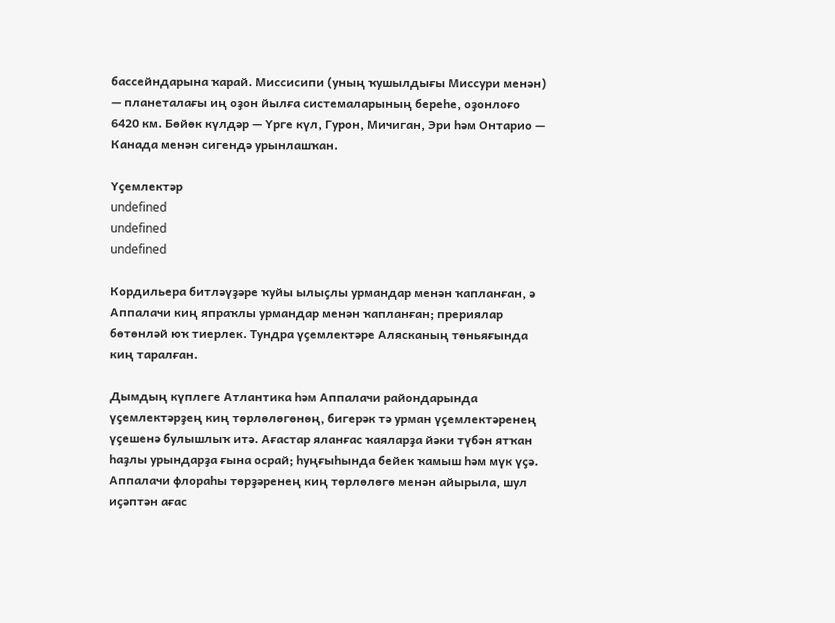бассейндарына ҡарай. Миссисипи (уның ҡушылдығы Миссури менән) — планеталағы иң оҙон йылға системаларының береһе, оҙонлоғо 6420 км. Бөйөк күлдәр — Үрге күл, Гурон, Мичиган, Эри һәм Онтарио — Канада менән сигендә урынлашҡан.

Үҫемлектәр
undefined
undefined
undefined

Кордильера битләүҙәре ҡуйы ылыҫлы урмандар менән ҡапланған, ә Аппалачи киң япраҡлы урмандар менән ҡапланған; прериялар бөтөнләй юҡ тиерлек. Тундра үҫемлектәре Алясканың төньяғында киң таралған.

Дымдың күплеге Атлантика һәм Аппалачи райондарында үҫемлектәрҙең киң төрлөлөгөнөң, бигерәк тә урман үҫемлектәренең үҫешенә булышлыҡ итә. Ағастар яланғас ҡаяларҙа йәки түбән ятҡан һаҙлы урындарҙа ғына осрай; һуңғыһында бейек ҡамыш һәм мүк үҫә. Аппалачи флораһы төрҙәренең киң төрлөлөгө менән айырыла, шул иҫәптән ағас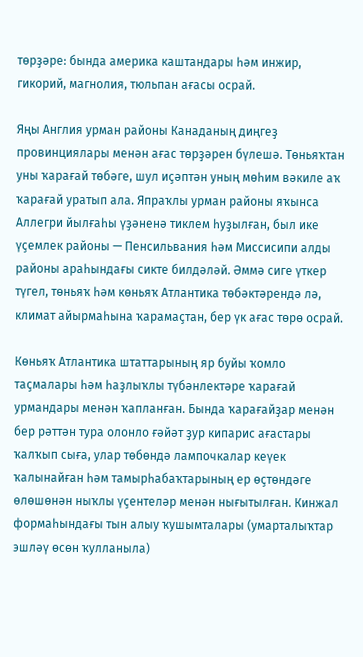төрҙәре: бында америка каштандары һәм инжир, гикорий, магнолия, тюльпан ағасы осрай.

Яңы Англия урман районы Канаданың диңгеҙ провинциялары менән ағас төрҙәрен бүлешә. Төньяҡтан уны ҡарағай төбәге, шул иҫәптән уның мөһим вәкиле аҡ ҡарағай уратып ала. Япраҡлы урман районы яҡынса Аллегри йылғаһы үҙәненә тиклем һуҙылған, был ике үҫемлек районы — Пенсильвания һәм Миссисипи алды районы араһындағы сикте билдәләй. Әммә сиге үткер түгел, төньяҡ һәм көньяҡ Атлантика төбәктәрендә лә, климат айырмаһына ҡарамаҫтан, бер үк ағас төрө осрай.

Көньяҡ Атлантика штаттарының яр буйы ҡомло таҫмалары һәм һаҙлыҡлы түбәнлектәре ҡарағай урмандары менән ҡапланған. Бында ҡарағайҙар менән бер рәттән тура олонло ғәйәт ҙур кипарис ағастары ҡалҡып сыға, улар төбөндә лампочкалар кеүек ҡалынайған һәм тамырһабаҡтарының ер өҫтөндәге өлөшөнән ныҡлы үҫентеләр менән нығытылған. Кинжал формаһындағы тын алыу ҡушымталары (умарталыҡтар эшләү өсөн ҡулланыла)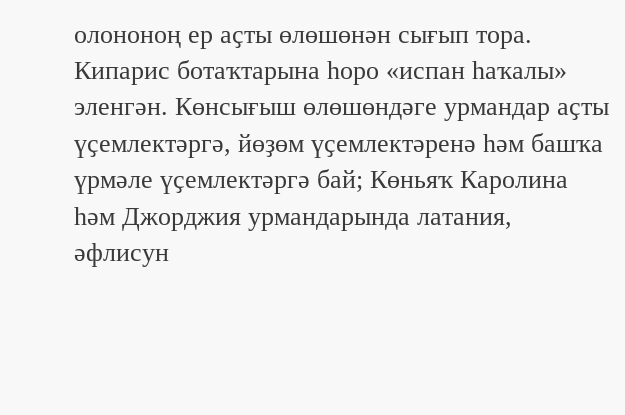олононоң ер аҫты өлөшөнән сығып тора. Кипарис ботаҡтарына һоро «испан һаҡалы» эленгән. Көнсығыш өлөшөндәге урмандар аҫты үҫемлектәргә, йөҙөм үҫемлектәренә һәм башҡа үрмәле үҫемлектәргә бай; Көньяҡ Каролина һәм Джорджия урмандарында латания, әфлисун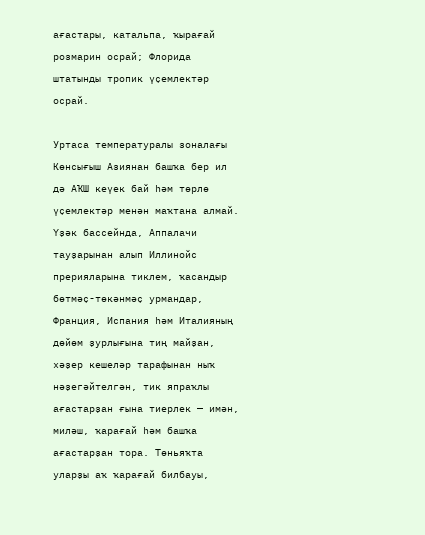ағастары, катальпа, ҡырағай розмарин осрай; Флорида штатынды тропик үҫемлектәр осрай.

Уртаса температуралы зоналағы Көнсығыш Азиянан башҡа бер ил дә АҠШ кеүек бай һәм төрлө үҫемлектәр менән маҡтана алмай. Үҙәк бассейнда, Аппалачи тауҙарынан алып Иллинойс прерияларына тиклем, ҡасандыр бөтмәҫ-төкәнмәҫ урмандар, Франция, Испания һәм Италияның дөйөм ҙурлығына тиң майҙан, хәҙер кешеләр тарафынан ныҡ нәҙегәйтелгән, тик япраҡлы ағастарҙан ғына тиерлек — имән, миләш, ҡарағай һәм башҡа ағастарҙан тора. Төньяҡта уларҙы аҡ ҡарағай билбауы,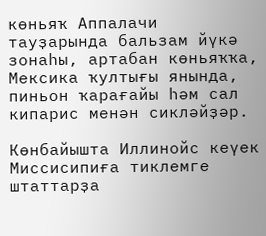көньяҡ Аппалачи тауҙарында бальзам йүкә зонаһы, артабан көньяҡҡа, Мексика ҡултығы янында, пиньон ҡарағайы һәм сал кипарис менән сикләйҙәр.

Көнбайышта Иллинойс кеүек Миссисипиға тиклемге штаттарҙа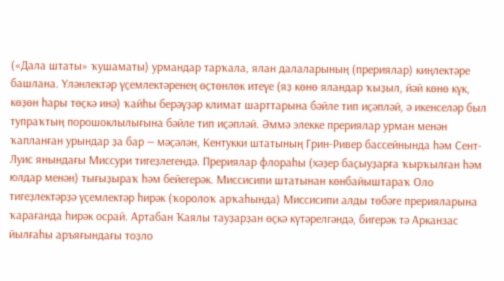(«Дала штаты» ҡушаматы) урмандар тарҡала, ялан далаларының (прериялар) киңлектәре башлана. Үләнлектәр үҫемлектәренең өҫтөнлөк итеүе (яҙ көнө яландар ҡыҙыл, йәй көнө күк, көҙөн һары төҫкә инә) ҡайһы берәүҙәр климат шарттарына бәйле тип иҫәпләй, ә икенселәр был тупраҡтың порошоклылығына бәйле тип иҫәпләй. Әммә элекке прериялар урман менән ҡапланған урындар ҙа бар — мәҫәлән, Кентукки штатының Грин-Ривер бассейнында һәм Сент-Луис янындағы Миссури тигеҙлегендә. Прериялар флораһы (хәҙер баҫыуҙарға ҡырҡылған һәм юлдар менән) тығыҙыраҡ һәм бейегерәк. Миссисипи штатынан көнбайыштараҡ Оло тигеҙлектәрҙә үҫемлектәр һирәк (ҡоролоҡ арҡаһында) Миссисипи алды төбәге прерияларына ҡарағанда һирәк осрай. Артабан Ҡаялы тауҙарҙан өҫкә күтәрелгәндә, бигерәк тә Арканзас йылғаһы аръяғындағы тоҙло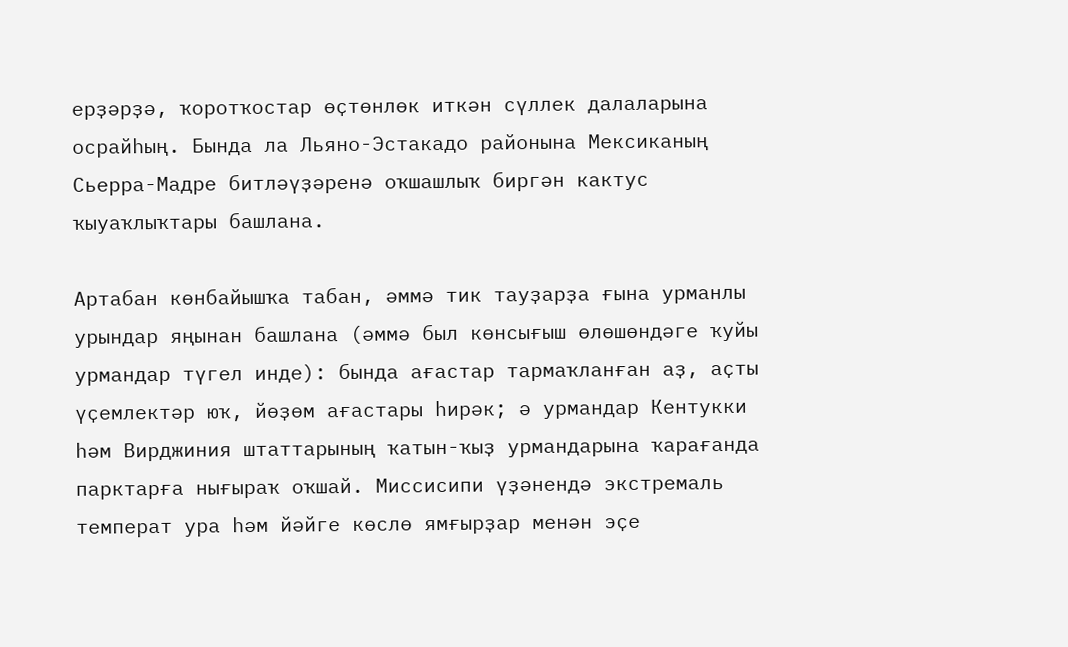ерҙәрҙә, ҡоротҡостар өҫтөнлөк иткән сүллек далаларына осрайһың. Бында ла Льяно-Эстакадо районына Мексиканың Сьерра-Мадре битләүҙәренә оҡшашлыҡ биргән кактус ҡыуаҡлыҡтары башлана.

Артабан көнбайышҡа табан, әммә тик тауҙарҙа ғына урманлы урындар яңынан башлана (әммә был көнсығыш өлөшөндәге ҡуйы урмандар түгел инде): бында ағастар тармаҡланған аҙ, аҫты үҫемлектәр юҡ, йөҙөм ағастары һирәк; ә урмандар Кентукки һәм Вирджиния штаттарының ҡатын-ҡыҙ урмандарына ҡарағанда парктарға нығыраҡ оҡшай. Миссисипи үҙәнендә экстремаль температ ура һәм йәйге көслө ямғырҙар менән эҫе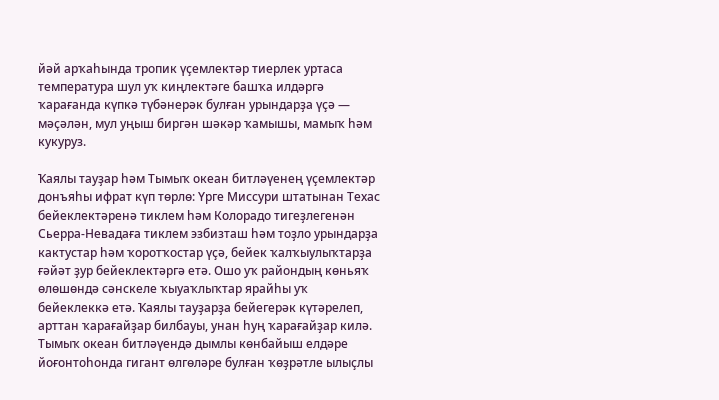йәй арҡаһында тропик үҫемлектәр тиерлек уртаса температура шул уҡ киңлектәге башҡа илдәргә ҡарағанда күпкә түбәнерәк булған урындарҙа үҫә — мәҫәлән, мул уңыш биргән шәкәр ҡамышы, мамыҡ һәм кукуруз.

Ҡаялы тауҙар һәм Тымыҡ океан битләүенең үҫемлектәр донъяһы ифрат күп төрлө: Үрге Миссури штатынан Техас бейеклектәренә тиклем һәм Колорадо тигеҙлегенән Сьерра-Невадаға тиклем эзбизташ һәм тоҙло урындарҙа кактустар һәм ҡоротҡостар үҫә, бейек ҡалҡыулыҡтарҙа ғәйәт ҙур бейеклектәргә етә. Ошо уҡ райондың көньяҡ өлөшөндә сәнскеле ҡыуаҡлыҡтар ярайһы уҡ бейеклеккә етә. Ҡаялы тауҙарҙа бейегерәк күтәрелеп, арттан ҡарағайҙар билбауы, унан һуң ҡарағайҙар килә. Тымыҡ океан битләүендә дымлы көнбайыш елдәре йоғонтоһонда гигант өлгөләре булған ҡөҙрәтле ылыҫлы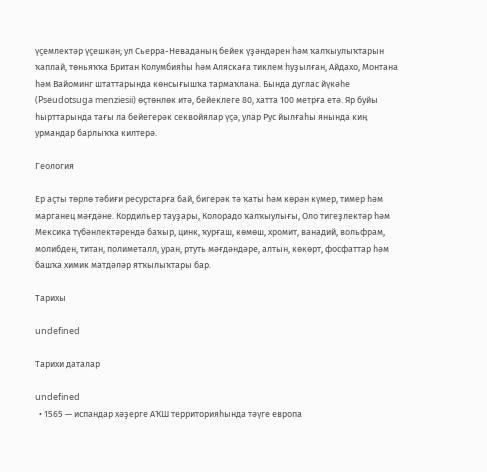үҫемлектәр үҫешкән; ул Сьерра-Неваданың бейек үҙәндәрен һәм ҡалҡыулыҡтарын ҡаплай, төньяҡҡа Британ Колумбияһы һәм Аляскаға тиклем һуҙылған, Айдахо, Монтана һәм Вайоминг штаттарында көнсығышҡа тармаҡлана. Бында дуглас йүкәһе (Pseudotsuga menziesii) өҫтөнлөк итә, бейеклеге 80, хатта 100 метрға етә. Яр буйы һырттарында тағы ла бейегерәк секвойялар үҫә, улар Рус йылғаһы янында киң урмандар барлыҡҡа килтерә.

Геология

Ер аҫты төрлө тәбиғи ресурстарға бай, бигерәк тә ҡаты һәм көрән күмер, тимер һәм марганец мәғдәне. Кордильер тауҙары, Колорадо ҡалҡыулығы, Оло тигеҙлектәр һәм Мексика түбәнлектәрендә баҡыр, цинк, ҡурғаш, көмөш, хромит, ванадий, вольфрам, молибден, титан, полиметалл, уран, ртуть мәғдәндәре, алтын, көкөрт, фосфаттар һәм башҡа химик матдәләр ятҡылыҡтары бар.

Тарихы

undefined

Тарихи даталар

undefined
  • 1565 — испандар хәҙерге АҠШ территорияһында тәүге европа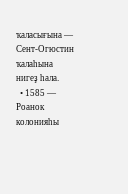ҡаласығына — Сент-Огюстин ҡалаһына нигеҙ һала.
  • 1585 — Роанок колонияһы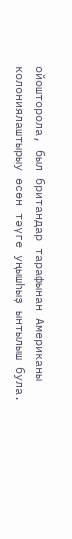ойошторола, был британдар тарафынан Американы колониялаштырыу өсөн тәүге уңышһыҙ ынтылыш була.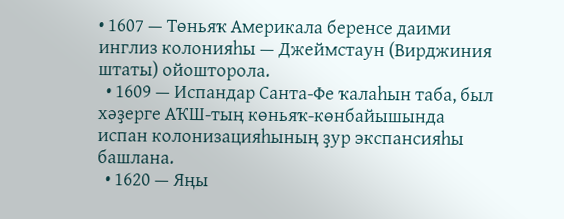• 1607 — Төньяҡ Америкала беренсе даими инглиз колонияһы — Джеймстаун (Вирджиния штаты) ойошторола.
  • 1609 — Испандар Санта-Фе ҡалаһын таба, был хәҙерге АҠШ-тың көньяҡ-көнбайышында испан колонизацияһының ҙур экспансияһы башлана.
  • 1620 — Яңы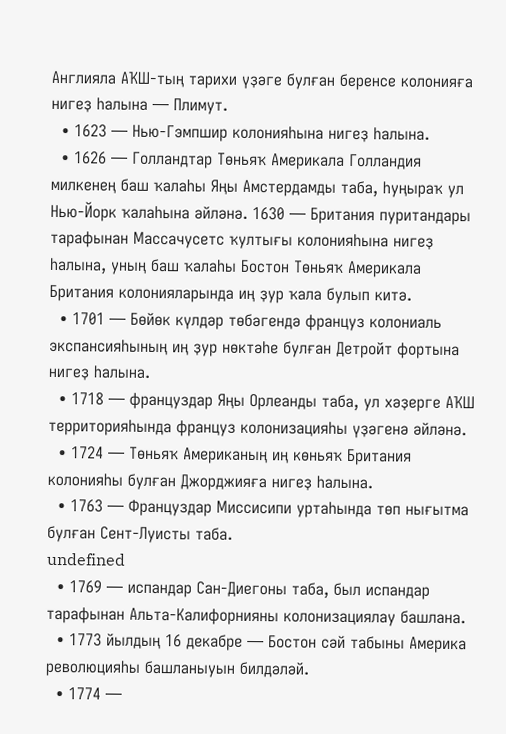Англияла АҠШ-тың тарихи үҙәге булған беренсе колонияға нигеҙ һалына — Плимут.
  • 1623 — Нью-Гэмпшир колонияһына нигеҙ һалына.
  • 1626 — Голландтар Төньяҡ Америкала Голландия милкенең баш ҡалаһы Яңы Амстердамды таба, һуңыраҡ ул Нью-Йорк ҡалаһына әйләнә. 1630 — Британия пуритандары тарафынан Массачусетс ҡултығы колонияһына нигеҙ һалына, уның баш ҡалаһы Бостон Төньяҡ Америкала Британия колонияларында иң ҙур ҡала булып китә.
  • 1701 — Бөйөк күлдәр төбәгендә француз колониаль экспансияһының иң ҙур нөктәһе булған Детройт фортына нигеҙ һалына.
  • 1718 — француздар Яңы Орлеанды таба, ул хәҙерге АҠШ территорияһында француз колонизацияһы үҙәгенә әйләнә.
  • 1724 — Төньяҡ Американың иң көньяҡ Британия колонияһы булған Джорджияға нигеҙ һалына.
  • 1763 — Француздар Миссисипи уртаһында төп нығытма булған Сент-Луисты таба.
undefined
  • 1769 — испандар Сан-Диегоны таба, был испандар тарафынан Альта-Калифорнияны колонизациялау башлана.
  • 1773 йылдың 16 декабре — Бостон сәй табыны Америка революцияһы башланыуын билдәләй.
  • 1774 —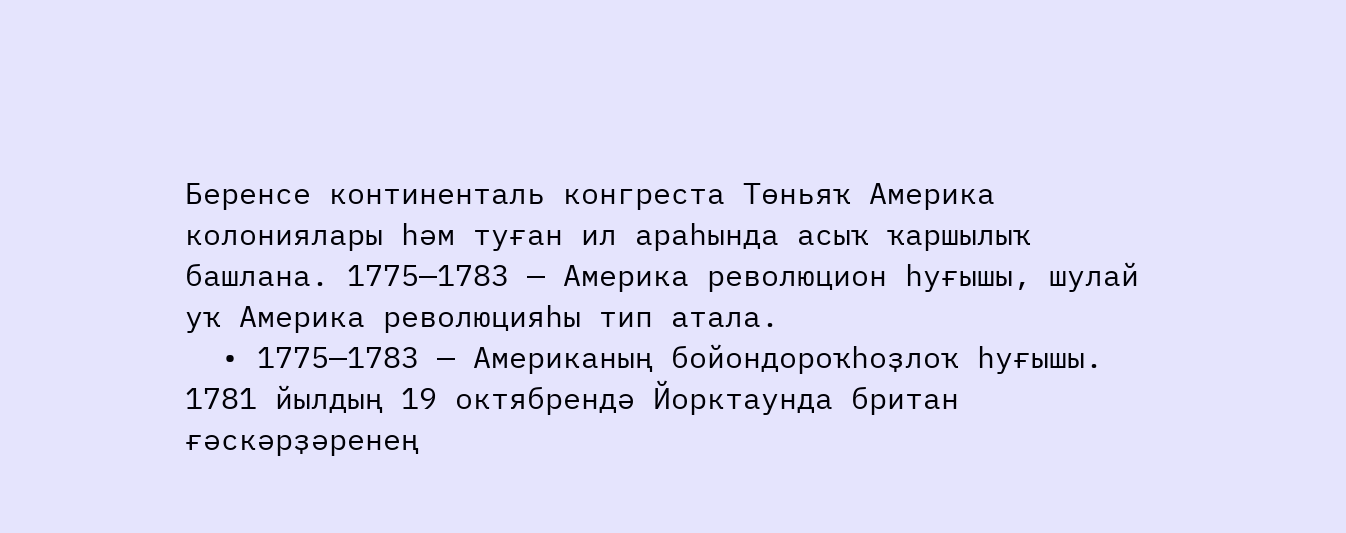Беренсе континенталь конгреста Төньяҡ Америка колониялары һәм туған ил араһында асыҡ ҡаршылыҡ башлана. 1775—1783 — Америка революцион һуғышы, шулай уҡ Америка революцияһы тип атала.
  • 1775—1783 — Американың бойондороҡһоҙлоҡ һуғышы. 1781 йылдың 19 октябрендә Йорктаунда британ ғәскәрҙәренең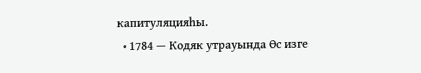капитуляцияһы.
  • 1784 — Кодяк утрауында Өс изге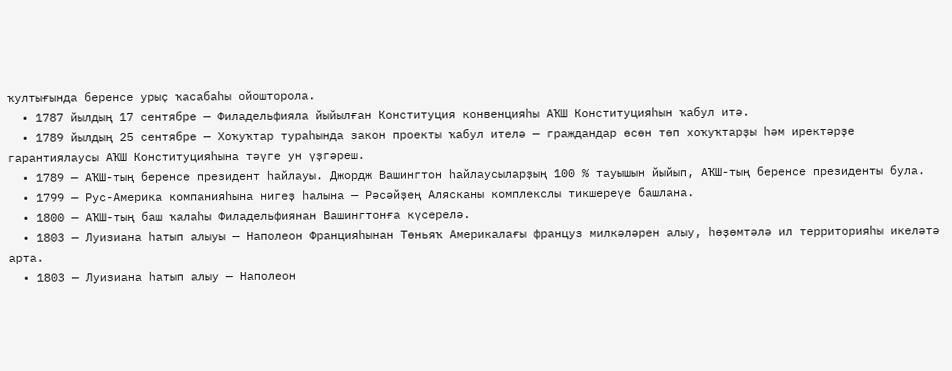ҡултығында беренсе урыҫ ҡасабаһы ойошторола.
  • 1787 йылдың 17 сентябре — Филадельфияла йыйылған Конституция конвенцияһы АҠШ Конституцияһын ҡабул итә.
  • 1789 йылдың 25 сентябре — Хоҡуҡтар тураһында закон проекты ҡабул ителә — граждандар өсөн төп хоҡуҡтарҙы һәм иректәрҙе гарантиялаусы АҠШ Конституцияһына тәүге ун үҙгәреш.
  • 1789 — АҠШ-тың беренсе президент һайлауы. Джордж Вашингтон һайлаусыларҙың 100 % тауышын йыйып, АҠШ-тың беренсе президенты була.
  • 1799 — Рус-Америка компанияһына нигеҙ һалына — Рәсәйҙең Алясканы комплекслы тикшереүе башлана.
  • 1800 — АҠШ-тың баш ҡалаһы Филадельфиянан Вашингтонға күсерелә.
  • 1803 — Луизиана һатып алыуы — Наполеон Францияһынан Төньяҡ Америкалағы француз милкәләрен алыу, һөҙөмтәлә ил территорияһы икеләтә арта.
  • 1803 — Луизиана һатып алыу — Наполеон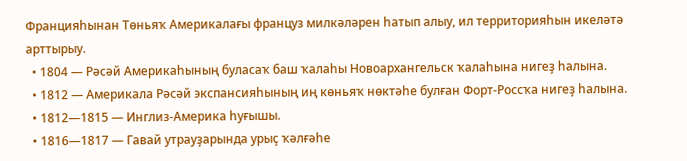Францияһынан Төньяҡ Америкалағы француз милкәләрен һатып алыу, ил территорияһын икеләтә арттырыу.
  • 1804 — Рәсәй Америкаһының буласаҡ баш ҡалаһы Новоархангельск ҡалаһына нигеҙ һалына.
  • 1812 — Америкала Рәсәй экспансияһының иң көньяҡ нөктәһе булған Форт-Россҡа нигеҙ һалына.
  • 1812—1815 — Инглиз-Америка һуғышы.
  • 1816—1817 — Гавай утрауҙарында урыҫ ҡәлғәһе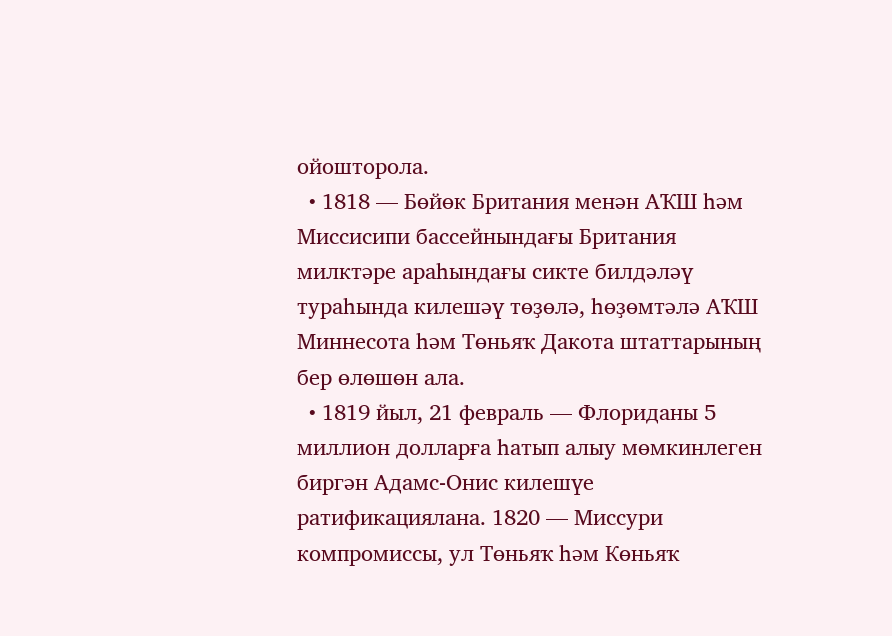ойошторола.
  • 1818 — Бөйөк Британия менән АҠШ һәм Миссисипи бассейнындағы Британия милктәре араһындағы сикте билдәләү тураһында килешәү төҙөлә, һөҙөмтәлә АҠШ Миннесота һәм Төньяҡ Дакота штаттарының бер өлөшөн ала.
  • 1819 йыл, 21 февраль — Флориданы 5 миллион долларға һатып алыу мөмкинлеген биргән Адамс-Онис килешүе ратификациялана. 1820 — Миссури компромиссы, ул Төньяҡ һәм Көньяҡ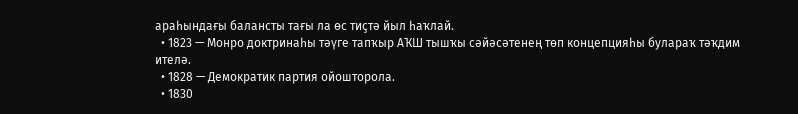араһындағы балансты тағы ла өс тиҫтә йыл һаҡлай.
  • 1823 — Монро доктринаһы тәүге тапҡыр АҠШ тышҡы сәйәсәтенең төп концепцияһы булараҡ тәҡдим ителә.
  • 1828 — Демократик партия ойошторола.
  • 1830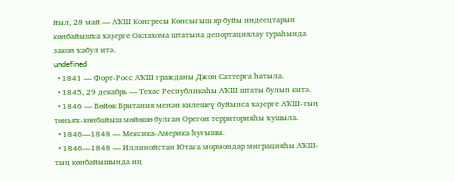йыл, 28 май — АҠШ Конгресы Көнсығыш яр буйы индеецтарын көнбайышҡа хәҙерге Оклахома штатына депортациялау тураһында закон ҡабул итә.
undefined
  • 1841 — Форт-Росс АҠШ гражданы Джон Саттерға һатыла.
  • 1845, 29 декабрь — Техас Республикаһы АҠШ штаты булып китә.
  • 1846 — Бөйөк Британия менән килешеү буйынса хәҙерге АҠШ-тың төньяҡ-көнбайыш мөйөшө булған Орегон территорияһы ҡушыла.
  • 1846—1848 — Мексика-Америка һуғышы.
  • 1846—1848 — Иллинойстан Ютаға мормондар миграцияһы АҠШ-тың көнбайышында иң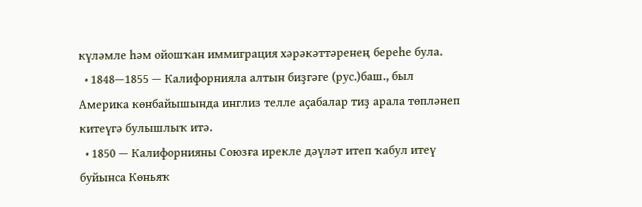күләмле һәм ойошҡан иммиграция хәрәкәттәренең береһе була.
  • 1848—1855 — Калифорнияла алтын биҙгәге (рус.)баш., был Америка көнбайышында инглиз телле аҫабалар тиҙ арала төпләнеп китеүгә булышлыҡ итә.
  • 1850 — Калифорнияны Союзға ирекле дәүләт итеп ҡабул итеү буйынса Көньяҡ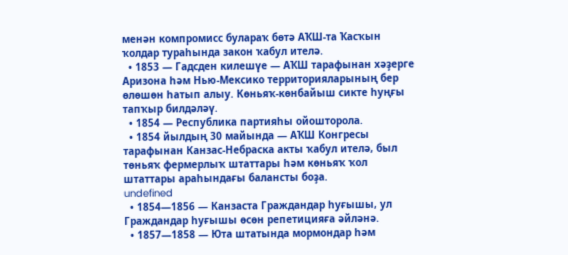менән компромисс булараҡ бөтә АҠШ-та Ҡасҡын ҡолдар тураһында закон ҡабул ителә.
  • 1853 — Гадсден килешүе — АҠШ тарафынан хәҙерге Аризона һәм Нью-Мексико территорияларының бер өлөшөн һатып алыу. Көньяҡ-көнбайыш сикте һуңғы тапҡыр билдәләү.
  • 1854 — Республика партияһы ойошторола.
  • 1854 йылдың 30 майында — АҠШ Конгресы тарафынан Канзас-Небраска акты ҡабул ителә, был төньяҡ фермерлыҡ штаттары һәм көньяҡ ҡол штаттары араһындағы балансты боҙа.
undefined
  • 1854—1856 — Канзаста Граждандар һуғышы, ул Граждандар һуғышы өсөн репетицияға әйләнә.
  • 1857—1858 — Юта штатында мормондар һәм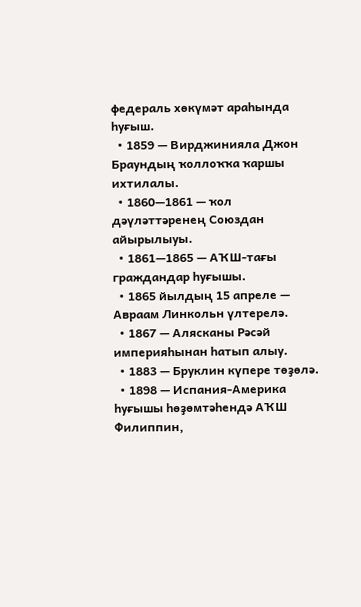федераль хөкүмәт араһында һуғыш.
  • 1859 — Вирджинияла Джон Браундың ҡоллоҡҡа ҡаршы ихтилалы.
  • 1860—1861 — ҡол дәүләттәренең Союздан айырылыуы.
  • 1861—1865 — АҠШ-тағы граждандар һуғышы.
  • 1865 йылдың 15 апреле — Авраам Линкольн үлтерелә.
  • 1867 — Алясканы Рәсәй империяһынан һатып алыу.
  • 1883 — Бруклин күпере төҙөлә.
  • 1898 — Испания-Америка һуғышы һөҙөмтәһендә АҠШ Филиппин,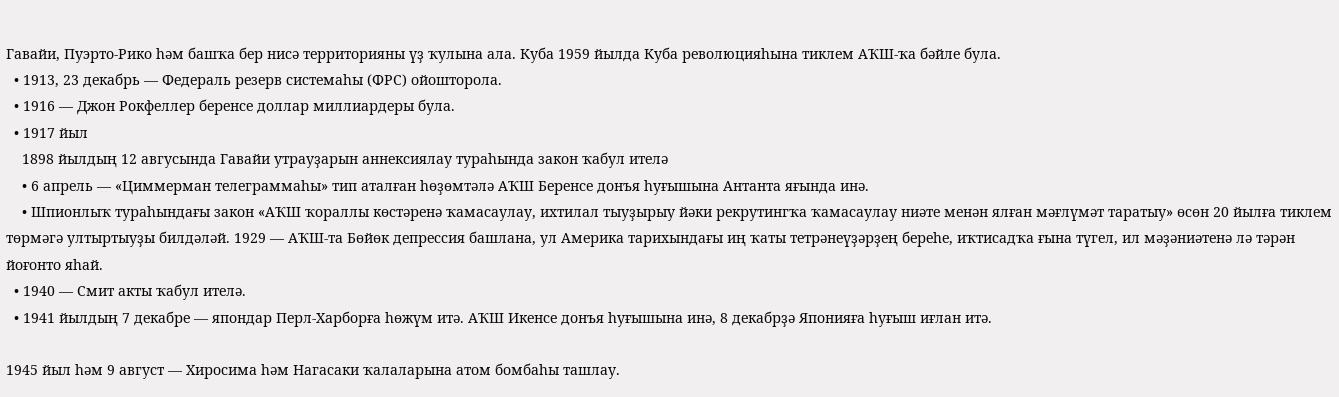Гавайи, Пуэрто-Рико һәм башҡа бер нисә территорияны үҙ ҡулына ала. Куба 1959 йылда Куба революцияһына тиклем АҠШ-ҡа бәйле була.
  • 1913, 23 декабрь — Федераль резерв системаһы (ФРС) ойошторола.
  • 1916 — Джон Рокфеллер беренсе доллар миллиардеры була.
  • 1917 йыл
    1898 йылдың 12 авгусында Гавайи утрауҙарын аннексиялау тураһында закон ҡабул ителә
    • 6 апрель — «Циммерман телеграммаһы» тип аталған һөҙөмтәлә АҠШ Беренсе донъя һуғышына Антанта яғында инә.
    • Шпионлыҡ тураһындағы закон «АҠШ ҡораллы көстәренә ҡамасаулау, ихтилал тыуҙырыу йәки рекрутингҡа ҡамасаулау ниәте менән ялған мәғлүмәт таратыу» өсөн 20 йылға тиклем төрмәгә ултыртыуҙы билдәләй. 1929 — АҠШ-та Бөйөк депрессия башлана, ул Америка тарихындағы иң ҡаты тетрәнеүҙәрҙең береһе, иҡтисадҡа ғына түгел, ил мәҙәниәтенә лә тәрән йоғонто яһай.
  • 1940 — Смит акты ҡабул ителә.
  • 1941 йылдың 7 декабре — япондар Перл-Харборға һөжүм итә. АҠШ Икенсе донъя һуғышына инә, 8 декабрҙә Японияға һуғыш иғлан итә.

1945 йыл һәм 9 август — Хиросима һәм Нагасаки ҡалаларына атом бомбаһы ташлау.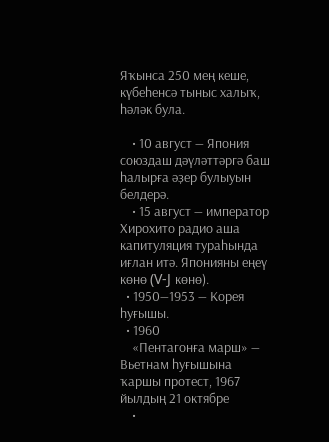Яҡынса 250 мең кеше, күбеһенсә тыныс халыҡ, һәләк була.

    • 10 август — Япония союздаш дәүләттәргә баш һалырға әҙер булыуын белдерә.
    • 15 август — император Хирохито радио аша капитуляция тураһында иғлан итә. Японияны еңеү көнө (V-J көнө).
  • 1950—1953 — Корея һуғышы.
  • 1960
    «Пентагонға марш» — Вьетнам һуғышына ҡаршы протест, 1967 йылдың 21 октябре
    •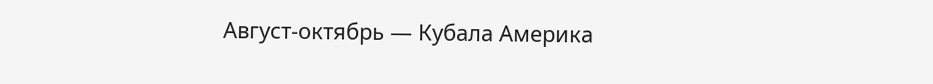Август-октябрь — Кубала Америка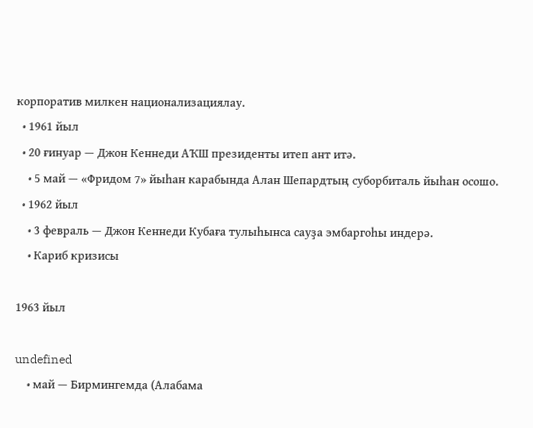корпоратив милкен национализациялау.
  • 1961 йыл
  • 20 ғинуар — Джон Кеннеди АҠШ президенты итеп ант итә.
    • 5 май — «Фридом 7» йыһан карабында Алан Шепардтың суборбиталь йыһан осошо.
  • 1962 йыл
    • 3 февраль — Джон Кеннеди Кубаға тулыһынса сауҙа эмбаргоһы индерә.
    • Кариб кризисы

1963 йыл

undefined
    • май — Бирмингемда (Алабама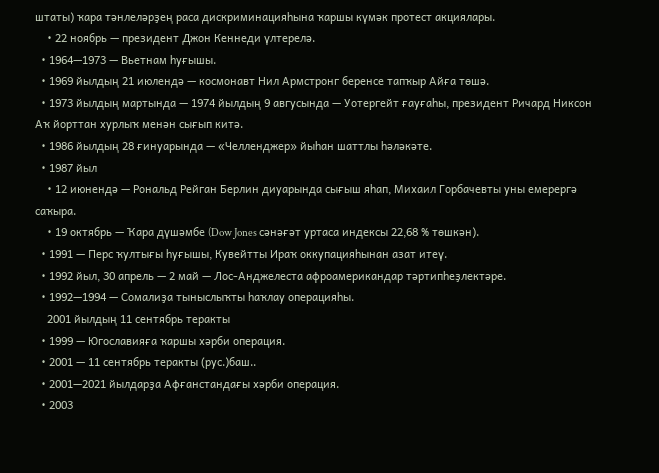штаты) ҡара тәнлеләрҙең раса дискриминацияһына ҡаршы күмәк протест акциялары.
    • 22 ноябрь — президент Джон Кеннеди үлтерелә.
  • 1964—1973 — Вьетнам һуғышы.
  • 1969 йылдың 21 июлендә — космонавт Нил Армстронг беренсе тапҡыр Айға төшә.
  • 1973 йылдың мартында — 1974 йылдың 9 авгусында — Уотергейт ғауғаһы, президент Ричард Никсон Аҡ йорттан хурлыҡ менән сығып китә.
  • 1986 йылдың 28 ғинуарында — «Челленджер» йыһан шаттлы һәләкәте.
  • 1987 йыл
    • 12 июнендә — Рональд Рейган Берлин диуарында сығыш яһап, Михаил Горбачевты уны емерергә саҡыра.
    • 19 октябрь — Ҡара дүшәмбе (Dow Jones сәнәғәт уртаса индексы 22,68 % төшкән).
  • 1991 — Перс ҡултығы һуғышы, Кувейтты Ираҡ оккупацияһынан азат итеү.
  • 1992 йыл, 30 апрель — 2 май — Лос-Анджелеста афроамерикандар тәртипһеҙлектәре.
  • 1992—1994 — Сомалиҙа тыныслыҡты һаҡлау операцияһы.
    2001 йылдың 11 сентябрь теракты
  • 1999 — Югославияға ҡаршы хәрби операция.
  • 2001 — 11 сентябрь теракты (рус.)баш..
  • 2001—2021 йылдарҙа Афғанстандағы хәрби операция.
  • 2003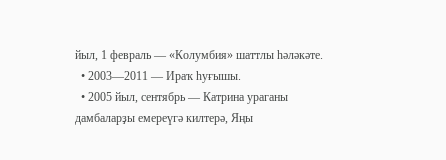йыл, 1 февраль — «Колумбия» шаттлы һәләкәте.
  • 2003—2011 — Ираҡ һуғышы.
  • 2005 йыл, сентябрь — Катрина ураганы дамбаларҙы емереүгә килтерә, Яңы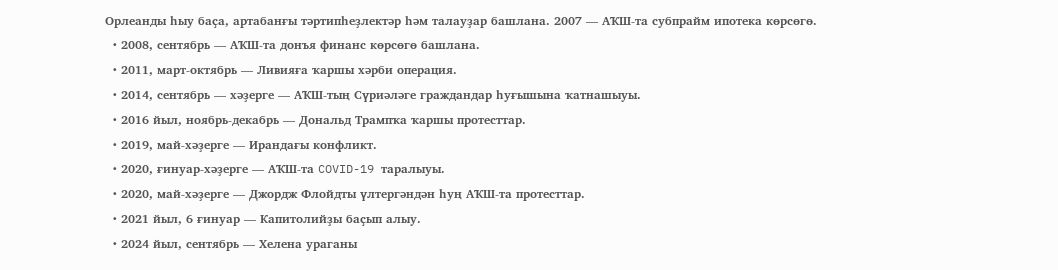Орлеанды һыу баҫа, артабанғы тәртипһеҙлектәр һәм талауҙар башлана. 2007 — АҠШ-та субпрайм ипотека көрсөгө.
  • 2008, сентябрь — АҠШ-та донъя финанс көрсөгө башлана.
  • 2011, март-октябрь — Ливияға ҡаршы хәрби операция.
  • 2014, сентябрь — хәҙерге — АҠШ-тың Сүриәләге граждандар һуғышына ҡатнашыуы.
  • 2016 йыл, ноябрь-декабрь — Дональд Трампҡа ҡаршы протесттар.
  • 2019, май-хәҙерге — Ирандағы конфликт.
  • 2020, ғинуар-хәҙерге — АҠШ-та COVID-19 таралыуы.
  • 2020, май-хәҙерге — Джордж Флойдты үлтергәндән һуң АҠШ-та протесттар.
  • 2021 йыл, 6 ғинуар — Капитолийҙы баҫып алыу.
  • 2024 йыл, сентябрь — Хелена ураганы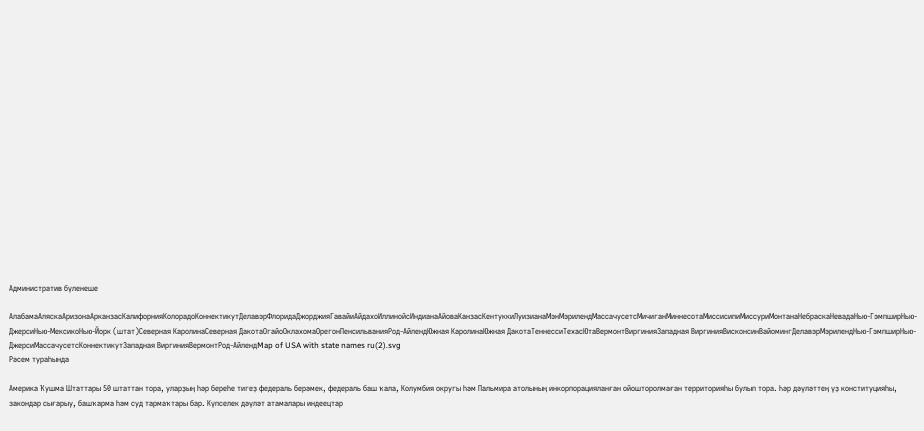Административ бүленеше

АлабамаАляскаАризонаАрканзасКалифорнияКолорадоКоннектикутДелавэрФлоридаДжорджияГавайиАйдахоИллинойсИндианаАйоваКанзасКентуккиЛуизианаМэнМэрилендМассачусетсМичиганМиннесотаМиссисипиМиссуриМонтанаНебраскаНевадаНью-ГэмпширНью-ДжерсиНью-МексикоНью-Йорк (штат)Северная КаролинаСеверная ДакотаОгайоОклахомаОрегонПенсильванияРод-АйлендЮжная КаролинаЮжная ДакотаТеннессиТехасЮтаВермонтВиргинияЗападная ВиргинияВисконсинВайомингДелавэрМэрилендНью-ГэмпширНью-ДжерсиМассачусетсКоннектикутЗападная ВиргинияВермонтРод-АйлендMap of USA with state names ru(2).svg
Рәсем тураһында

Америка Ҡушма Штаттары 50 штаттан тора, уларҙың һәр береһе тигеҙ федераль берәмек, федераль баш ҡала, Колумбия округы һәм Пальмира атолының инкорпорацияланған ойошторолмаған территорияһы булып тора. Һәр дәүләттең үҙ конституцияһы, закондар сығарыу, башҡарма һәм суд тармаҡтары бар. Күпселек дәүләт атамалары индеецтар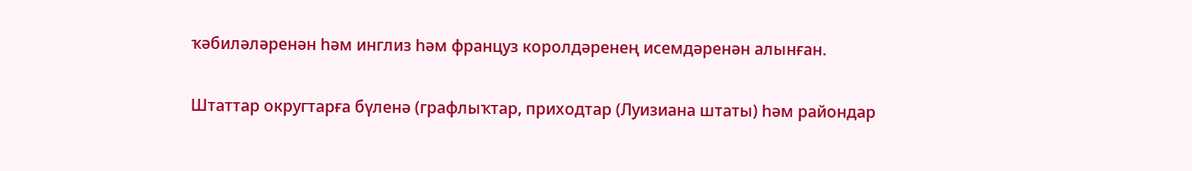ҡәбиләләренән һәм инглиз һәм француз королдәренең исемдәренән алынған.

Штаттар округтарға бүленә (графлыҡтар, приходтар (Луизиана штаты) һәм райондар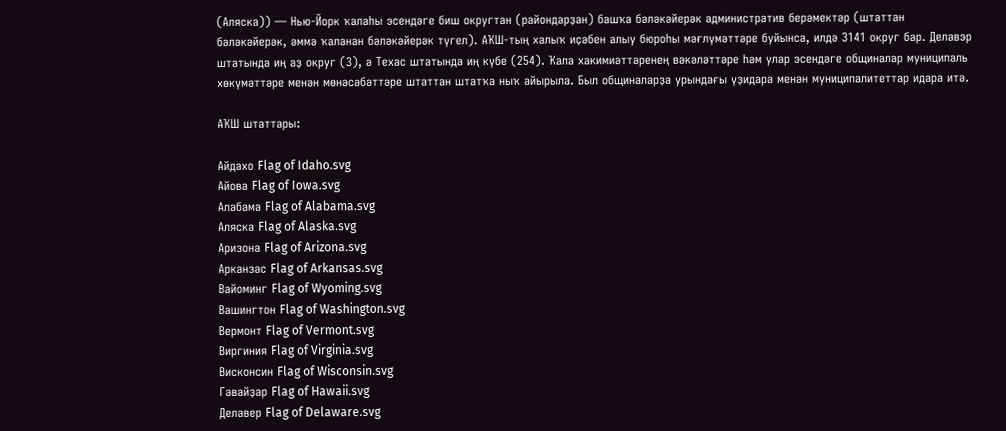(Аляска)) — Нью-Йорк ҡалаһы эсендәге биш округтан (райондарҙан) башҡа бәләкәйерәк административ берәмектәр (штаттан бәләкәйерәк, әммә ҡаланан бәләкәйерәк түгел). АҠШ-тың халыҡ иҫәбен алыу бюроһы мәғлүмәттәре буйынса, илдә 3141 округ бар. Делавэр штатында иң аҙ округ (3), ә Техас штатында иң күбе (254). Ҡала хакимиәттәренең вәкәләттәре һәм улар эсендәге общиналар муниципаль хөкүмәттәре менән мөнәсәбәттәре штаттан штатҡа ныҡ айырыла. Был общиналарҙа урындағы үҙидара менән муниципалитеттар идара итә.

АҠШ штаттары:

Айдахо Flag of Idaho.svg
Айова Flag of Iowa.svg
Алабама Flag of Alabama.svg
Аляска Flag of Alaska.svg
Аризона Flag of Arizona.svg
Арканзас Flag of Arkansas.svg
Вайоминг Flag of Wyoming.svg
Вашингтон Flag of Washington.svg
Вермонт Flag of Vermont.svg
Виргиния Flag of Virginia.svg
Висконсин Flag of Wisconsin.svg
Гавайҙар Flag of Hawaii.svg
Делавер Flag of Delaware.svg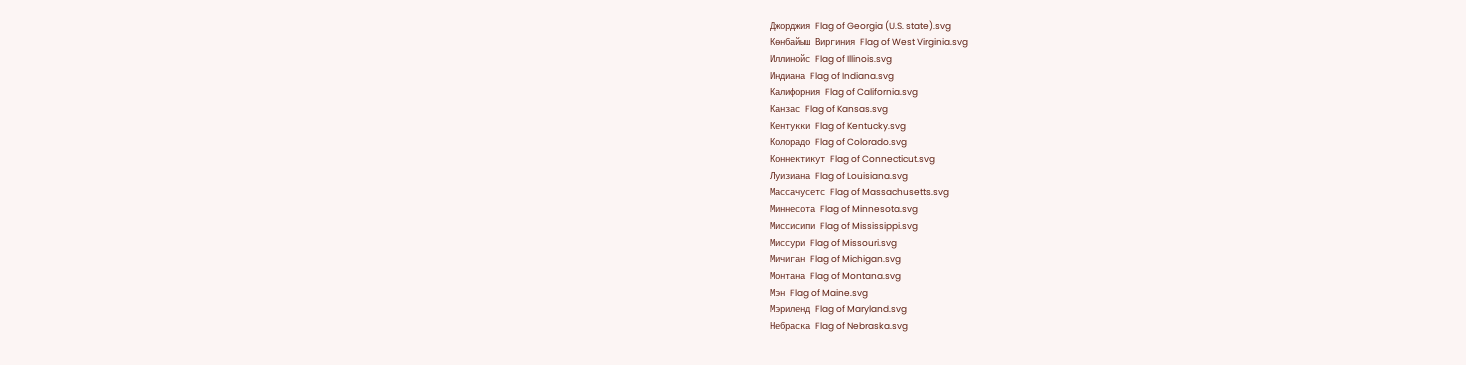Джорджия Flag of Georgia (U.S. state).svg
Көнбайыш Виргиния Flag of West Virginia.svg
Иллинойс Flag of Illinois.svg
Индиана Flag of Indiana.svg
Калифорния Flag of California.svg
Канзас Flag of Kansas.svg
Кентукки Flag of Kentucky.svg
Колорадо Flag of Colorado.svg
Коннектикут Flag of Connecticut.svg
Луизиана Flag of Louisiana.svg
Массачусетс Flag of Massachusetts.svg
Миннесота Flag of Minnesota.svg
Миссисипи Flag of Mississippi.svg
Миссури Flag of Missouri.svg
Мичиган Flag of Michigan.svg
Монтана Flag of Montana.svg
Мэн Flag of Maine.svg
Мэриленд Flag of Maryland.svg
Небраска Flag of Nebraska.svg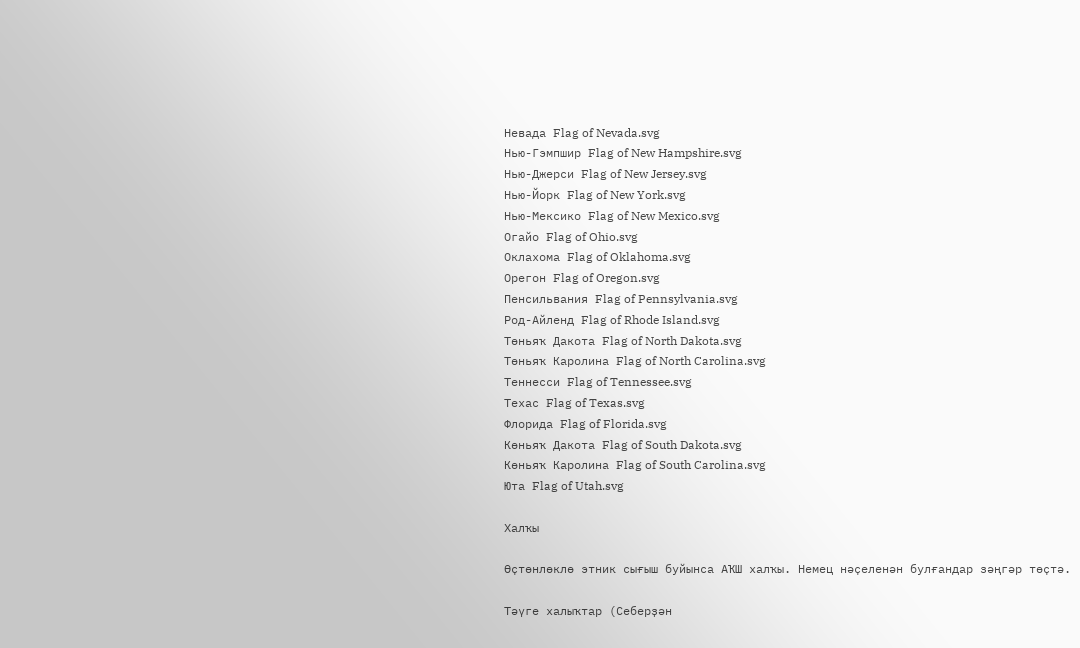Невада Flag of Nevada.svg
Нью-Гэмпшир Flag of New Hampshire.svg
Нью-Джерси Flag of New Jersey.svg
Нью-Йорк Flag of New York.svg
Нью-Мексико Flag of New Mexico.svg
Огайо Flag of Ohio.svg
Оклахома Flag of Oklahoma.svg
Орегон Flag of Oregon.svg
Пенсильвания Flag of Pennsylvania.svg
Род-Айленд Flag of Rhode Island.svg
Төньяҡ Дакота Flag of North Dakota.svg
Төньяҡ Каролина Flag of North Carolina.svg
Теннесси Flag of Tennessee.svg
Техас Flag of Texas.svg
Флорида Flag of Florida.svg
Көньяҡ Дакота Flag of South Dakota.svg
Көньяҡ Каролина Flag of South Carolina.svg
Юта Flag of Utah.svg

Халҡы

Өҫтөнлөклө этник сығыш буйынса АҠШ халҡы. Немец нәҫеленән булғандар зәңгәр төҫтә.

Тәүге халыҡтар (Себерҙән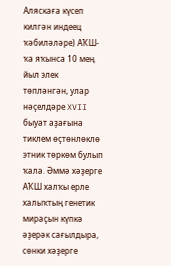Аляскаға күсеп килгән индеец ҡәбиләләре) АҠШ-ҡа яҡынса 10 мең йыл элек төпләнгән, улар нәҫелдәре XVII быуат аҙағына тиклем өҫтөнлөклө этник төркөм булып ҡала. Әммә хәҙерге АҠШ халҡы ерле халыҡтың генетик мираҫын күпкә әҙерәк сағылдыра, сөнки хәҙерге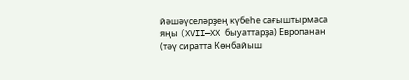йәшәүселәрҙең күбеһе сағыштырмаса яңы (XVII—XX быуаттарҙа) Европанан (тәү сиратта Көнбайыш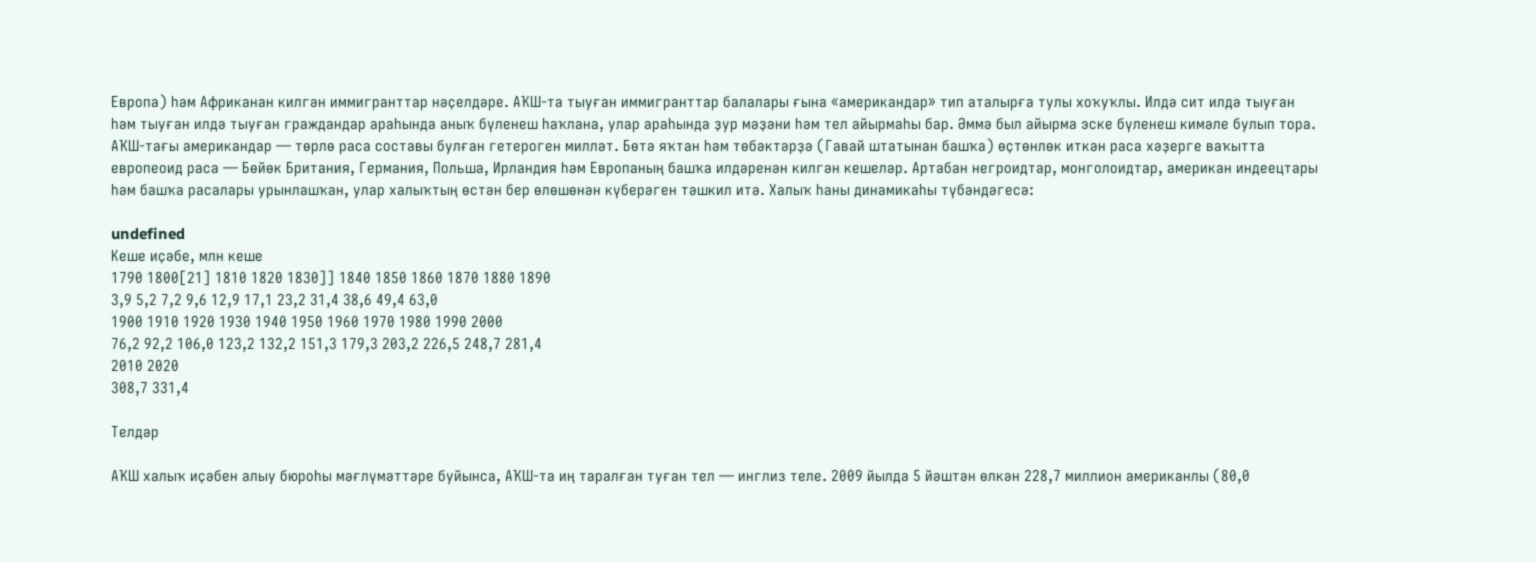Европа) һәм Африканан килгән иммигранттар нәҫелдәре. АҠШ-та тыуған иммигранттар балалары ғына «американдар» тип аталырға тулы хоҡуҡлы. Илдә сит илдә тыуған һәм тыуған илдә тыуған граждандар араһында аныҡ бүленеш һаҡлана, улар араһында ҙур мәҙәни һәм тел айырмаһы бар. Әммә был айырма эске бүленеш кимәле булып тора. АҠШ-тағы американдар — төрлө раса составы булған гетероген милләт. Бөтә яҡтан һәм төбәктәрҙә (Гавай штатынан башҡа) өҫтөнлөк иткән раса хәҙерге ваҡытта европеоид раса — Бөйөк Британия, Германия, Польша, Ирландия һәм Европаның башҡа илдәренән килгән кешеләр. Артабан негроидтар, монголоидтар, американ индеецтары һәм башҡа расалары урынлашҡан, улар халыҡтың өстән бер өлөшөнән күберәген тәшкил итә. Халыҡ һаны динамикаһы түбәндәгесә:

undefined
Кеше иҫәбе, млн кеше
1790 1800[21] 1810 1820 1830]] 1840 1850 1860 1870 1880 1890
3,9 5,2 7,2 9,6 12,9 17,1 23,2 31,4 38,6 49,4 63,0
1900 1910 1920 1930 1940 1950 1960 1970 1980 1990 2000
76,2 92,2 106,0 123,2 132,2 151,3 179,3 203,2 226,5 248,7 281,4
2010 2020
308,7 331,4

Телдәр

АҠШ халыҡ иҫәбен алыу бюроһы мәғлүмәттәре буйынса, АҠШ-та иң таралған туған тел — инглиз теле. 2009 йылда 5 йәштән өлкән 228,7 миллион американлы (80,0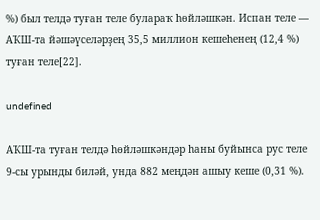%) был телдә туған теле булараҡ һөйләшкән. Испан теле — АҠШ-та йәшәүселәрҙең 35,5 миллион кешеһенең (12,4 %) туған теле[22].

undefined

АҠШ-та туған телдә һөйләшкәндәр һаны буйынса рус теле 9-сы урынды биләй, унда 882 меңдән ашыу кеше (0,31 %).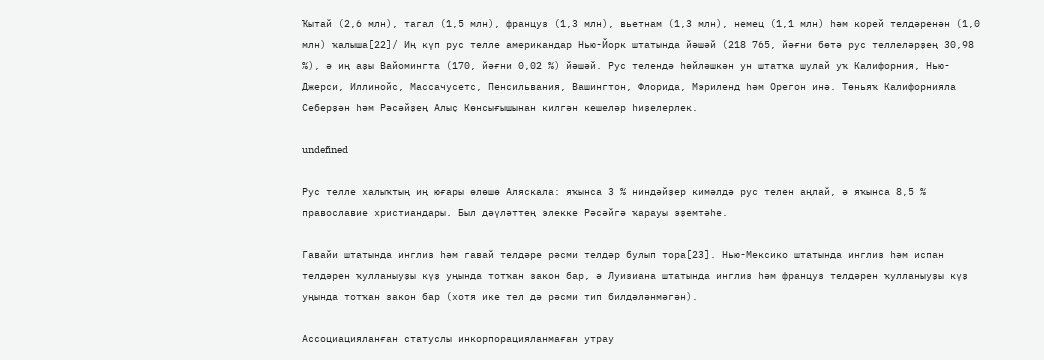Ҡытай (2,6 млн), тагал (1,5 млн), француз (1,3 млн), вьетнам (1,3 млн), немец (1,1 млн) һәм корей телдәренән (1,0 млн) ҡалыша[22]/ Иң күп рус телле американдар Нью-Йорк штатында йәшәй (218 765, йәғни бөтә рус теллеләрҙең 30,98 %), ә иң аҙы Вайомингта (170, йәғни 0,02 %) йәшәй. Рус телендә һөйләшкән ун штатҡа шулай уҡ Калифорния, Нью-Джерси, Иллинойс, Массачусетс, Пенсильвания, Вашингтон, Флорида, Мэриленд һәм Орегон инә. Төньяҡ Калифорнияла Себерҙән һәм Рәсәйҙең Алыҫ Көнсығышынан килгән кешеләр һиҙелерлек.

undefined

Рус телле халыҡтың иң юғары өлөшө Аляскала: яҡынса 3 % ниндәйҙер кимәлдә рус телен аңлай, ә яҡынса 8,5 % православие христиандары. Был дәүләттең элекке Рәсәйгә ҡарауы эҙемтәһе.

Гавайи штатында инглиз һәм гавай телдәре рәсми телдәр булып тора[23]. Нью-Мексико штатында инглиз һәм испан телдәрен ҡулланыуҙы күҙ уңында тотҡан закон бар, ә Луизиана штатында инглиз һәм француз телдәрен ҡулланыуҙы күҙ уңында тотҡан закон бар (хотя ике тел дә рәсми тип билдәләнмәгән).

Ассоциацияланған статуслы инкорпорацияланмаған утрау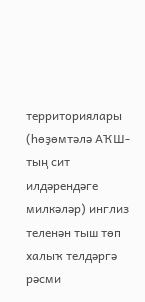территориялары (һөҙөмтәлә АҠШ-тың сит илдәрендәге милкәләр) инглиз теленән тыш төп халыҡ телдәргә рәсми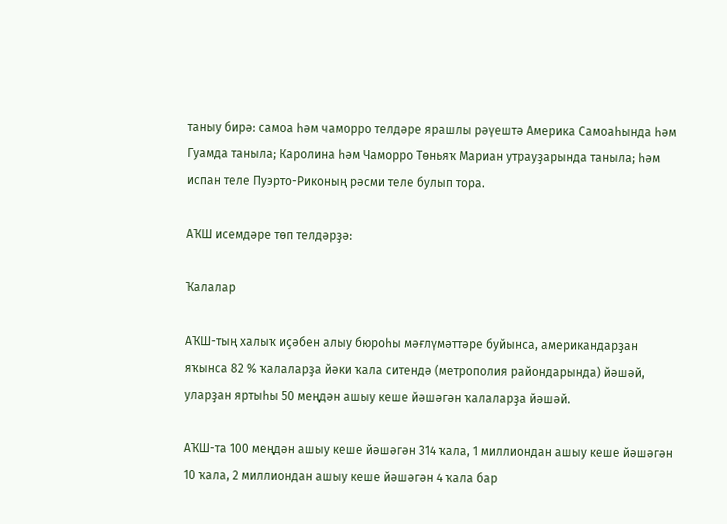таныу бирә: самоа һәм чаморро телдәре ярашлы рәүештә Америка Самоаһында һәм Гуамда таныла; Каролина һәм Чаморро Төньяҡ Мариан утрауҙарында таныла; һәм испан теле Пуэрто-Риконың рәсми теле булып тора.

АҠШ исемдәре төп телдәрҙә:

Ҡалалар

АҠШ-тың халыҡ иҫәбен алыу бюроһы мәғлүмәттәре буйынса, американдарҙан яҡынса 82 % ҡалаларҙа йәки ҡала ситендә (метрополия райондарында) йәшәй, уларҙан яртыһы 50 меңдән ашыу кеше йәшәгән ҡалаларҙа йәшәй.

АҠШ-та 100 меңдән ашыу кеше йәшәгән 314 ҡала, 1 миллиондан ашыу кеше йәшәгән 10 ҡала, 2 миллиондан ашыу кеше йәшәгән 4 ҡала бар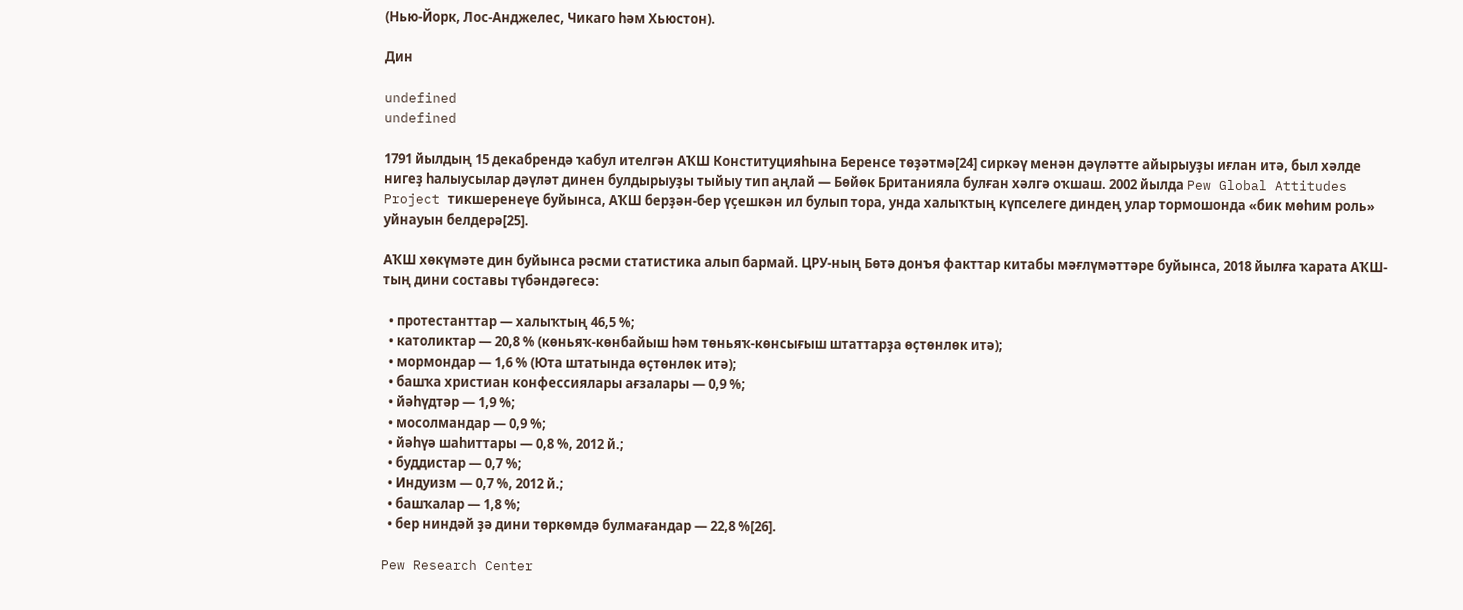(Нью-Йорк, Лос-Анджелес, Чикаго һәм Хьюстон).

Дин

undefined
undefined

1791 йылдың 15 декабрендә ҡабул ителгән АҠШ Конституцияһына Беренсе төҙәтмә[24] сиркәү менән дәүләтте айырыуҙы иғлан итә, был хәлде нигеҙ һалыусылар дәүләт динен булдырыуҙы тыйыу тип аңлай — Бөйөк Британияла булған хәлгә оҡшаш. 2002 йылда Pew Global Attitudes Project тикшеренеүе буйынса, АҠШ берҙән-бер үҫешкән ил булып тора, унда халыҡтың күпселеге диндең улар тормошонда «бик мөһим роль» уйнауын белдерә[25].

АҠШ хөкүмәте дин буйынса рәсми статистика алып бармай. ЦРУ-ның Бөтә донъя факттар китабы мәғлүмәттәре буйынса, 2018 йылға ҡарата АҠШ-тың дини составы түбәндәгесә:

  • протестанттар — халыҡтың 46,5 %;
  • католиктар — 20,8 % (көньяҡ-көнбайыш һәм төньяҡ-көнсығыш штаттарҙа өҫтөнлөк итә);
  • мормондар — 1,6 % (Юта штатында өҫтөнлөк итә);
  • башҡа христиан конфессиялары ағзалары — 0,9 %;
  • йәһүдтәр — 1,9 %;
  • мосолмандар — 0,9 %;
  • йәһүә шаһиттары — 0,8 %, 2012 й.;
  • буддистар — 0,7 %;
  • Индуизм — 0,7 %, 2012 й.;
  • башҡалар — 1,8 %;
  • бер ниндәй ҙә дини төркөмдә булмағандар — 22,8 %[26].

Pew Research Center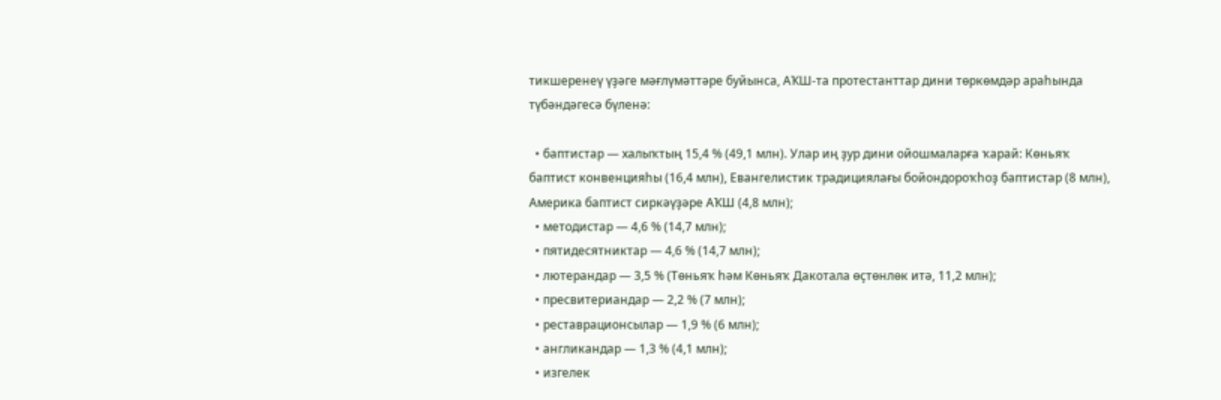тикшеренеү үҙәге мәғлүмәттәре буйынса, АҠШ-та протестанттар дини төркөмдәр араһында түбәндәгесә бүленә:

  • баптистар — халыҡтың 15,4 % (49,1 млн). Улар иң ҙур дини ойошмаларға ҡарай: Көньяҡ баптист конвенцияһы (16,4 млн), Евангелистик традициялағы бойондороҡһоҙ баптистар (8 млн), Америка баптист сиркәүҙәре АҠШ (4,8 млн);
  • методистар — 4,6 % (14,7 млн);
  • пятидесятниктар — 4,6 % (14,7 млн);
  • лютерандар — 3,5 % (Төньяҡ һәм Көньяҡ Дакотала өҫтөнлөк итә, 11,2 млн);
  • пресвитериандар — 2,2 % (7 млн);
  • реставрационсылар — 1,9 % (6 млн);
  • англикандар — 1,3 % (4,1 млн);
  • изгелек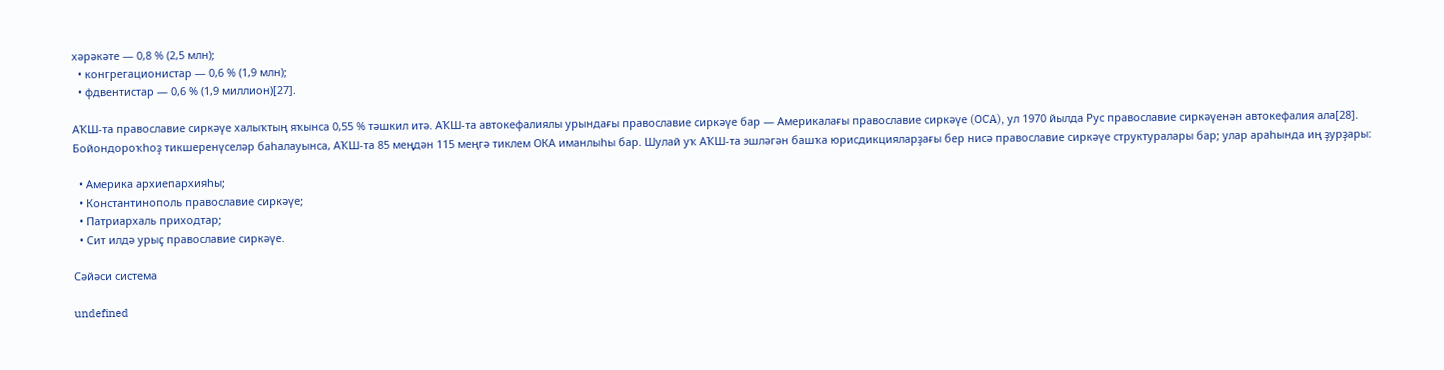хәрәкәте — 0,8 % (2,5 млн);
  • конгрегационистар — 0,6 % (1,9 млн);
  • фдвентистар — 0,6 % (1,9 миллион)[27].

АҠШ-та православие сиркәүе халыҡтың яҡынса 0,55 % тәшкил итә. АҠШ-та автокефалиялы урындағы православие сиркәүе бар — Америкалағы православие сиркәүе (OCA), ул 1970 йылда Рус православие сиркәүенән автокефалия ала[28]. Бойондороҡһоҙ тикшеренүселәр баһалауынса, АҠШ-та 85 меңдән 115 меңгә тиклем ОКА иманлыһы бар. Шулай уҡ АҠШ-та эшләгән башҡа юрисдикцияларҙағы бер нисә православие сиркәүе структуралары бар; улар араһында иң ҙурҙары:

  • Америка архиепархияһы;
  • Константинополь православие сиркәүе;
  • Патриархаль приходтар;
  • Сит илдә урыҫ православие сиркәүе.

Сәйәси система

undefined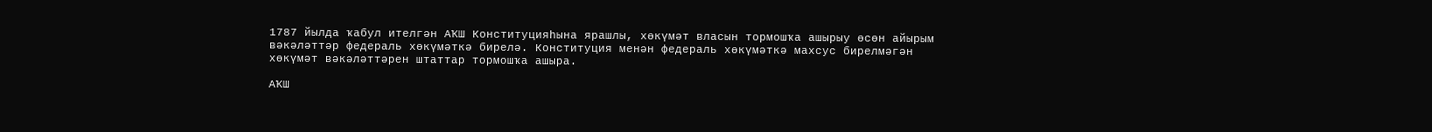1787 йылда ҡабул ителгән АҠШ Конституцияһына ярашлы, хөкүмәт власын тормошҡа ашырыу өсөн айырым вәкәләттәр федераль хөкүмәткә бирелә. Конституция менән федераль хөкүмәткә махсус бирелмәгән хөкүмәт вәкәләттәрен штаттар тормошҡа ашыра.

АҠШ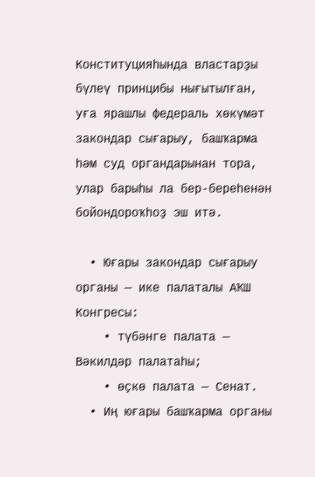Конституцияһында властарҙы бүлеү принцибы нығытылған, уға ярашлы федераль хөкүмәт закондар сығарыу, башҡарма һәм суд органдарынан тора, улар барыһы ла бер-береһенән бойондороҡһоҙ эш итә.

  • Юғары закондар сығарыу органы — ике палаталы АҠШ Конгресы:
    • түбәнге палата — Вәкилдәр палатаһы;
    • өҫкө палата — Сенат.
  • Иң юғары башҡарма органы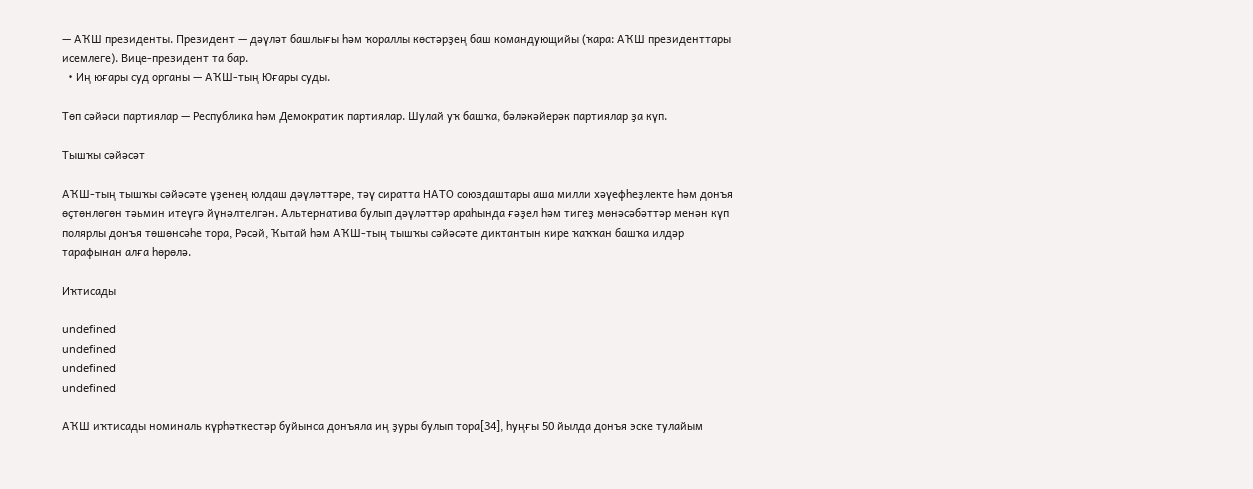— АҠШ президенты. Президент — дәүләт башлығы һәм ҡораллы көстәрҙең баш командующийы (ҡара: АҠШ президенттары исемлеге). Вице-президент та бар.
  • Иң юғары суд органы — АҠШ-тың Юғары суды.

Төп сәйәси партиялар — Республика һәм Демократик партиялар. Шулай уҡ башҡа, бәләкәйерәк партиялар ҙа күп.

Тышҡы сәйәсәт

АҠШ-тың тышҡы сәйәсәте үҙенең юлдаш дәүләттәре, тәү сиратта НАТО союздаштары аша милли хәүефһеҙлекте һәм донъя өҫтөнлөгөн тәьмин итеүгә йүнәлтелгән. Альтернатива булып дәүләттәр араһында ғәҙел һәм тигеҙ мөнәсәбәттәр менән күп полярлы донъя төшөнсәһе тора, Рәсәй, Ҡытай һәм АҠШ-тың тышҡы сәйәсәте диктантын кире ҡаҡҡан башҡа илдәр тарафынан алға һөрөлә.

Иҡтисады

undefined
undefined
undefined
undefined

АҠШ иҡтисады номиналь күрһәткестәр буйынса донъяла иң ҙуры булып тора[34], һуңғы 50 йылда донъя эске тулайым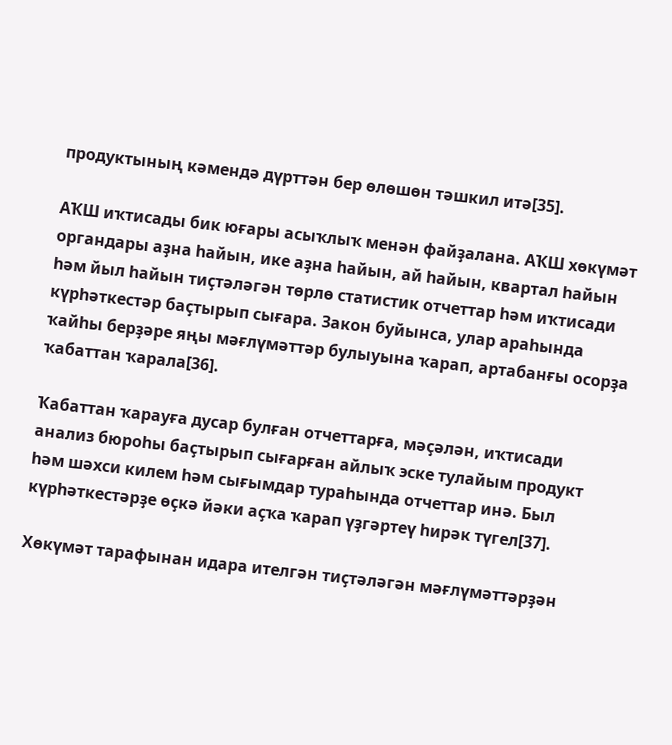продуктының кәмендә дүрттән бер өлөшөн тәшкил итә[35].

АҠШ иҡтисады бик юғары асыҡлыҡ менән файҙалана. АҠШ хөкүмәт органдары аҙна һайын, ике аҙна һайын, ай һайын, квартал һайын һәм йыл һайын тиҫтәләгән төрлө статистик отчеттар һәм иҡтисади күрһәткестәр баҫтырып сығара. Закон буйынса, улар араһында ҡайһы берҙәре яңы мәғлүмәттәр булыуына ҡарап, артабанғы осорҙа ҡабаттан ҡарала[36].

Ҡабаттан ҡарауға дусар булған отчеттарға, мәҫәлән, иҡтисади анализ бюроһы баҫтырып сығарған айлыҡ эске тулайым продукт һәм шәхси килем һәм сығымдар тураһында отчеттар инә. Был күрһәткестәрҙе өҫкә йәки аҫҡа ҡарап үҙгәртеү һирәк түгел[37].

Хөкүмәт тарафынан идара ителгән тиҫтәләгән мәғлүмәттәрҙән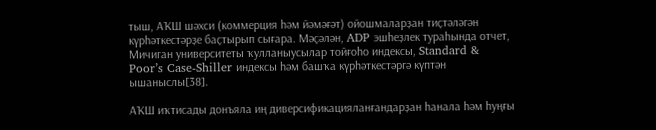тыш, АҠШ шәхси (коммерция һәм йәмәғәт) ойошмаларҙан тиҫтәләгән күрһәткестәрҙе баҫтырып сығара. Мәҫәлән, ADP эшһеҙлек тураһында отчет, Мичиган университеты ҡулланыусылар тойғоһо индексы, Standard & Poor’s Case-Shiller индексы һәм башҡа күрһәткестәргә күптән ышаныслы[38].

АҠШ иҡтисады донъяла иң диверсификацияланғандарҙан һанала һәм һуңғы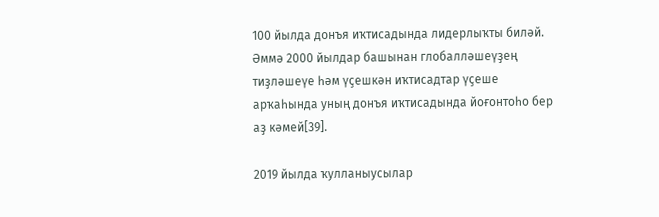100 йылда донъя иҡтисадында лидерлыҡты биләй. Әммә 2000 йылдар башынан глобалләшеүҙең тиҙләшеүе һәм үҫешкән иҡтисадтар үҫеше арҡаһында уның донъя иҡтисадында йоғонтоһо бер аҙ кәмей[39].

2019 йылда ҡулланыусылар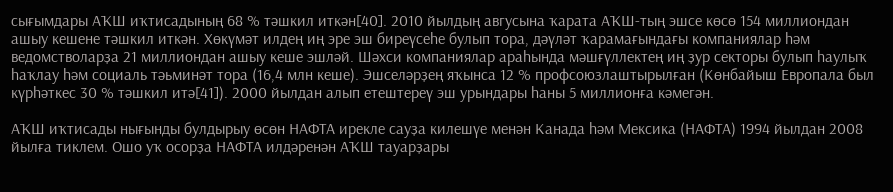сығымдары АҠШ иҡтисадының 68 % тәшкил иткән[40]. 2010 йылдың авгусына ҡарата АҠШ-тың эшсе көсө 154 миллиондан ашыу кешене тәшкил иткән. Хөкүмәт илдең иң эре эш биреүсеһе булып тора, дәүләт ҡарамағындағы компаниялар һәм ведомстволарҙа 21 миллиондан ашыу кеше эшләй. Шәхси компаниялар араһында мәшғүллектең иң ҙур секторы булып һаулыҡ һаҡлау һәм социаль тәьминәт тора (16,4 млн кеше). Эшселәрҙең яҡынса 12 % профсоюзлаштырылған (Көнбайыш Европала был күрһәткес 30 % тәшкил итә[41]). 2000 йылдан алып етештереү эш урындары һаны 5 миллионға кәмегән.

АҠШ иҡтисады нығынды булдырыу өсөн НАФТА ирекле сауҙа килешүе менән Канада һәм Мексика (НАФТА) 1994 йылдан 2008 йылға тиклем. Ошо уҡ осорҙа НАФТА илдәренән АҠШ тауарҙары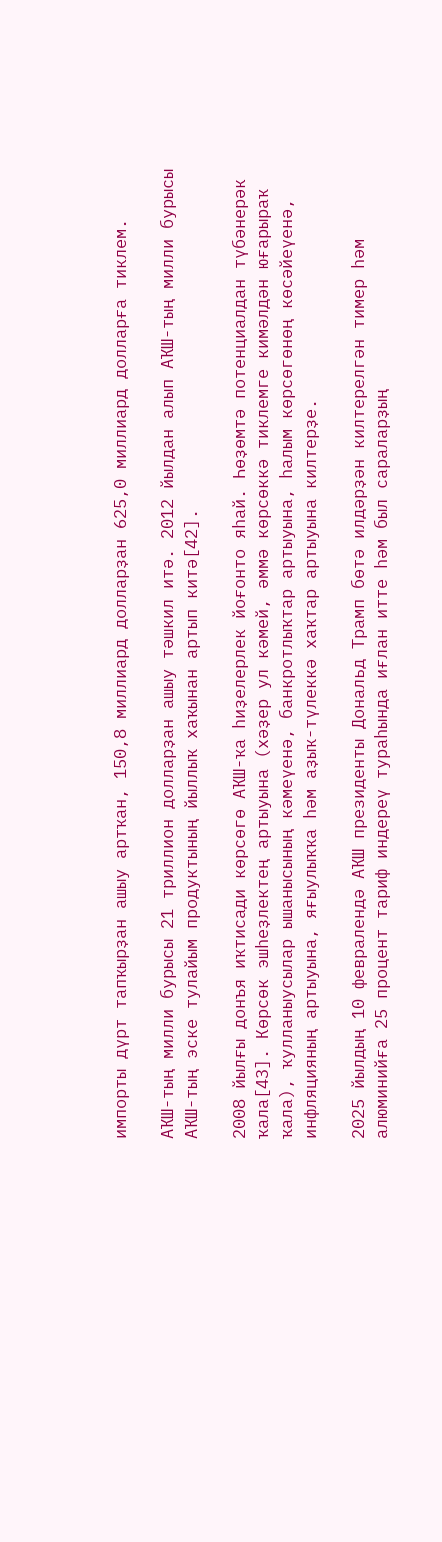импорты дүрт тапҡырҙан ашыу артҡан, 150,8 миллиард долларҙан 625,0 миллиард долларға тиклем.

АҠШ-тың милли бурысы 21 триллион долларҙан ашыу тәшкил итә. 2012 йылдан алып АҠШ-тың милли бурысы АҠШ-тың эске тулайым продуктының йыллыҡ хаҡынан артып китә[42].

2008 йылғы донъя иҡтисади көрсөгө АҠШ-ҡа һиҙелерлек йоғонто яһай. Һөҙөмтә потенциалдан түбәнерәк ҡала[43]. Көрсөк эшһеҙлектең артыуына (хәҙер ул кәмей, әммә көрсөккә тиклемге кимәлдән юғарыраҡ ҡала), ҡулланыусылар ышанысының кәмеүенә, банкротлыҡтар артыуына, һалым көрсөгөнөң көсәйеүенә, инфляцияның артыуына, яғыулыҡҡа һәм аҙыҡ-түлеккә хаҡтар артыуына килтерҙе.

2025 йылдың 10 февралендә АҠШ президенты Дональд Трамп бөтә илдәрҙән килтерелгән тимер һәм алюминийға 25 процент тариф индереү тураһында иғлан итте һәм был сараларҙың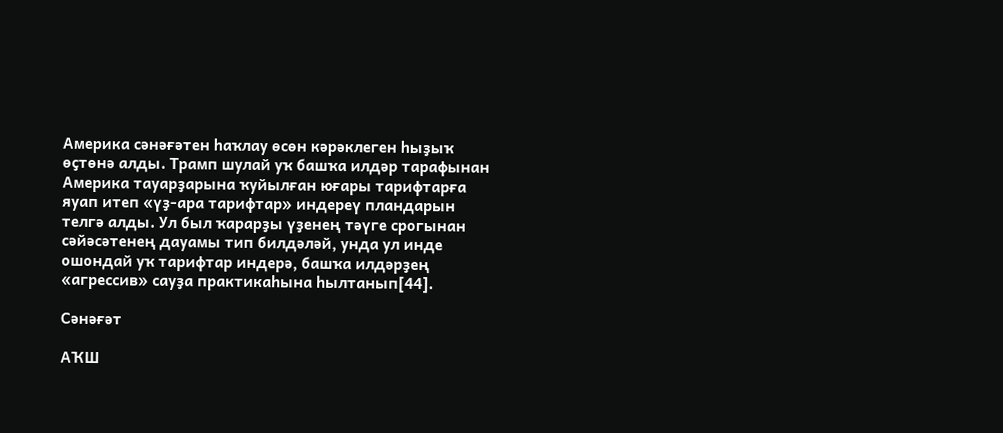Америка сәнәғәтен һаҡлау өсөн кәрәклеген һыҙыҡ өҫтөнә алды. Трамп шулай уҡ башҡа илдәр тарафынан Америка тауарҙарына ҡуйылған юғары тарифтарға яуап итеп «үҙ-ара тарифтар» индереү пландарын телгә алды. Ул был ҡарарҙы үҙенең тәүге срогынан сәйәсәтенең дауамы тип билдәләй, унда ул инде ошондай уҡ тарифтар индерә, башҡа илдәрҙең «агрессив» сауҙа практикаһына һылтанып[44].

Сәнәғәт

АҠШ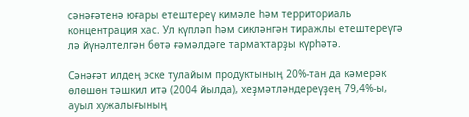сәнәғәтенә юғары етештереү кимәле һәм территориаль концентрация хас. Ул күпләп һәм сикләнгән тиражлы етештереүгә лә йүнәлтелгән бөтә ғәмәлдәге тармаҡтарҙы күрһәтә.

Сәнәғәт илдең эске тулайым продуктының 20%-тан да кәмерәк өлөшөн тәшкил итә (2004 йылда), хеҙмәтләндереүҙең 79,4%-ы, ауыл хужалығының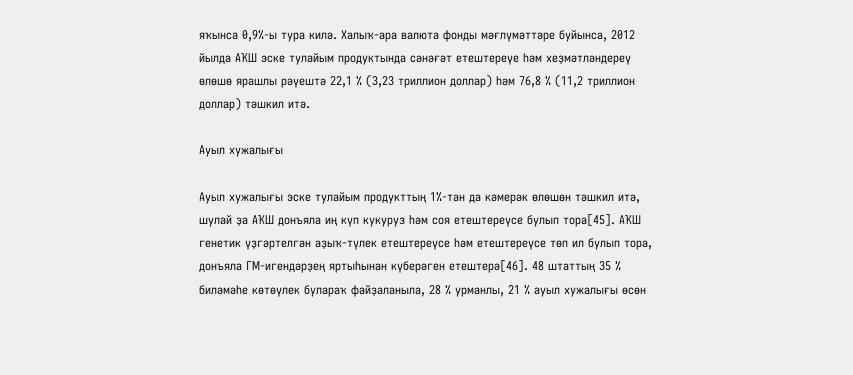яҡынса 0,9%-ы тура килә. Халыҡ-ара валюта фонды мәғлүмәттәре буйынса, 2012 йылда АҠШ эске тулайым продуктында сәнәғәт етештереүе һәм хеҙмәтләндереү өлөшө ярашлы рәүештә 22,1 % (3,23 триллион доллар) һәм 76,8 % (11,2 триллион доллар) тәшкил итә.

Ауыл хужалығы

Ауыл хужалығы эске тулайым продукттың 1%-тан да кәмерәк өлөшөн тәшкил итә, шулай ҙа АҠШ донъяла иң күп кукуруз һәм соя етештереүсе булып тора[45]. АҠШ генетик үҙгәртелгән аҙыҡ-түлек етештереүсе һәм етештереүсе төп ил булып тора, донъяла ГМ-игендәрҙең яртыһынан күберәген етештерә[46]. 48 штаттың 35 % биләмәһе көтөүлек булараҡ файҙаланыла, 28 % урманлы, 21 % ауыл хужалығы өсөн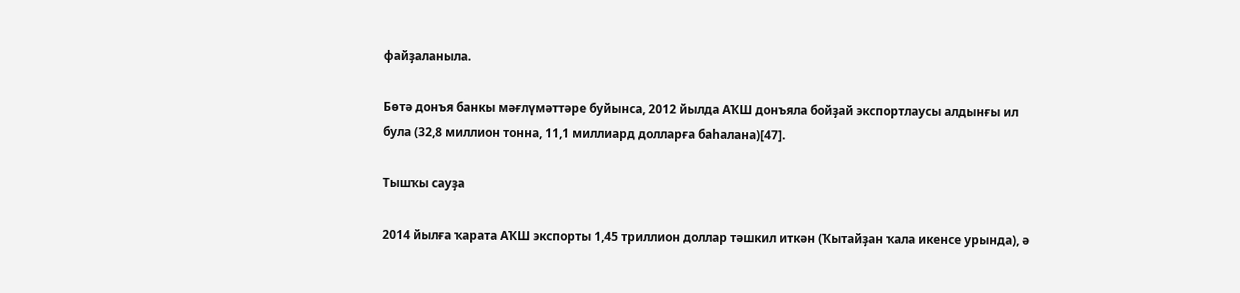файҙаланыла.

Бөтә донъя банкы мәғлүмәттәре буйынса, 2012 йылда АҠШ донъяла бойҙай экспортлаусы алдынғы ил була (32,8 миллион тонна, 11,1 миллиард долларға баһалана)[47].

Тышҡы сауҙа

2014 йылға ҡарата АҠШ экспорты 1,45 триллион доллар тәшкил иткән (Ҡытайҙан ҡала икенсе урында), ә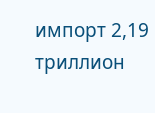импорт 2,19 триллион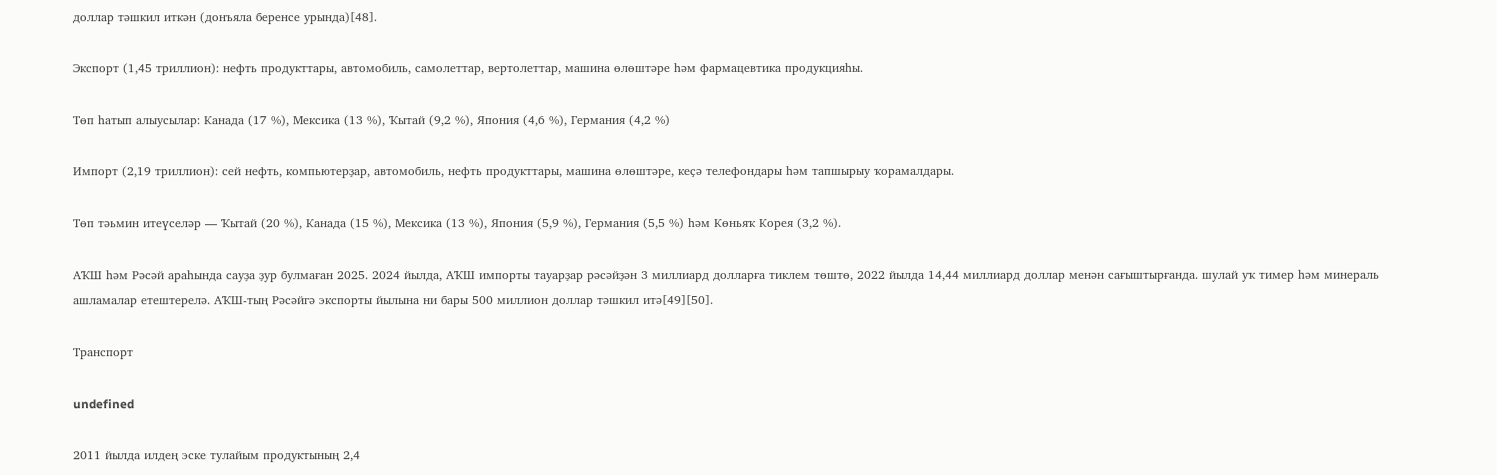доллар тәшкил иткән (донъяла беренсе урында)[48].

Экспорт (1,45 триллион): нефть продукттары, автомобиль, самолеттар, вертолеттар, машина өлөштәре һәм фармацевтика продукцияһы.

Төп һатып алыусылар: Канада (17 %), Мексика (13 %), Ҡытай (9,2 %), Япония (4,6 %), Германия (4,2 %)

Импорт (2,19 триллион): сей нефть, компьютерҙар, автомобиль, нефть продукттары, машина өлөштәре, кеҫә телефондары һәм тапшырыу ҡорамалдары.

Төп тәьмин итеүселәр — Ҡытай (20 %), Канада (15 %), Мексика (13 %), Япония (5,9 %), Германия (5,5 %) һәм Көньяҡ Корея (3,2 %).

АҠШ һәм Рәсәй араһында сауҙа ҙур булмаған 2025. 2024 йылда, АҠШ импорты тауарҙар рәсәйҙән 3 миллиард долларға тиклем төштө, 2022 йылда 14,44 миллиард доллар менән сағыштырғанда. шулай уҡ тимер һәм минераль ашламалар етештерелә. АҠШ-тың Рәсәйгә экспорты йылына ни бары 500 миллион доллар тәшкил итә[49][50].

Транспорт

undefined

2011 йылда илдең эске тулайым продуктының 2,4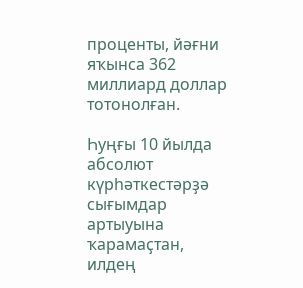проценты, йәғни яҡынса 362 миллиард доллар тотонолған.

Һуңғы 10 йылда абсолют күрһәткестәрҙә сығымдар артыуына ҡарамаҫтан, илдең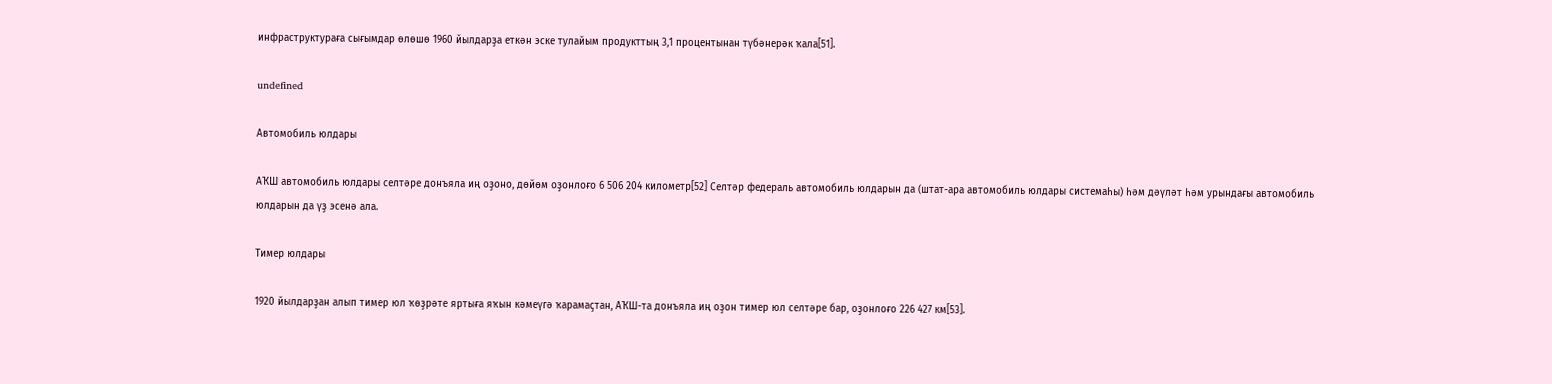инфраструктураға сығымдар өлөшө 1960 йылдарҙа еткән эске тулайым продукттың 3,1 процентынан түбәнерәк ҡала[51].

undefined

Автомобиль юлдары

АҠШ автомобиль юлдары селтәре донъяла иң оҙоно, дөйөм оҙонлоғо 6 506 204 километр[52] Селтәр федераль автомобиль юлдарын да (штат-ара автомобиль юлдары системаһы) һәм дәүләт һәм урындағы автомобиль юлдарын да үҙ эсенә ала.

Тимер юлдары

1920 йылдарҙан алып тимер юл ҡөҙрәте яртыға яҡын кәмеүгә ҡарамаҫтан, АҠШ-та донъяла иң оҙон тимер юл селтәре бар, оҙонлоғо 226 427 км[53].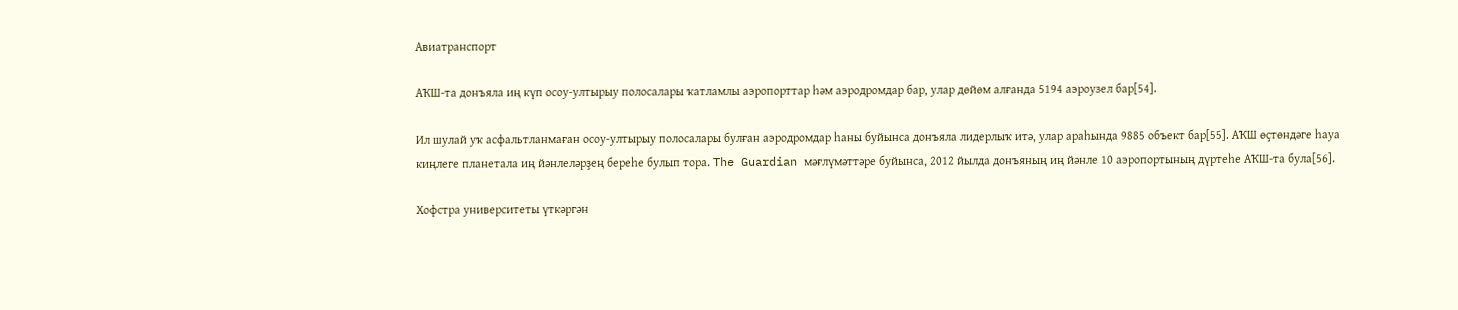Авиатранспорт

АҠШ-та донъяла иң күп осоу-ултырыу полосалары ҡатламлы аэропорттар һәм аэродромдар бар, улар дөйөм алғанда 5194 аэроузел бар[54].

Ил шулай уҡ асфальтланмаған осоу-ултырыу полосалары булған аэродромдар һаны буйынса донъяла лидерлыҡ итә, улар араһында 9885 объект бар[55]. АҠШ өҫтөндәге һауа киңлеге планетала иң йәнлеләрҙең береһе булып тора. The Guardian мәғлүмәттәре буйынса, 2012 йылда донъяның иң йәнле 10 аэропортының дүртеһе АҠШ-та була[56].

Хофстра университеты үткәргән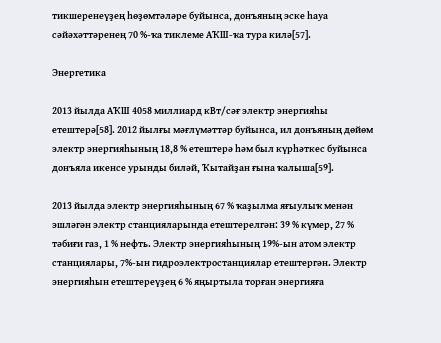тикшеренеүҙең һөҙөмтәләре буйынса, донъяның эске һауа сәйәхәттәренең 70 %-ҡа тиклеме АҠШ-ҡа тура килә[57].

Энергетика

2013 йылда АҠШ 4058 миллиард кВт/сәғ электр энергияһы етештерә[58]. 2012 йылғы мәғлүмәттәр буйынса, ил донъяның дөйөм электр энергияһының 18,8 % етештерә һәм был күрһәткес буйынса донъяла икенсе урынды биләй, Ҡытайҙан ғына ҡалыша[59].

2013 йылда электр энергияһының 67 % ҡаҙылма яғыулыҡ менән эшләгән электр станцияларында етештерелгән: 39 % күмер, 27 % тәбиғи газ, 1 % нефть. Электр энергияһының 19%-ын атом электр станциялары, 7%-ын гидроэлектростанциялар етештергән. Электр энергияһын етештереүҙең 6 % яңыртыла торған энергияға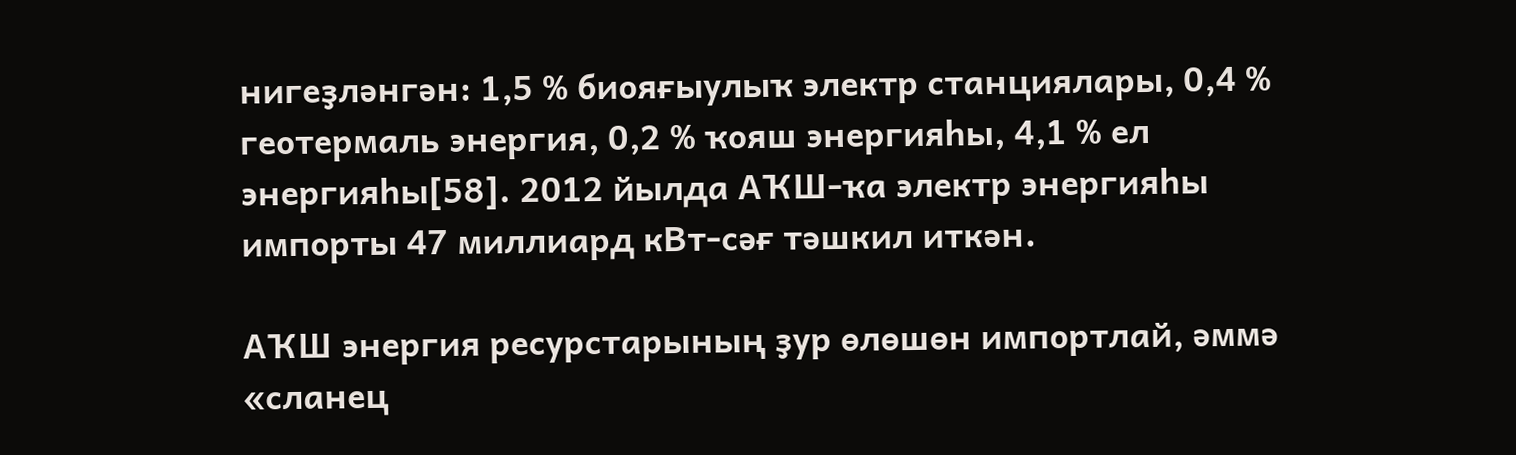нигеҙләнгән: 1,5 % биояғыулыҡ электр станциялары, 0,4 % геотермаль энергия, 0,2 % ҡояш энергияһы, 4,1 % ел энергияһы[58]. 2012 йылда АҠШ-ҡа электр энергияһы импорты 47 миллиард кВт-сәғ тәшкил иткән.

АҠШ энергия ресурстарының ҙур өлөшөн импортлай, әммә «сланец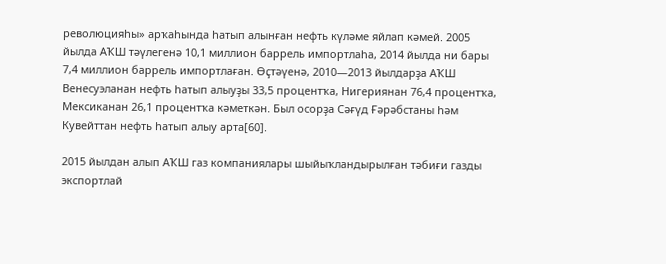революцияһы» арҡаһында һатып алынған нефть күләме яйлап кәмей. 2005 йылда АҠШ тәүлегенә 10,1 миллион баррель импортлаһа, 2014 йылда ни бары 7,4 миллион баррель импортлаған. Өҫтәүенә, 2010—2013 йылдарҙа АҠШ Венесуэланан нефть һатып алыуҙы 33,5 процентҡа, Нигериянан 76,4 процентҡа, Мексиканан 26,1 процентҡа кәметкән. Был осорҙа Сәғүд Ғәрәбстаны һәм Кувейттан нефть һатып алыу арта[60].

2015 йылдан алып АҠШ газ компаниялары шыйыҡландырылған тәбиғи газды экспортлай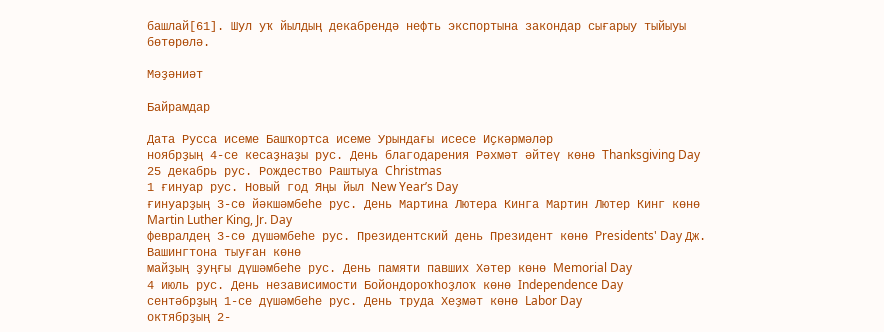башлай[61]. Шул уҡ йылдың декабрендә нефть экспортына закондар сығарыу тыйыуы бөтөрөлә.

Мәҙәниәт

Байрамдар

Дата Русса исеме Башҡортса исеме Урындағы исесе Иҫкәрмәләр
ноябрҙың 4-се кесаҙнаҙы рус. День благодарения Рәхмәт әйтеү көнө Thanksgiving Day
25 декабрь рус. Рождество Раштыуа Christmas
1 ғинуар рус. Новый год Яңы йыл New Year’s Day
ғинуарҙың 3-сө йәкшәмбеһе рус. День Мартина Лютера Кинга Мартин Лютер Кинг көнө Martin Luther King, Jr. Day
февралдең 3-сө дүшәмбеһе рус. Президентский день Президент көнө Presidents' Day Дж. Вашингтона тыуған көнө
майҙың ҙуңғы дүшәмбеһе рус. День памяти павших Хәтер көнө Memorial Day
4 июль рус. День независимости Бойондороҡһоҙлоҡ көнө Independence Day
сентәбрҙың 1-се дүшәмбеһе рус. День труда Хеҙмәт көнө Labor Day
октябрҙың 2-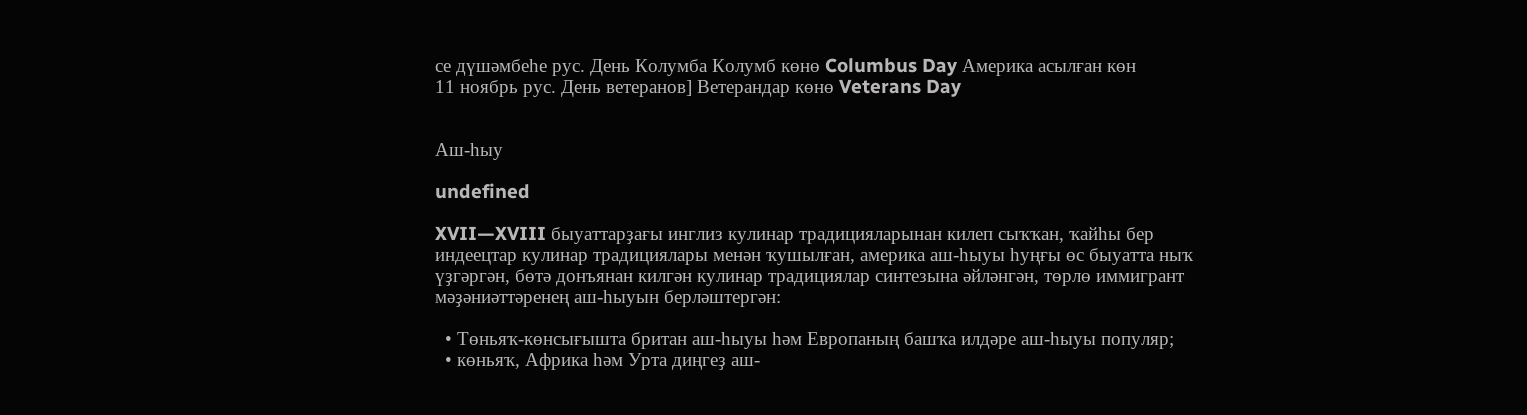се дүшәмбеһе рус. День Колумба Колумб көнө Columbus Day Америка асылған көн
11 ноябрь рус. День ветеранов] Ветерандар көнө Veterans Day


Аш-һыу

undefined

XVII—XVIII быуаттарҙағы инглиз кулинар традицияларынан килеп сыҡҡан, ҡайһы бер индеецтар кулинар традициялары менән ҡушылған, америка аш-һыуы һуңғы өс быуатта ныҡ үҙгәргән, бөтә донъянан килгән кулинар традициялар синтезына әйләнгән, төрлө иммигрант мәҙәниәттәренең аш-һыуын берләштергән:

  • Төньяҡ-көнсығышта британ аш-һыуы һәм Европаның башҡа илдәре аш-һыуы популяр;
  • көньяҡ, Африка һәм Урта диңгеҙ аш-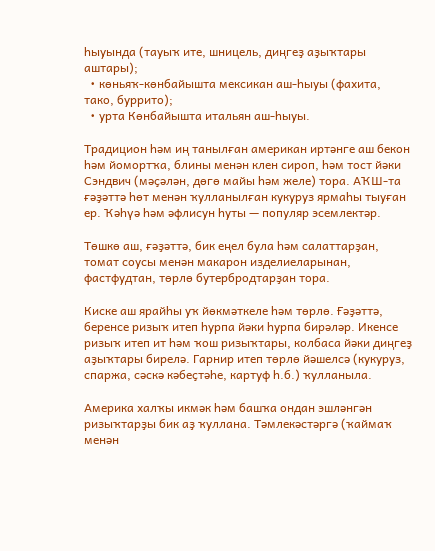һыуында (тауыҡ ите, шницель, диңгеҙ аҙыҡтары аштары);
  • көньяҡ-көнбайышта мексикан аш-һыуы (фахита, тако, буррито);
  • урта Көнбайышта итальян аш-һыуы.

Традицион һәм иң танылған американ иртәнге аш бекон һәм йомортҡа, блины менән клен сироп, һәм тост йәки Сэндвич (мәҫәлән, дөгө майы һәм желе) тора. АҠШ-та ғәҙәттә һөт менән ҡулланылған кукуруз ярмаһы тыуған ер. Ҡәһүә һәм әфлисун һуты — популяр эсемлектәр.

Төшкө аш, ғәҙәттә, бик еңел була һәм салаттарҙан, томат соусы менән макарон изделиеларынан, фастфудтан, төрлө бутербродтарҙан тора.

Киске аш ярайһы уҡ йөкмәткеле һәм төрлө. Ғәҙәттә, беренсе ризыҡ итеп һурпа йәки һурпа бирәләр. Икенсе ризыҡ итеп ит һәм ҡош ризыҡтары, колбаса йәки диңгеҙ аҙыҡтары бирелә. Гарнир итеп төрлө йәшелсә (кукуруз, спаржа, сәскә кәбеҫтәһе, картуф һ.б.) ҡулланыла.

Америка халҡы икмәк һәм башҡа ондан эшләнгән ризыҡтарҙы бик аҙ ҡуллана. Тәмлекәстәргә (ҡаймаҡ менән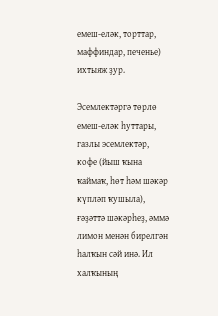емеш-еләк, торттар, маффиндар, печенье) ихтыяж ҙур.

Эсемлектәргә төрлө емеш-еләк һуттары, газлы эсемлектәр, кофе (йыш ҡына ҡаймаҡ, һөт һәм шәкәр күпләп ҡушыла), ғәҙәттә шәкәрһеҙ, әммә лимон менән бирелгән һалҡын сәй инә. Ил халҡының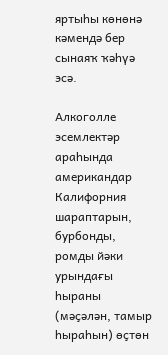яртыһы көнөнә кәмендә бер сынаяҡ ҡәһүә эсә.

Алкоголле эсемлектәр араһында американдар Калифорния шараптарын, бурбонды, ромды йәки урындағы һыраны (мәҫәлән, тамыр һыраһын) өҫтөн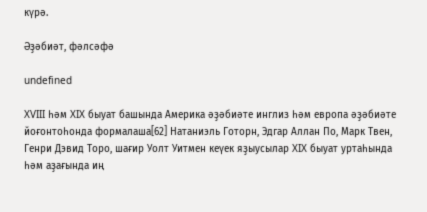күрә.

Әҙәбиәт, фәлсәфә

undefined

XVIII һәм XIX быуат башында Америка әҙәбиәте инглиз һәм европа әҙәбиәте йоғонтоһонда формалаша[62] Натаниэль Готорн, Эдгар Аллан По, Марк Твен, Генри Дэвид Торо, шағир Уолт Уитмен кеүек яҙыусылар XIX быуат уртаһында һәм аҙағында иң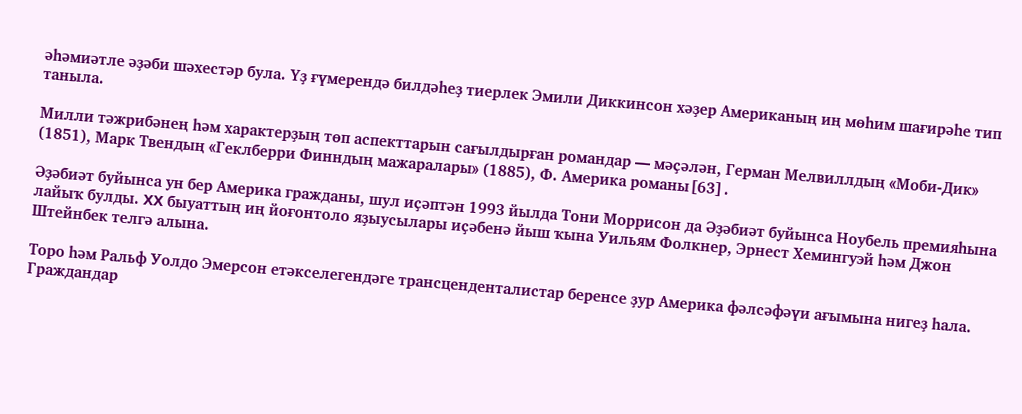әһәмиәтле әҙәби шәхестәр була. Үҙ ғүмерендә билдәһеҙ тиерлек Эмили Диккинсон хәҙер Американың иң мөһим шағирәһе тип таныла.

Милли тәжрибәнең һәм характерҙың төп аспекттарын сағылдырған романдар — мәҫәлән, Герман Мелвиллдың «Моби-Дик» (1851), Марк Твендың «Геклберри Финндың мажаралары» (1885), Ф. Америка романы[63].

Әҙәбиәт буйынса ун бер Америка гражданы, шул иҫәптән 1993 йылда Тони Моррисон да Әҙәбиәт буйынса Ноубель премияһына лайыҡ булды. XX быуаттың иң йоғонтоло яҙыусылары иҫәбенә йыш ҡына Уильям Фолкнер, Эрнест Хемингуэй һәм Джон Штейнбек телгә алына.

Торо һәм Ральф Уолдо Эмерсон етәкселегендәге трансценденталистар беренсе ҙур Америка фәлсәфәүи ағымына нигеҙ һала. Граждандар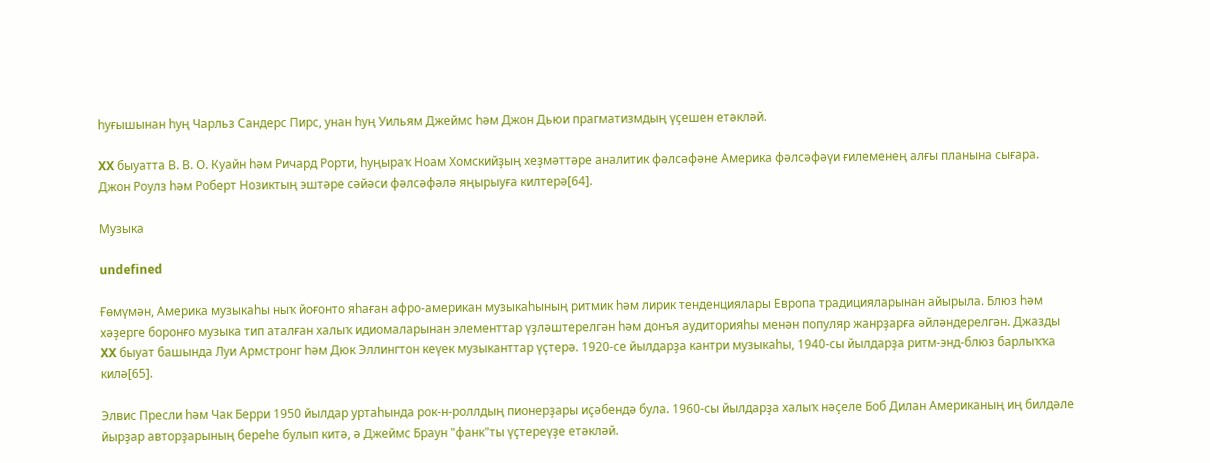һуғышынан һуң Чарльз Сандерс Пирс, унан һуң Уильям Джеймс һәм Джон Дьюи прагматизмдың үҫешен етәкләй.

XX быуатта В. В. О. Куайн һәм Ричард Рорти, һуңыраҡ Ноам Хомскийҙың хеҙмәттәре аналитик фәлсәфәне Америка фәлсәфәүи ғилеменең алғы планына сығара. Джон Роулз һәм Роберт Нозиктың эштәре сәйәси фәлсәфәлә яңырыуға килтерә[64].

Музыка

undefined

Ғөмүмән, Америка музыкаһы ныҡ йоғонто яһаған афро-американ музыкаһының ритмик һәм лирик тенденциялары Европа традицияларынан айырыла. Блюз һәм хәҙерге боронғо музыка тип аталған халыҡ идиомаларынан элементтар үҙләштерелгән һәм донъя аудиторияһы менән популяр жанрҙарға әйләндерелгән. Джазды XX быуат башында Луи Армстронг һәм Дюк Эллингтон кеүек музыканттар үҫтерә. 1920-се йылдарҙа кантри музыкаһы, 1940-сы йылдарҙа ритм-энд-блюз барлыҡҡа килә[65].

Элвис Пресли һәм Чак Берри 1950 йылдар уртаһында рок-н-роллдың пионерҙары иҫәбендә була. 1960-сы йылдарҙа халыҡ нәҫеле Боб Дилан Американың иң билдәле йырҙар авторҙарының береһе булып китә, ә Джеймс Браун "фанк"ты үҫтереүҙе етәкләй.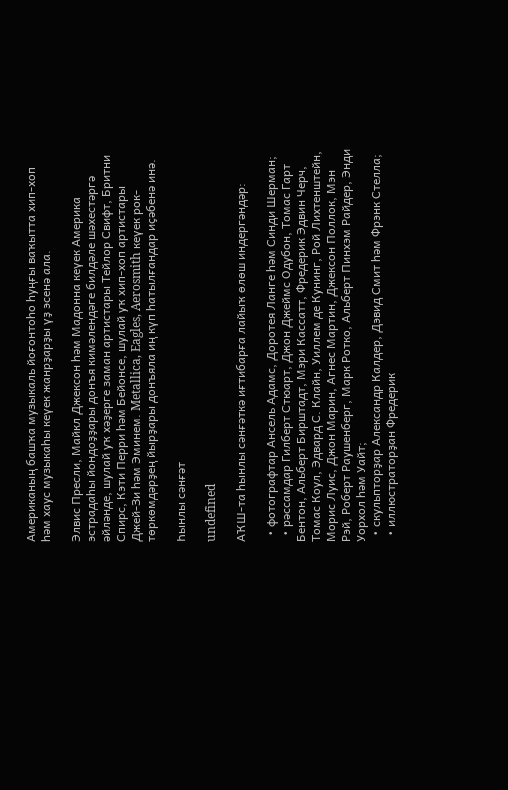Американың башҡа музыкаль йоғонтоһо һуңғы ваҡытта хип-хоп һәм хаус музыкаһы кеүек жанрҙарҙы үҙ эсенә ала.

Элвис Пресли, Майкл Джексон һәм Мадонна кеүек Америка эстрадаһы йондоҙҙары донъя кимәлендәге билдәле шәхестәргә әйләнде, шулай уҡ хәҙерге заман артистары Тейлор Свифт, Бритни Спирс, Кэти Перри һәм Бейонсе, шулай уҡ хип-хоп артистары Джей-Зи һәм Эминем. Metallica, Eagles, Aerosmith кеүек рок-төркөмдәрҙең йырҙары донъяла иң күп һатылғандар иҫәбенә инә.

Һынлы сәнғәт

undefined

АҠШ-та һынлы сәнғәткә иғтибарға лайыҡ өлөш индергәндәр:

  • фотографтар Ансель Адамс, Доротея Ланге һәм Синди Шерман;
  • рәссамдар Гилберт Стюарт, Джон Джеймс Одубон, Томас Гарт Бентон, Альберт Бирштадт, Мэри Кассатт, Фредерик Эдвин Черч, Томас Коул, Эдвард С. Клайн, Уиллем де Кунинг, Рой Лихтенштейн, Морис Луис, Джон Марин, Агнес Мартин, Джексон Поллок, Мэн Рэй, Роберт Раушенберг, Марк Ротко, Альберт Пинхэм Райдер, Энди Уорхол һәм Уайт;
  • скульпторҙар Александр Калдер, Дэвид Смит һәм Фрэнк Стелла;
  • иллюстраторҙан Фредерик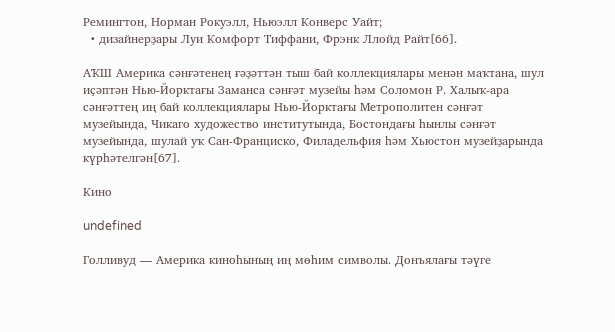Ремингтон, Норман Рокуэлл, Ньюэлл Конверс Уайт;
  • дизайнерҙары Луи Комфорт Тиффани, Фрэнк Ллойд Райт[66].

АҠШ Америка сәнғәтенең ғәҙәттән тыш бай коллекциялары менән маҡтана, шул иҫәптән Нью-Йорктағы Заманса сәнғәт музейы һәм Соломон Р. Халыҡ-ара сәнғәттең иң бай коллекциялары Нью-Йорктағы Метрополитен сәнғәт музейында, Чикаго художество институтында, Бостондағы һынлы сәнғәт музейында, шулай уҡ Сан-Франциско, Филадельфия һәм Хьюстон музейҙарында күрһәтелгән[67].

Кино

undefined

Голливуд — Америка киноһының иң мөһим символы. Донъялағы тәүге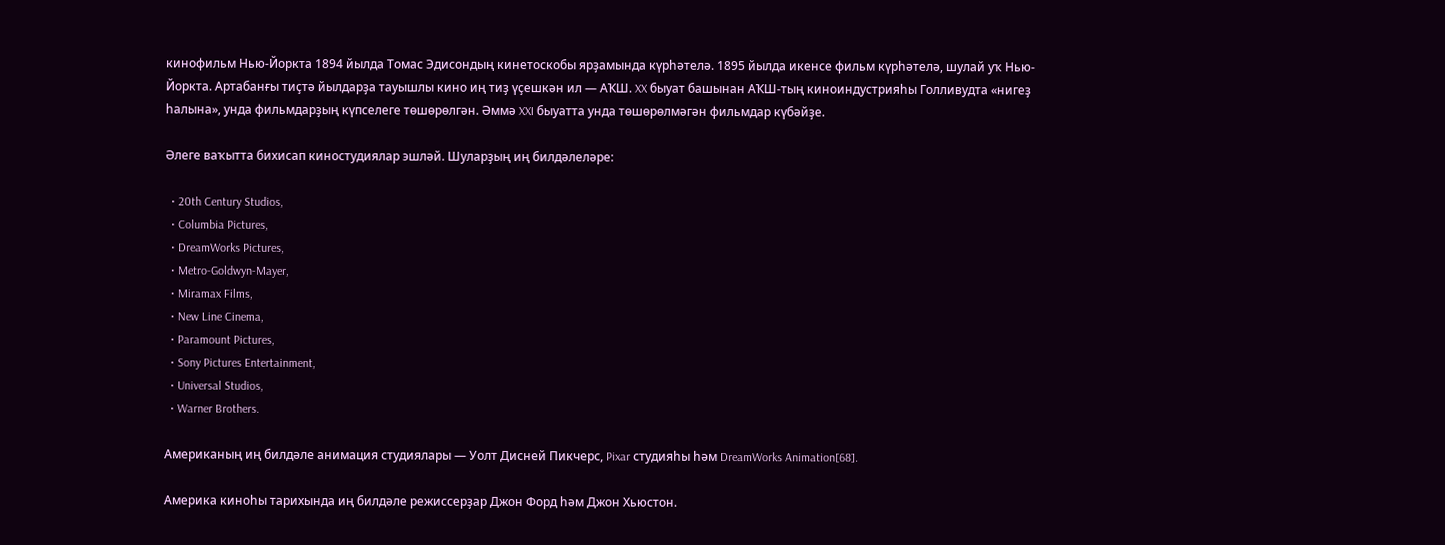кинофильм Нью-Йоркта 1894 йылда Томас Эдисондың кинетоскобы ярҙамында күрһәтелә. 1895 йылда икенсе фильм күрһәтелә, шулай уҡ Нью-Йоркта. Артабанғы тиҫтә йылдарҙа тауышлы кино иң тиҙ үҫешкән ил — АҠШ. XX быуат башынан АҠШ-тың киноиндустрияһы Голливудта «нигеҙ һалына», унда фильмдарҙың күпселеге төшөрөлгән. Әммә XXI быуатта унда төшөрөлмәгән фильмдар күбәйҙе.

Әлеге ваҡытта бихисап киностудиялар эшләй. Шуларҙың иң билдәлеләре:

  • 20th Century Studios,
  • Columbia Pictures,
  • DreamWorks Pictures,
  • Metro-Goldwyn-Mayer,
  • Miramax Films,
  • New Line Cinema,
  • Paramount Pictures,
  • Sony Pictures Entertainment,
  • Universal Studios,
  • Warner Brothers.

Американың иң билдәле анимация студиялары — Уолт Дисней Пикчерс, Pixar студияһы һәм DreamWorks Animation[68].

Америка киноһы тарихында иң билдәле режиссерҙар Джон Форд һәм Джон Хьюстон.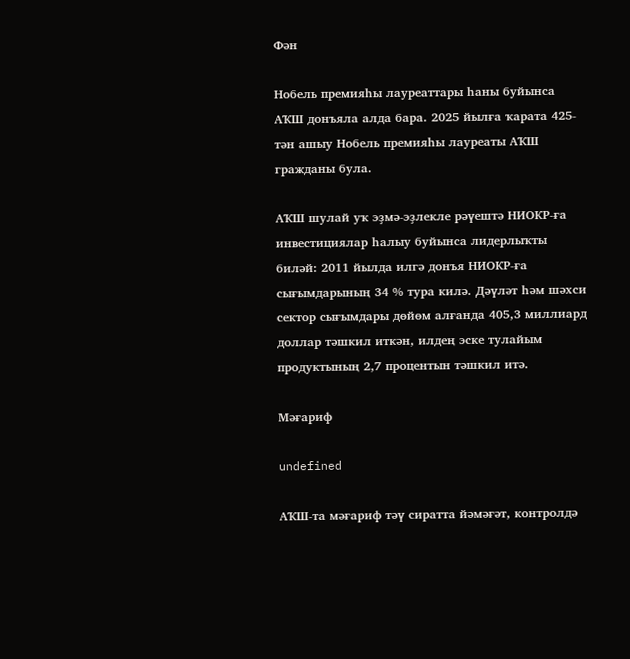Фән

Нобель премияһы лауреаттары һаны буйынса АҠШ донъяла алда бара. 2025 йылға ҡарата 425-тән ашыу Нобель премияһы лауреаты АҠШ гражданы була.

АҠШ шулай уҡ эҙмә-эҙлекле рәүештә НИОКР-ға инвестициялар һалыу буйынса лидерлыҡты биләй: 2011 йылда илгә донъя НИОКР-ға сығымдарының 34 % тура килә. Дәүләт һәм шәхси сектор сығымдары дөйөм алғанда 405,3 миллиард доллар тәшкил иткән, илдең эске тулайым продуктының 2,7 процентын тәшкил итә.

Мәғариф

undefined

АҠШ-та мәғариф тәү сиратта йәмәғәт, контролдә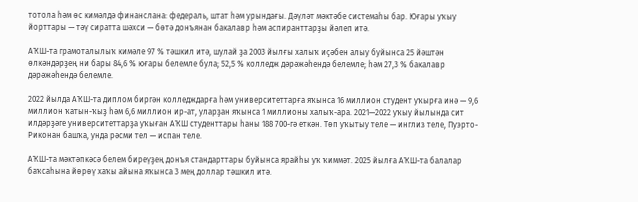тотола һәм өс кимәлдә финанслана: федераль, штат һәм урындағы. Дәүләт мәктәбе системаһы бар. Юғары уҡыу йорттары — тәү сиратта шәхси — бөтә донъянан бакалавр һәм аспиранттарҙы йәлеп итә.

АҠШ-та грамоталылыҡ кимәле 97 % тәшкил итә, шулай ҙа 2003 йылғы халыҡ иҫәбен алыу буйынса 25 йәштән өлкәндәрҙең ни бары 84,6 % юғары белемле була; 52,5 % колледж дәрәжәһендә белемле; һәм 27,3 % бакалавр дәрәжәһендә белемле.

2022 йылда АҠШ-та диплом биргән колледждарға һәм университеттарға яҡынса 16 миллион студент уҡырға инә — 9,6 миллион ҡатын-ҡыҙ һәм 6,6 миллион ир-ат, уларҙан яҡынса 1 миллионы халыҡ-ара. 2021—2022 уҡыу йылында сит илдәрҙәге университеттарҙа уҡыған АҠШ студенттары һаны 188 700-гә еткән. Төп уҡытыу теле — инглиз теле, Пуэрто-Риконан башҡа, унда рәсми тел — испан теле.

АҠШ-та мәктәпкәсә белем биреүҙең донъя стандарттары буйынса ярайһы уҡ ҡиммәт. 2025 йылға АҠШ-та балалар баҡсаһына йөрөү хаҡы айына яҡынса 3 мең доллар тәшкил итә.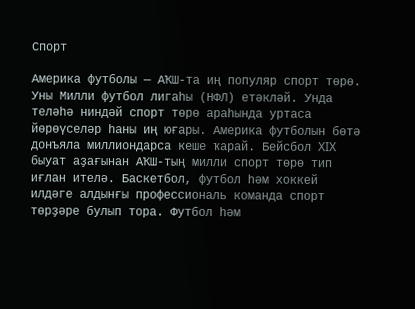Спорт

Америка футболы — АҠШ-та иң популяр спорт төрө. Уны Милли футбол лигаһы (НФЛ) етәкләй. Унда теләһә ниндәй спорт төрө араһында уртаса йөрөүселәр һаны иң юғары. Америка футболын бөтә донъяла миллиондарса кеше ҡарай. Бейсбол XIX быуат аҙағынан АҠШ-тың милли спорт төрө тип иғлан ителә. Баскетбол, футбол һәм хоккей илдәге алдынғы профессиональ команда спорт төрҙәре булып тора. Футбол һәм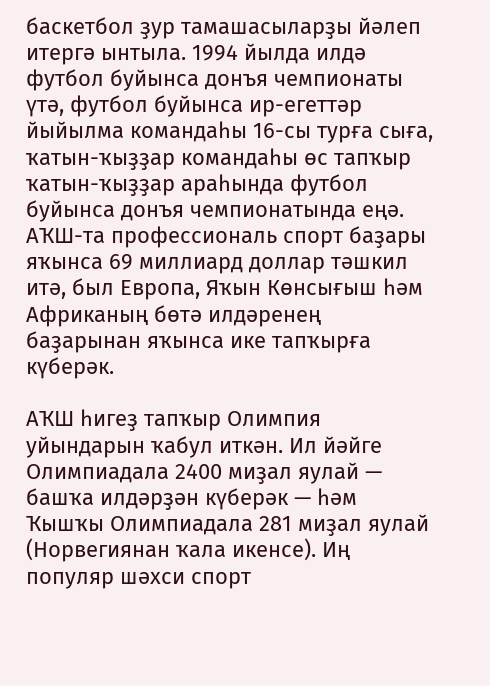баскетбол ҙур тамашасыларҙы йәлеп итергә ынтыла. 1994 йылда илдә футбол буйынса донъя чемпионаты үтә, футбол буйынса ир-егеттәр йыйылма командаһы 16-сы турға сыға, ҡатын-ҡыҙҙар командаһы өс тапҡыр ҡатын-ҡыҙҙар араһында футбол буйынса донъя чемпионатында еңә. АҠШ-та профессиональ спорт баҙары яҡынса 69 миллиард доллар тәшкил итә, был Европа, Яҡын Көнсығыш һәм Африканың бөтә илдәренең баҙарынан яҡынса ике тапҡырға күберәк.

АҠШ һигеҙ тапҡыр Олимпия уйындарын ҡабул иткән. Ил йәйге Олимпиадала 2400 миҙал яулай — башҡа илдәрҙән күберәк — һәм Ҡышҡы Олимпиадала 281 миҙал яулай (Норвегиянан ҡала икенсе). Иң популяр шәхси спорт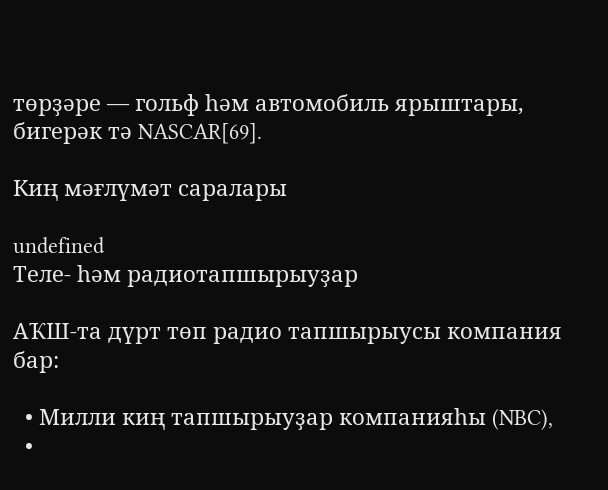төрҙәре — гольф һәм автомобиль ярыштары, бигерәк тә NASCAR[69].

Киң мәғлүмәт саралары

undefined
Теле- һәм радиотапшырыуҙар

АҠШ-та дүрт төп радио тапшырыусы компания бар:

  • Милли киң тапшырыуҙар компанияһы (NBC),
  •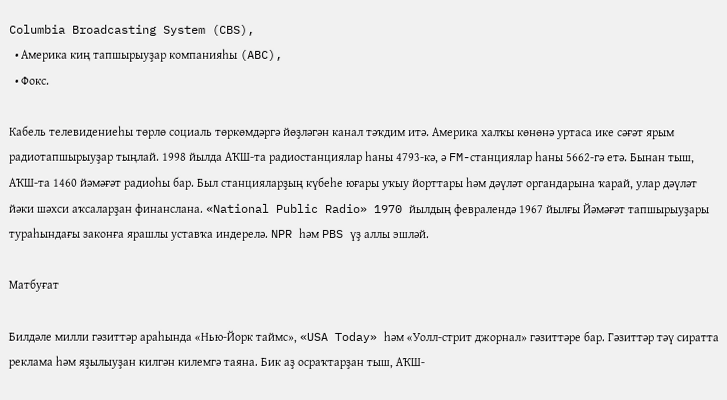Columbia Broadcasting System (CBS),
  • Америка киң тапшырыуҙар компанияһы (ABC),
  • Фокс.

Кабель телевидениеһы төрлө социаль төркөмдәргә йөҙләгән канал тәҡдим итә. Америка халҡы көнөнә уртаса ике сәғәт ярым радиотапшырыуҙар тыңлай. 1998 йылда АҠШ-та радиостанциялар һаны 4793-кә, ә FM-станциялар һаны 5662-гә етә. Бынан тыш, АҠШ-та 1460 йәмәғәт радиоһы бар. Был станцияларҙың күбеһе юғары уҡыу йорттары һәм дәүләт органдарына ҡарай, улар дәүләт йәки шәхси аҡсаларҙан финанслана. «National Public Radio» 1970 йылдың февралендә 1967 йылғы Йәмәғәт тапшырыуҙары тураһындағы законға ярашлы уставҡа индерелә. NPR һәм PBS үҙ аллы эшләй.

Матбуғат

Билдәле милли гәзиттәр араһында «Нью-Йорк таймс», «USA Today» һәм «Уолл-стрит джорнал» гәзиттәре бар. Гәзиттәр тәү сиратта реклама һәм яҙылыуҙан килгән килемгә таяна. Бик аҙ осраҡтарҙан тыш, АҠШ-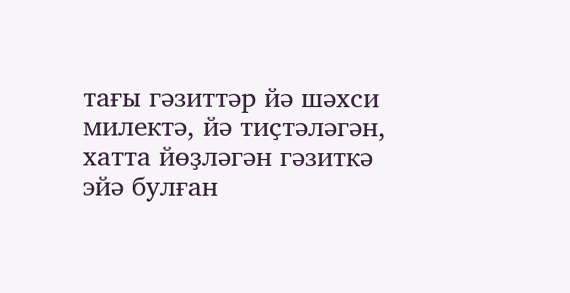тағы гәзиттәр йә шәхси милектә, йә тиҫтәләгән, хатта йөҙләгән гәзиткә эйә булған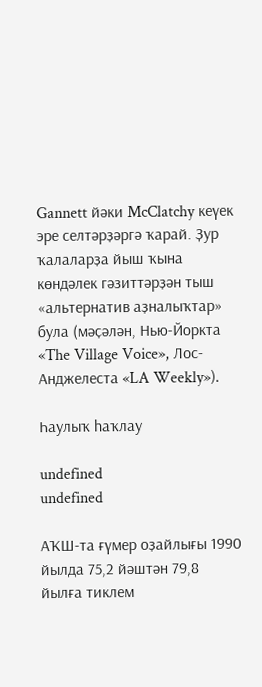Gannett йәки McClatchy кеүек эре селтәрҙәргә ҡарай. Ҙур ҡалаларҙа йыш ҡына көндәлек гәзиттәрҙән тыш «альтернатив аҙналыҡтар» була (мәҫәлән, Нью-Йоркта «The Village Voice», Лос-Анджелеста «LA Weekly»).

Һаулыҡ һаҡлау

undefined
undefined

АҠШ-та ғүмер оҙайлығы 1990 йылда 75,2 йәштән 79,8 йылға тиклем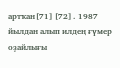артҡан[71][72]. 1987 йылдан алып илдең ғүмер оҙайлығы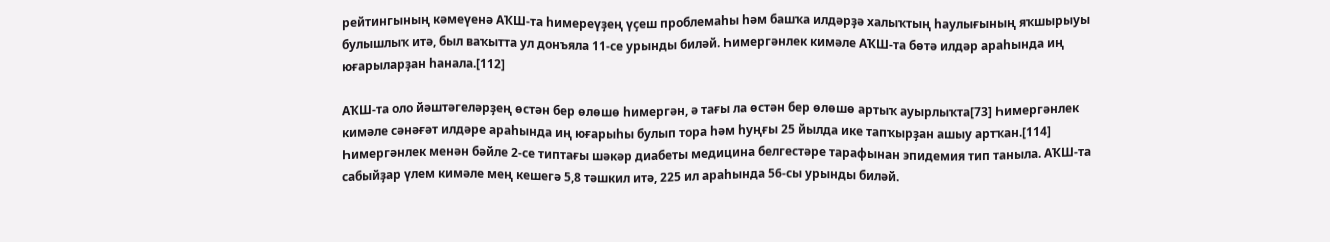рейтингының кәмеүенә АҠШ-та һимереүҙең үҫеш проблемаһы һәм башҡа илдәрҙә халыҡтың һаулығының яҡшырыуы булышлыҡ итә, был ваҡытта ул донъяла 11-се урынды биләй. Һимергәнлек кимәле АҠШ-та бөтә илдәр араһында иң юғарыларҙан һанала.[112]

АҠШ-та оло йәштәгеләрҙең өстән бер өлөшө һимергән, ә тағы ла өстән бер өлөшө артыҡ ауырлыҡта[73] Һимергәнлек кимәле сәнәғәт илдәре араһында иң юғарыһы булып тора һәм һуңғы 25 йылда ике тапҡырҙан ашыу артҡан.[114] Һимергәнлек менән бәйле 2-се типтағы шәкәр диабеты медицина белгестәре тарафынан эпидемия тип таныла. АҠШ-та сабыйҙар үлем кимәле мең кешегә 5,8 тәшкил итә, 225 ил араһында 56-сы урынды биләй.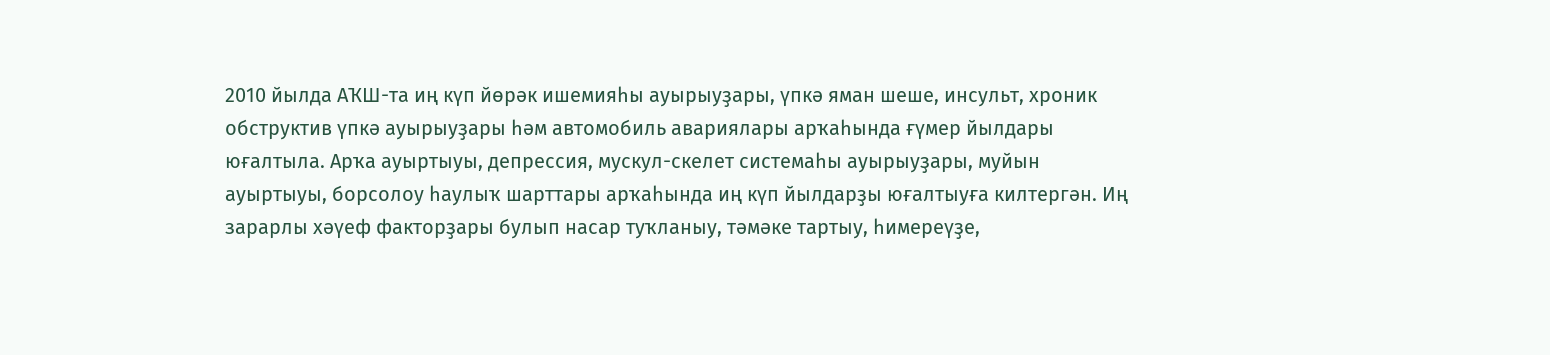2010 йылда АҠШ-та иң күп йөрәк ишемияһы ауырыуҙары, үпкә яман шеше, инсульт, хроник обструктив үпкә ауырыуҙары һәм автомобиль авариялары арҡаһында ғүмер йылдары юғалтыла. Арҡа ауыртыуы, депрессия, мускул-скелет системаһы ауырыуҙары, муйын ауыртыуы, борсолоу һаулыҡ шарттары арҡаһында иң күп йылдарҙы юғалтыуға килтергән. Иң зарарлы хәүеф факторҙары булып насар туҡланыу, тәмәке тартыу, һимереүҙе,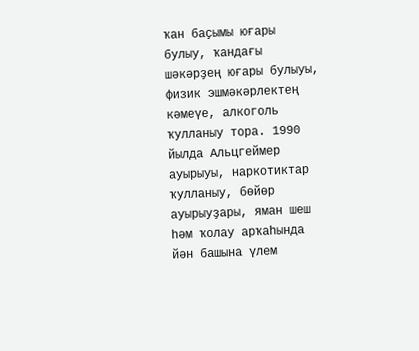ҡан баҫымы юғары булыу, ҡандағы шәкәрҙең юғары булыуы, физик эшмәкәрлектең кәмеүе, алкоголь ҡулланыу тора. 1990 йылда Альцгеймер ауырыуы, наркотиктар ҡулланыу, бөйөр ауырыуҙары, яман шеш һәм ҡолау арҡаһында йән башына үлем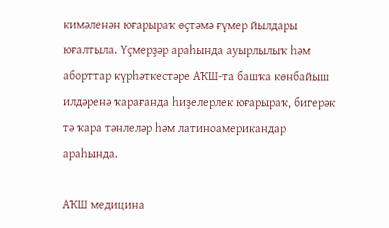кимәленән юғарыраҡ өҫтәмә ғүмер йылдары юғалтыла. Үҫмерҙәр араһында ауырлылыҡ һәм аборттар күрһәткестәре АҠШ-та башҡа көнбайыш илдәренә ҡарағанда һиҙелерлек юғарыраҡ, бигерәк тә ҡара тәнлеләр һәм латиноамерикандар араһында.

АҠШ медицина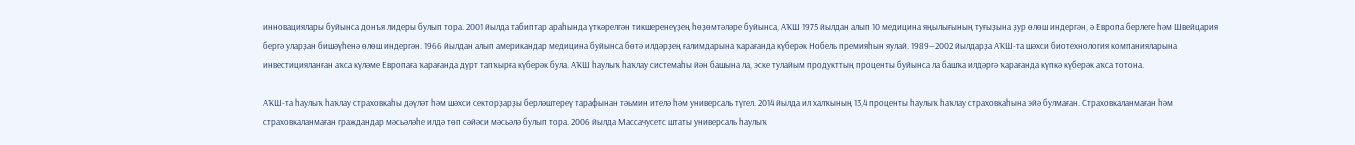инновациялары буйынса донъя лидеры булып тора. 2001 йылда табиптар араһында үткәрелгән тикшеренеүҙең һөҙөмтәләре буйынса, АҠШ 1975 йылдан алып 10 медицина яңылығының туғыҙына ҙур өлөш индергән, ә Европа берлеге һәм Швейцария бергә уларҙан бишәүһенә өлөш индергән. 1966 йылдан алып американдар медицина буйынса бөтә илдәрҙең ғалимдарына ҡарағанда күберәк Нобель премияһын яулай. 1989—2002 йылдарҙа АҠШ-та шәхси биотехнология компанияларына инвестицияланған аҡса күләме Европаға ҡарағанда дүрт тапҡырға күберәк була. АҠШ һаулыҡ һаҡлау системаһы йән башына ла, эске тулайым продукттың проценты буйынса ла башҡа илдәргә ҡарағанда күпкә күберәк аҡса тотона.

АҠШ-та һаулыҡ һаҡлау страховкаһы дәүләт һәм шәхси секторҙарҙы берләштереү тарафынан тәьмин ителә һәм универсаль түгел. 2014 йылда ил халҡының 13,4 проценты һаулыҡ һаҡлау страховкаһына эйә булмаған. Страховкаланмаған һәм страховкаланмаған граждандар мәсьәләһе илдә төп сәйәси мәсьәлә булып тора. 2006 йылда Массачусетс штаты универсаль һаулыҡ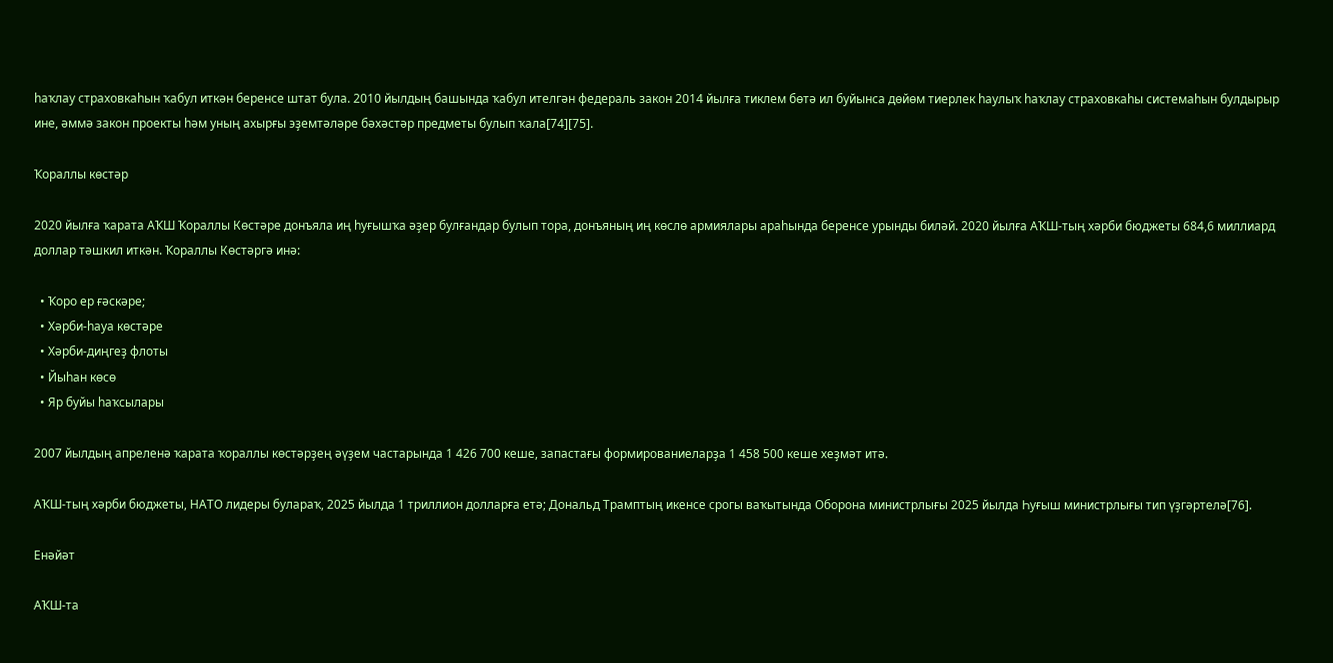һаҡлау страховкаһын ҡабул иткән беренсе штат була. 2010 йылдың башында ҡабул ителгән федераль закон 2014 йылға тиклем бөтә ил буйынса дөйөм тиерлек һаулыҡ һаҡлау страховкаһы системаһын булдырыр ине, әммә закон проекты һәм уның ахырғы эҙемтәләре бәхәстәр предметы булып ҡала[74][75].

Ҡораллы көстәр

2020 йылға ҡарата АҠШ Ҡораллы Көстәре донъяла иң һуғышҡа әҙер булғандар булып тора, донъяның иң көслө армиялары араһында беренсе урынды биләй. 2020 йылға АҠШ-тың хәрби бюджеты 684,6 миллиард доллар тәшкил иткән. Ҡораллы Көстәргә инә:

  • Ҡоро ер ғәскәре;
  • Хәрби-һауа көстәре
  • Хәрби-диңгеҙ флоты
  • Йыһан көсө
  • Яр буйы һаҡсылары

2007 йылдың апреленә ҡарата ҡораллы көстәрҙең әүҙем частарында 1 426 700 кеше, запастағы формированиеларҙа 1 458 500 кеше хеҙмәт итә.

АҠШ-тың хәрби бюджеты, НАТО лидеры булараҡ, 2025 йылда 1 триллион долларға етә; Дональд Трамптың икенсе срогы ваҡытында Оборона министрлығы 2025 йылда Һуғыш министрлығы тип үҙгәртелә[76].

Енәйәт

АҠШ-та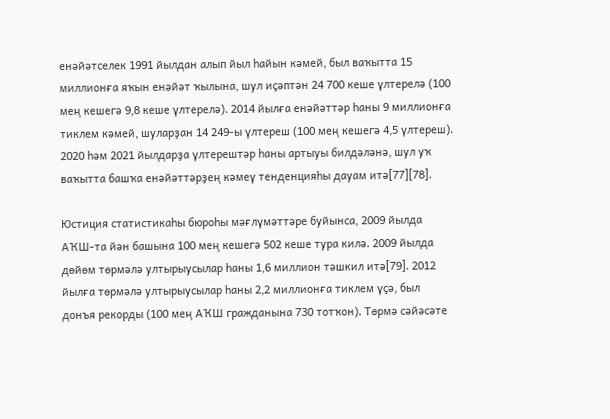енәйәтселек 1991 йылдан алып йыл һайын кәмей, был ваҡытта 15 миллионға яҡын енәйәт ҡылына, шул иҫәптән 24 700 кеше үлтерелә (100 мең кешегә 9,8 кеше үлтерелә). 2014 йылға енәйәттәр һаны 9 миллионға тиклем кәмей, шуларҙан 14 249-ы үлтереш (100 мең кешегә 4,5 үлтереш). 2020 һәм 2021 йылдарҙа үлтерештәр һаны артыуы билдәләнә, шул уҡ ваҡытта башҡа енәйәттәрҙең кәмеү тенденцияһы дауам итә[77][78].

Юстиция статистикаһы бюроһы мәғлүмәттәре буйынса, 2009 йылда АҠШ-та йән башына 100 мең кешегә 502 кеше тура килә. 2009 йылда дөйөм төрмәлә ултырыусылар һаны 1,6 миллион тәшкил итә[79]. 2012 йылға төрмәлә ултырыусылар һаны 2,2 миллионға тиклем үҫә, был донъя рекорды (100 мең АҠШ гражданына 730 тотҡон). Төрмә сәйәсәте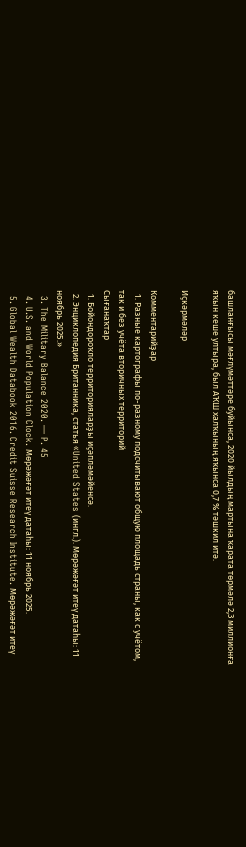башланғысы мәғлүмәттәре буйынса, 2020 йылдың мартына ҡарата төрмәлә 2,3 миллионға яҡын кеше ултыра, был АҠШ халҡының яҡынса 0,7 % тәшкил итә.

Иҫкәрмәләр

Комментарийҙар
  1. Разные картографы по-разному подсчитывают общую площадь страны, как с учётом, так и без учёта вторичных территорий
Сығанаҡтар
  1. Бойондороҡло территорияларҙы иҫәпләмәйенсә.
  2. Энциклопедия Британника, статья «United States (ингл.). Мөрәжәғәт итеү датаһы: 11 ноябрь 2025.»
  3. The Military Balance 2020. — P. 45
  4. U.S. and World Population Clock. Мөрәжәғәт итеү датаһы: 11 ноябрь 2025.
  5. Global Wealth Databook 2016. Credit Suisse Research Institute. Мөрәжәғәт итеү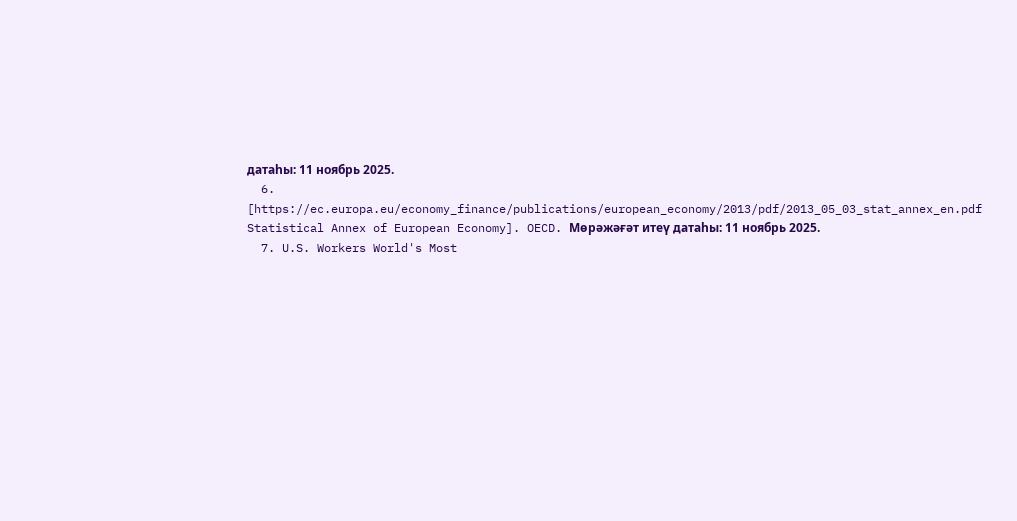датаһы: 11 ноябрь 2025.
  6. [https://ec.europa.eu/economy_finance/publications/european_economy/2013/pdf/2013_05_03_stat_annex_en.pdf Statistical Annex of European Economy]. OECD. Мөрәжәғәт итеү датаһы: 11 ноябрь 2025.
  7. U.S. Workers World's Most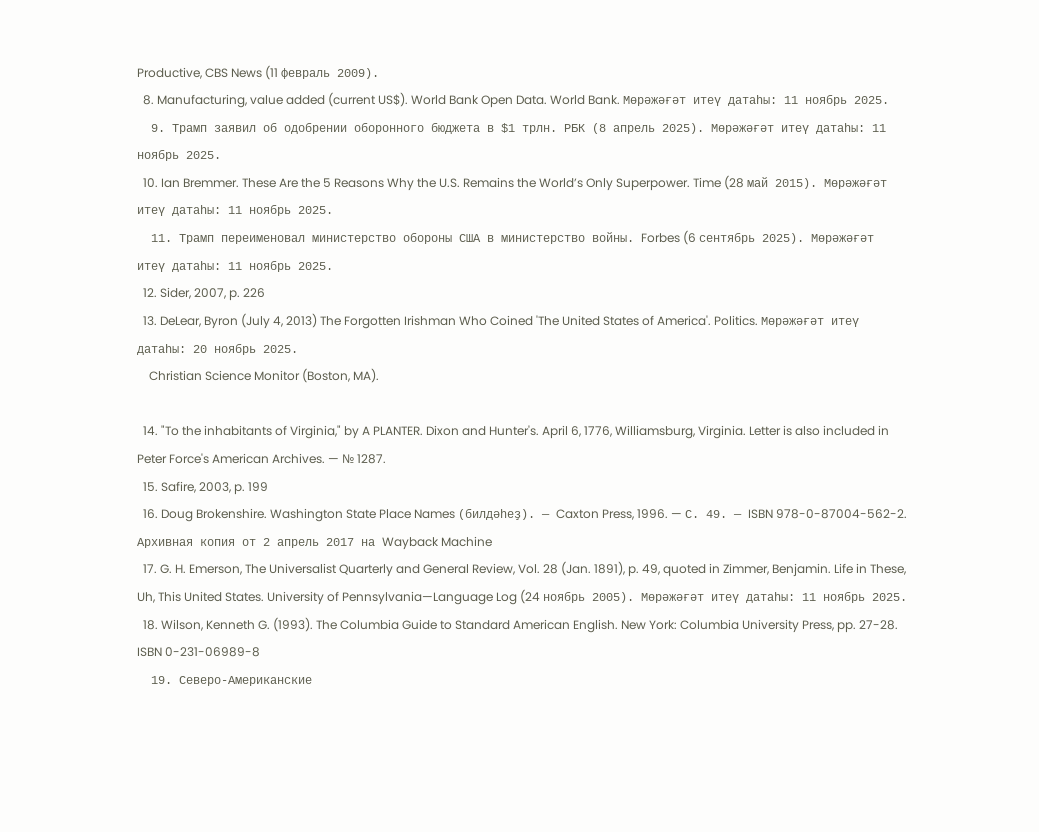Productive, CBS News (11 февраль 2009).
  8. Manufacturing, value added (current US$). World Bank Open Data. World Bank. Мөрәжәғәт итеү датаһы: 11 ноябрь 2025.
  9. Трамп заявил об одобрении оборонного бюджета в $1 трлн. РБК (8 апрель 2025). Мөрәжәғәт итеү датаһы: 11 ноябрь 2025.
  10. Ian Bremmer. These Are the 5 Reasons Why the U.S. Remains the World’s Only Superpower. Time (28 май 2015). Мөрәжәғәт итеү датаһы: 11 ноябрь 2025.
  11. Трамп переименовал министерство обороны США в министерство войны. Forbes (6 сентябрь 2025). Мөрәжәғәт итеү датаһы: 11 ноябрь 2025.
  12. Sider, 2007, p. 226
  13. DeLear, Byron (July 4, 2013) The Forgotten Irishman Who Coined 'The United States of America'. Politics. Мөрәжәғәт итеү датаһы: 20 ноябрь 2025.
    Christian Science Monitor (Boston, MA).

  14. "To the inhabitants of Virginia," by A PLANTER. Dixon and Hunter's. April 6, 1776, Williamsburg, Virginia. Letter is also included in Peter Force's American Archives. — № 1287.
  15. Safire, 2003, p. 199
  16. Doug Brokenshire. Washington State Place Names (билдәһеҙ). — Caxton Press, 1996. — С. 49. — ISBN 978-0-87004-562-2. Архивная копия от 2 апрель 2017 на Wayback Machine
  17. G. H. Emerson, The Universalist Quarterly and General Review, Vol. 28 (Jan. 1891), p. 49, quoted in Zimmer, Benjamin. Life in These, Uh, This United States. University of Pennsylvania—Language Log (24 ноябрь 2005). Мөрәжәғәт итеү датаһы: 11 ноябрь 2025.
  18. Wilson, Kenneth G. (1993). The Columbia Guide to Standard American English. New York: Columbia University Press, pp. 27-28. ISBN 0-231-06989-8
  19. Северо-Американские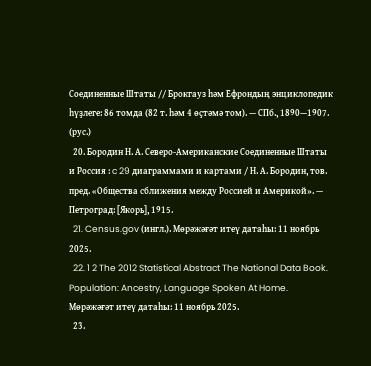Соединенные Штаты // Брокгауз һәм Ефрондың энциклопедик һүҙлеге: 86 томда (82 т. һәм 4 өҫтәмә том). — СПб., 1890—1907. (рус.)
  20. Бородин Н. А. Северо-Американские Cоединенные Штаты и Россия : c 29 диаграммами и картами / Н. А. Бородин, тов. пред. «Общества сближения между Россией и Америкой». — Петроград: [Якорь], 1915.
  21. Census.gov (ингл.). Мөрәжәғәт итеү датаһы: 11 ноябрь 2025.
  22. 1 2 The 2012 Statistical Abstract The National Data Book. Population: Ancestry, Language Spoken At Home. Мөрәжәғәт итеү датаһы: 11 ноябрь 2025.
  23.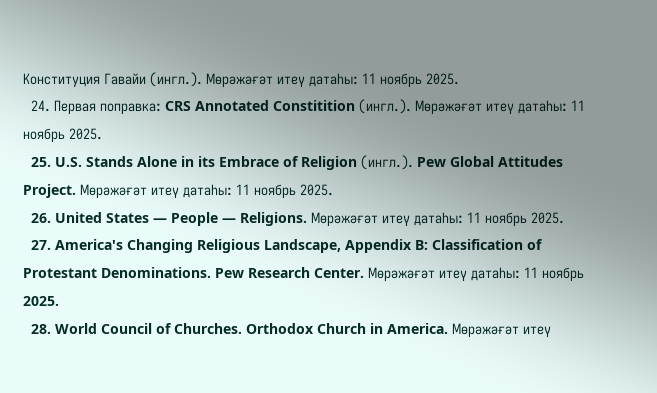Конституция Гавайи (ингл.). Мөрәжәғәт итеү датаһы: 11 ноябрь 2025.
  24. Первая поправка: CRS Annotated Constitition (ингл.). Мөрәжәғәт итеү датаһы: 11 ноябрь 2025.
  25. U.S. Stands Alone in its Embrace of Religion (ингл.). Pew Global Attitudes Project. Мөрәжәғәт итеү датаһы: 11 ноябрь 2025.
  26. United States — People — Religions. Мөрәжәғәт итеү датаһы: 11 ноябрь 2025.
  27. America's Changing Religious Landscape, Appendix B: Classification of Protestant Denominations. Pew Research Center. Мөрәжәғәт итеү датаһы: 11 ноябрь 2025.
  28. World Council of Churches. Orthodox Church in America. Мөрәжәғәт итеү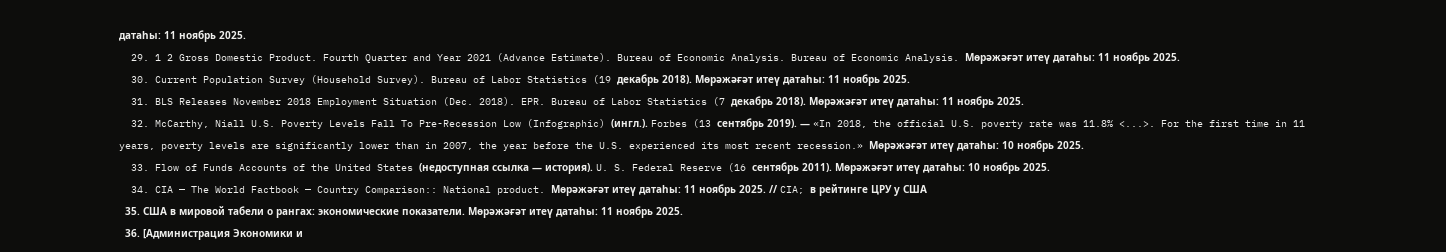датаһы: 11 ноябрь 2025.
  29. 1 2 Gross Domestic Product. Fourth Quarter and Year 2021 (Advance Estimate). Bureau of Economic Analysis. Bureau of Economic Analysis. Мөрәжәғәт итеү датаһы: 11 ноябрь 2025.
  30. Current Population Survey (Household Survey). Bureau of Labor Statistics (19 декабрь 2018). Мөрәжәғәт итеү датаһы: 11 ноябрь 2025.
  31. BLS Releases November 2018 Employment Situation (Dec. 2018). EPR. Bureau of Labor Statistics (7 декабрь 2018). Мөрәжәғәт итеү датаһы: 11 ноябрь 2025.
  32. McCarthy, Niall U.S. Poverty Levels Fall To Pre-Recession Low (Infographic) (ингл.). Forbes (13 сентябрь 2019). — «In 2018, the official U.S. poverty rate was 11.8% <...>. For the first time in 11 years, poverty levels are significantly lower than in 2007, the year before the U.S. experienced its most recent recession.» Мөрәжәғәт итеү датаһы: 10 ноябрь 2025.
  33. Flow of Funds Accounts of the United States (недоступная ссылка — история). U. S. Federal Reserve (16 сентябрь 2011). Мөрәжәғәт итеү датаһы: 10 ноябрь 2025.
  34. CIA — The World Factbook — Country Comparison:: National product. Мөрәжәғәт итеү датаһы: 11 ноябрь 2025. // CIA; в рейтинге ЦРУ у США
  35. США в мировой табели о рангах: экономические показатели. Мөрәжәғәт итеү датаһы: 11 ноябрь 2025.
  36. [Администрация Экономики и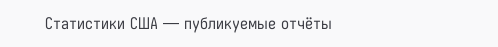Статистики США — публикуемые отчёты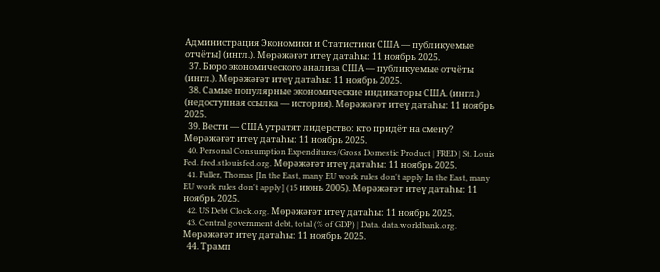Администрация Экономики и Статистики США — публикуемые отчёты] (ингл.). Мөрәжәғәт итеү датаһы: 11 ноябрь 2025.
  37. Бюро экономического анализа США — публикуемые отчёты (ингл.). Мөрәжәғәт итеү датаһы: 11 ноябрь 2025.
  38. Самые популярные экономические индикаторы США. (ингл.) (недоступная ссылка — история). Мөрәжәғәт итеү датаһы: 11 ноябрь 2025.
  39. Вести — США утратят лидерство: кто придёт на смену? Мөрәжәғәт итеү датаһы: 11 ноябрь 2025.
  40. Personal Consumption Expenditures/Gross Domestic Product | FRED | St. Louis Fed. fred.stlouisfed.org. Мөрәжәғәт итеү датаһы: 11 ноябрь 2025.
  41. Fuller, Thomas [In the East, many EU work rules don't apply In the East, many EU work rules don't apply] (15 июнь 2005). Мөрәжәғәт итеү датаһы: 11 ноябрь 2025.
  42. US Debt Clock.org. Мөрәжәғәт итеү датаһы: 11 ноябрь 2025.
  43. Central government debt, total (% of GDP) | Data. data.worldbank.org. Мөрәжәғәт итеү датаһы: 11 ноябрь 2025.
  44. Трамп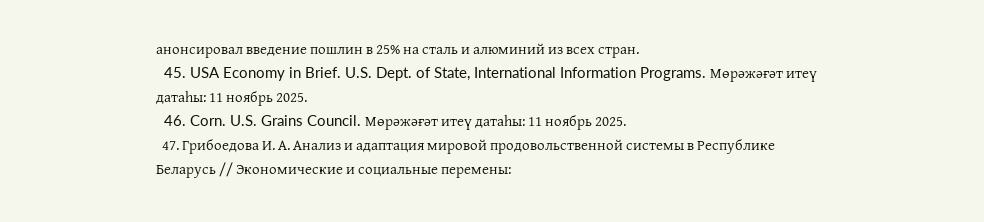анонсировал введение пошлин в 25% на сталь и алюминий из всех стран.
  45. USA Economy in Brief. U.S. Dept. of State, International Information Programs. Мөрәжәғәт итеү датаһы: 11 ноябрь 2025.
  46. Corn. U.S. Grains Council. Мөрәжәғәт итеү датаһы: 11 ноябрь 2025.
  47. Грибоедова И. А. Анализ и адаптация мировой продовольственной системы в Республике Беларусь // Экономические и социальные перемены: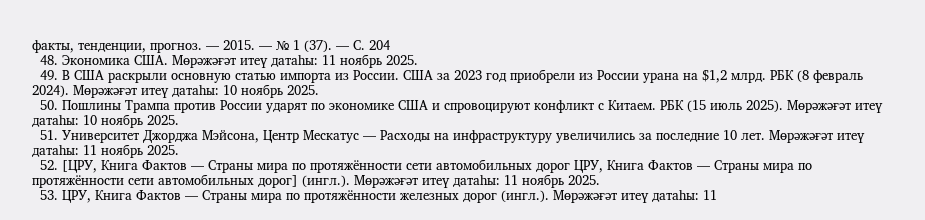факты, тенденции, прогноз. — 2015. — № 1 (37). — С. 204
  48. Экономика США. Мөрәжәғәт итеү датаһы: 11 ноябрь 2025.
  49. В США раскрыли основную статью импорта из России. США за 2023 год приобрели из России урана на $1,2 млрд. РБК (8 февраль 2024). Мөрәжәғәт итеү датаһы: 10 ноябрь 2025.
  50. Пошлины Трампа против России ударят по экономике США и спровоцируют конфликт с Китаем. РБК (15 июль 2025). Мөрәжәғәт итеү датаһы: 10 ноябрь 2025.
  51. Университет Джорджа Мэйсона, Центр Мескатус — Расходы на инфраструктуру увеличились за последние 10 лет. Мөрәжәғәт итеү датаһы: 11 ноябрь 2025.
  52. [ЦРУ, Книга Фактов — Страны мира по протяжённости сети автомобильных дорог ЦРУ, Книга Фактов — Страны мира по протяжённости сети автомобильных дорог] (ингл.). Мөрәжәғәт итеү датаһы: 11 ноябрь 2025.
  53. ЦРУ, Книга Фактов — Страны мира по протяжённости железных дорог (ингл.). Мөрәжәғәт итеү датаһы: 11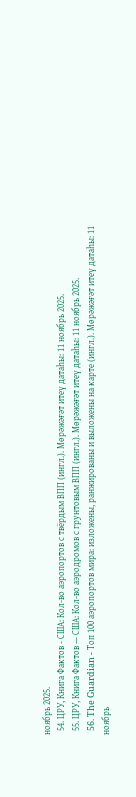ноябрь 2025.
  54. ЦРУ, Книга Фактов - США: Кол-во аэропортов с твёрдым ВПП (ингл.). Мөрәжәғәт итеү датаһы: 11 ноябрь 2025.
  55. ЦРУ, Книга Фактов — США: Кол-во аэродромов с грунтовым ВПП (ингл.). Мөрәжәғәт итеү датаһы: 11 ноябрь 2025.
  56. The Guardian - Топ 100 аэропортов мира: изложены, ранжированы и выложены на карте (ингл.). Мөрәжәғәт итеү датаһы: 11 ноябрь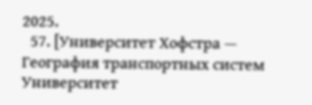2025.
  57. [Университет Хофстра — География транспортных систем Университет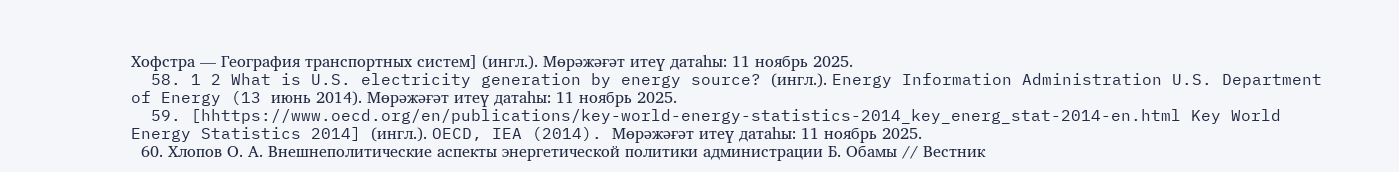Хофстра — География транспортных систем] (ингл.). Мөрәжәғәт итеү датаһы: 11 ноябрь 2025.
  58. 1 2 What is U.S. electricity generation by energy source? (ингл.). Energy Information Administration U.S. Department of Energy (13 июнь 2014). Мөрәжәғәт итеү датаһы: 11 ноябрь 2025.
  59. [hhttps://www.oecd.org/en/publications/key-world-energy-statistics-2014_key_energ_stat-2014-en.html Key World Energy Statistics 2014] (ингл.). OECD, IEA (2014). Мөрәжәғәт итеү датаһы: 11 ноябрь 2025.
  60. Хлопов О. А. Внешнеполитические аспекты энергетической политики администрации Б. Обамы // Вестник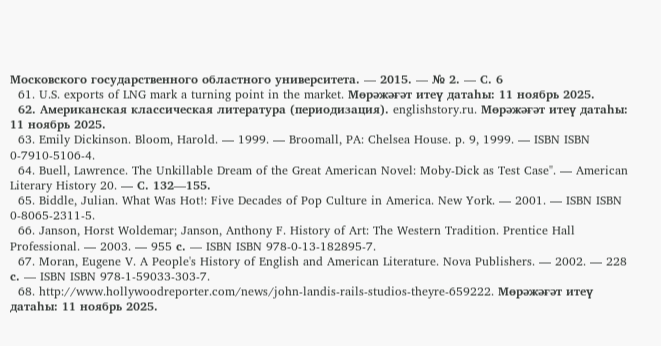Московского государственного областного университета. — 2015. — № 2. — С. 6
  61. U.S. exports of LNG mark a turning point in the market. Мөрәжәғәт итеү датаһы: 11 ноябрь 2025.
  62. Американская классическая литература (периодизация). englishstory.ru. Мөрәжәғәт итеү датаһы: 11 ноябрь 2025.
  63. Emily Dickinson. Bloom, Harold. — 1999. — Broomall, PA: Chelsea House. p. 9, 1999. — ISBN ISBN 0-7910-5106-4.
  64. Buell, Lawrence. The Unkillable Dream of the Great American Novel: Moby-Dick as Test Case". — American Literary History 20. — С. 132—155.
  65. Biddle, Julian. What Was Hot!: Five Decades of Pop Culture in America. New York. — 2001. — ISBN ISBN 0-8065-2311-5.
  66. Janson, Horst Woldemar; Janson, Anthony F. History of Art: The Western Tradition. Prentice Hall Professional. — 2003. — 955 с. — ISBN ISBN 978-0-13-182895-7.
  67. Moran, Eugene V. A People's History of English and American Literature. Nova Publishers. — 2002. — 228 с. — ISBN ISBN 978-1-59033-303-7.
  68. http://www.hollywoodreporter.com/news/john-landis-rails-studios-theyre-659222. Мөрәжәғәт итеү датаһы: 11 ноябрь 2025.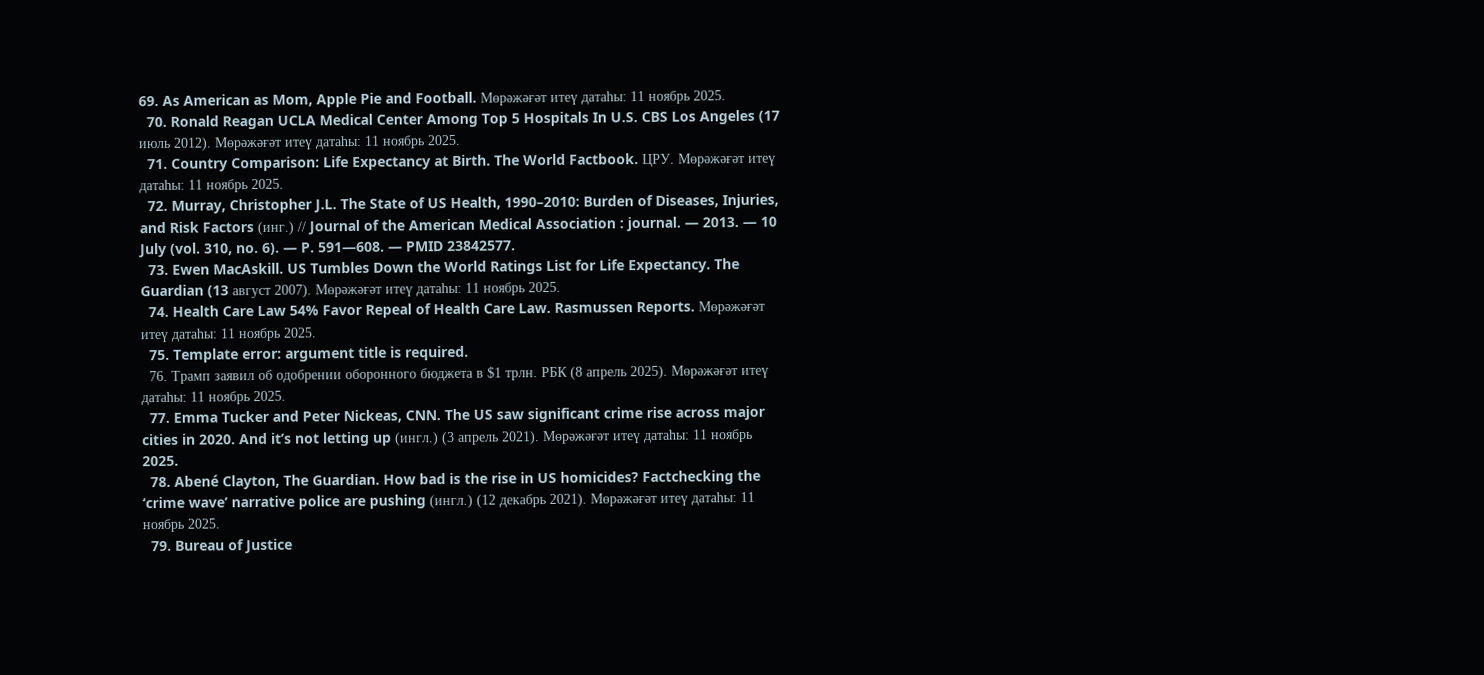69. As American as Mom, Apple Pie and Football. Мөрәжәғәт итеү датаһы: 11 ноябрь 2025.
  70. Ronald Reagan UCLA Medical Center Among Top 5 Hospitals In U.S. CBS Los Angeles (17 июль 2012). Мөрәжәғәт итеү датаһы: 11 ноябрь 2025.
  71. Country Comparison: Life Expectancy at Birth. The World Factbook. ЦРУ. Мөрәжәғәт итеү датаһы: 11 ноябрь 2025.
  72. Murray, Christopher J.L. The State of US Health, 1990–2010: Burden of Diseases, Injuries, and Risk Factors (инг.) // Journal of the American Medical Association : journal. — 2013. — 10 July (vol. 310, no. 6). — P. 591—608. — PMID 23842577.
  73. Ewen MacAskill. US Tumbles Down the World Ratings List for Life Expectancy. The Guardian (13 август 2007). Мөрәжәғәт итеү датаһы: 11 ноябрь 2025.
  74. Health Care Law 54% Favor Repeal of Health Care Law. Rasmussen Reports. Мөрәжәғәт итеү датаһы: 11 ноябрь 2025.
  75. Template error: argument title is required.
  76. Трамп заявил об одобрении оборонного бюджета в $1 трлн. РБК (8 апрель 2025). Мөрәжәғәт итеү датаһы: 11 ноябрь 2025.
  77. Emma Tucker and Peter Nickeas, CNN. The US saw significant crime rise across major cities in 2020. And it’s not letting up (ингл.) (3 апрель 2021). Мөрәжәғәт итеү датаһы: 11 ноябрь 2025.
  78. Abené Clayton, The Guardian. How bad is the rise in US homicides? Factchecking the ‘crime wave’ narrative police are pushing (ингл.) (12 декабрь 2021). Мөрәжәғәт итеү датаһы: 11 ноябрь 2025.
  79. Bureau of Justice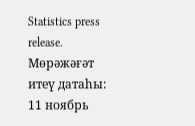Statistics press release. Мөрәжәғәт итеү датаһы: 11 ноябрь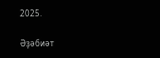2025.

Әҙәбиәт